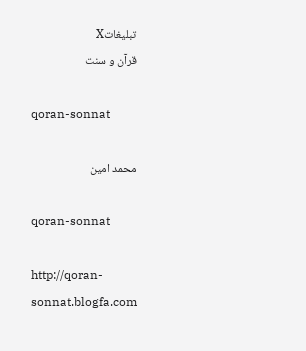تبليغاتX
قرآن و سنت

qoran-sonnat

محمد امین

qoran-sonnat

http://qoran-sonnat.blogfa.com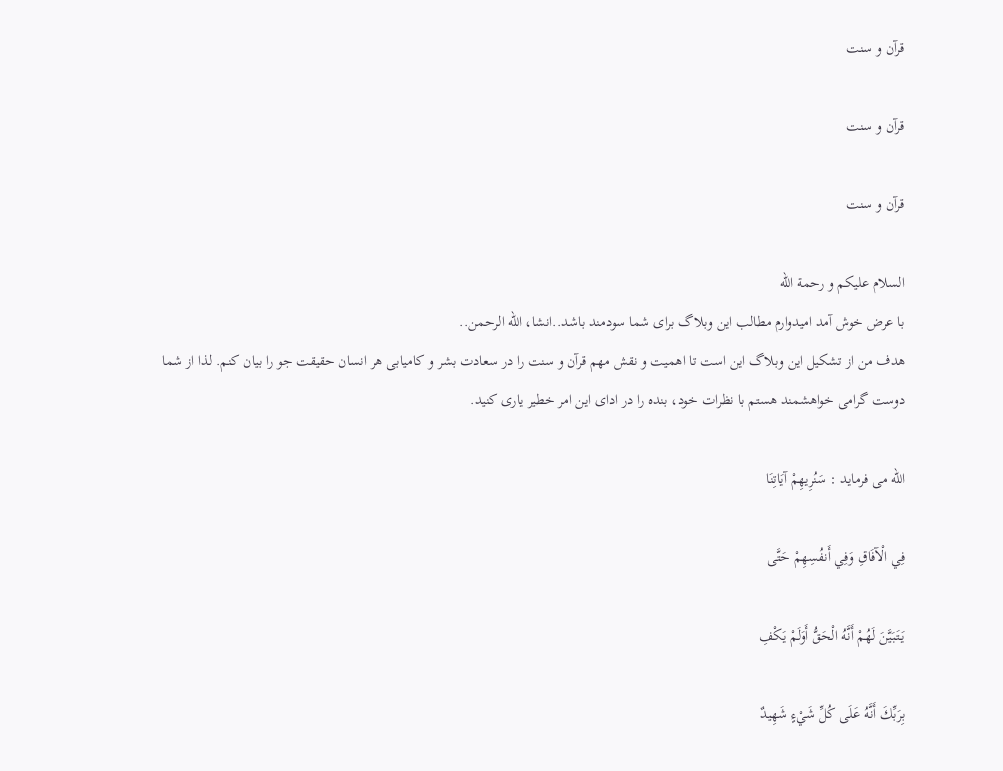قرآن و سنت

قرآن و سنت

قرآن و سنت

السلام علیکم و رحمة الله
با عرض خوش آمد امیدوارم مطالب این وبلاگ برای شما سودمند باشد..انشا، الله الرحمن..
هدف من از تشکیل این وبلاگ این است تا اهمیت و نقش مهم قرآن و سنت را در سعادت بشر و کامیابی هر انسان حقیقت جو را بیان کنم. لذا از شما دوست گرامی خواهشمند هستم با نظرات خود، بنده را در ادای این امر خطیر یاری کنید.

الله می فرماید : سَنُرِيهِمْ آيَاتِنَا

فِي الْآفَاقِ وَفِي أَنفُسِهِمْ حَتَّى

يَتَبَيَّنَ لَهُمْ أَنَّهُ الْحَقُّ أَوَلَمْ يَكْفِ

بِرَبِّكَ أَنَّهُ عَلَى كُلِّ شَيْءٍ شَهِيدٌ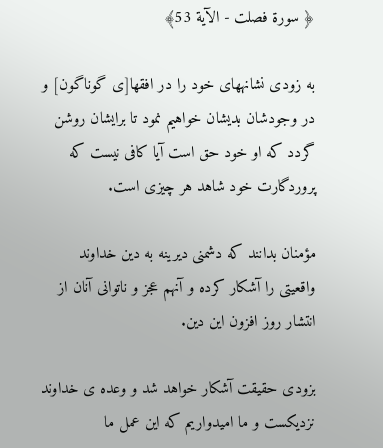﴿ سورة فصلت - الآية 53﴾

به زودى نشانههاى خود را در افقها[ى گوناگون] و در وجودشان بديشان خواهيم نمود تا برايشان روشن گردد كه او خود حق است آيا كافى نيست كه پروردگارت خود شاهد هر چيزى است.

مؤمنان بدانند كه دشمنى ديرينه به دين خداوند واقعيتى را آشكار كرده و آنهم عجز و ناتوانى آنان از انتشار روز افزون اين دين.

بزودى حقيقت آشكار خواهد شد و وعده ى خداوند نزديكست و ما اميدواريم كه اين عمل ما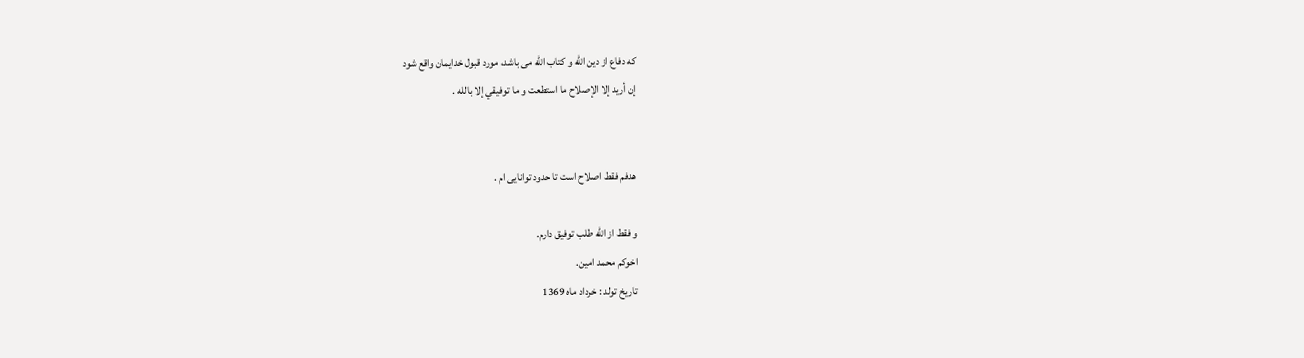كه دفاع از دين الله و كتاب الله مى باشد، مورد قبول خدايمان واقع شود
إن أريد إلا الإصلاح ما استطعت و ما توفيقي إلا بالله .


هدفم فقط اصلاح است تا حدود توانايى ام .

و فقط از الله طلب توفيق دارم.
اخوکم محمد امین.
تاريخ تولد : خرداد ماه 1369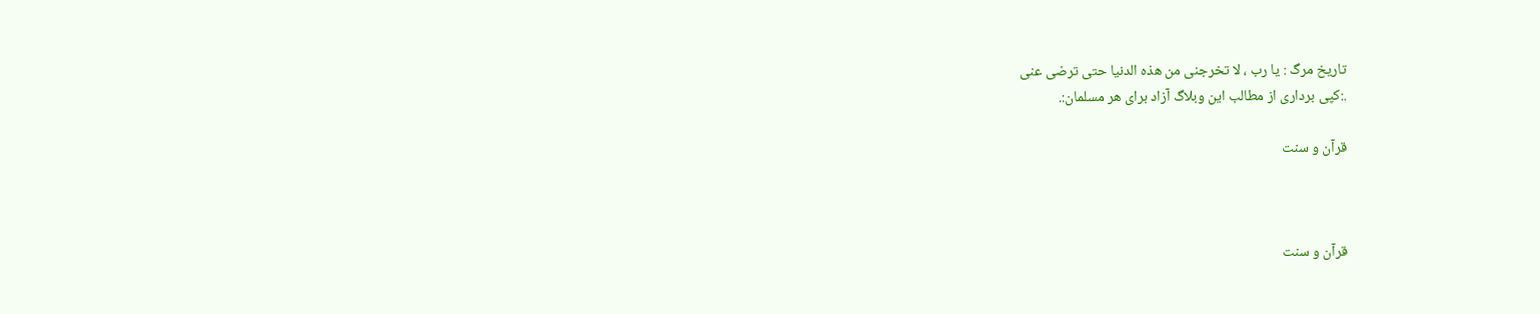تاريخ مرگ : یا رب ، لا تخرجنی من هذه الدنیا حتی ترضی عنی
.:کپی برداری از مطالب این وبلاگ آزاد برای هر مسلمان:.

قرآن و سنت



قرآن و سنت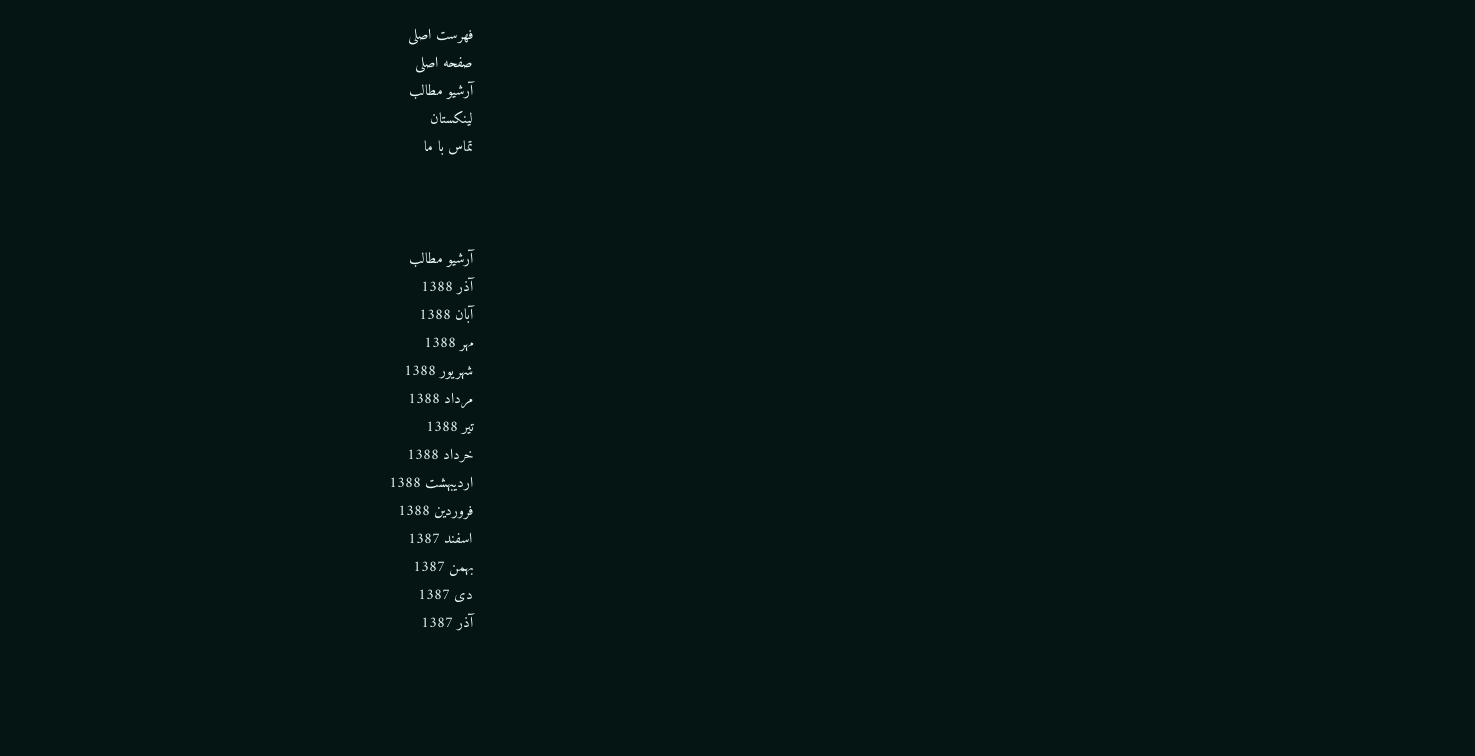فهرست اصلی
صفحه اصلی
آرشیو مطالب
لینکستان
تماس با ما



آرشیو مطالب
آذر 1388
آبان 1388
مهر 1388
شهریور 1388
مرداد 1388
تیر 1388
خرداد 1388
اردیبهشت 1388
فروردین 1388
اسفند 1387
بهمن 1387
دی 1387
آذر 1387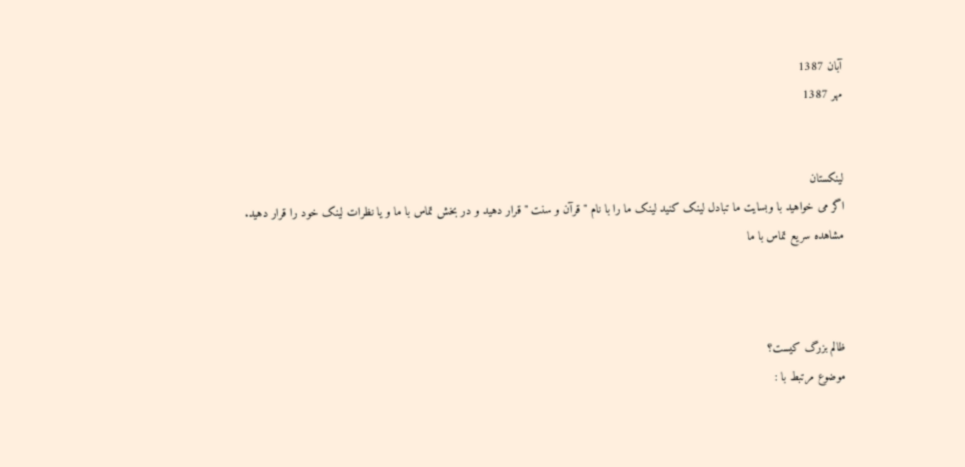آبان 1387
مهر 1387


لینکستان
اگر می خواهید با وبسایت ما تبادل لینک کنید لینک ما را با نام " قرآن و سنت " قرار دهید و در بخش تماس با ما و یا نظرات لینک خود را قرار دهید.
مشاهده سریع تماس با ما



ظالم بزرگ کیست؟
موضوع مرتبط با :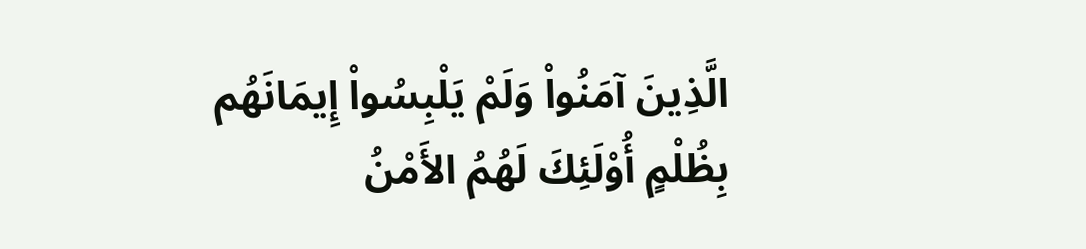الَّذِينَ آمَنُواْ وَلَمْ يَلْبِسُواْ إِيمَانَهُم بِظُلْمٍ أُوْلَئِكَ لَهُمُ الأَمْنُ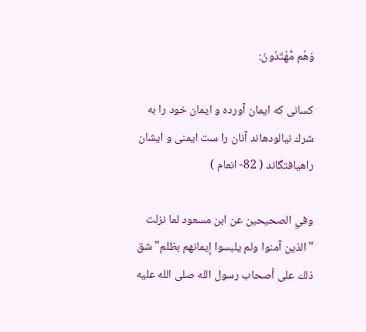وَهُم مُّهْتَدُونَ:

كسانى كه ايمان آورده و ايمان خود را به شرك نيالودهاند آنان را ست ايمنى و ايشان راهيافتگاند ( 82- انعام )

وفي الصحيحين عن ابن مسعود لما نزلت "الذين آمنوا ولم يلبسوا إيمانهم بظلم" شق ذلك على أصحاب رسول الله صلى الله عليه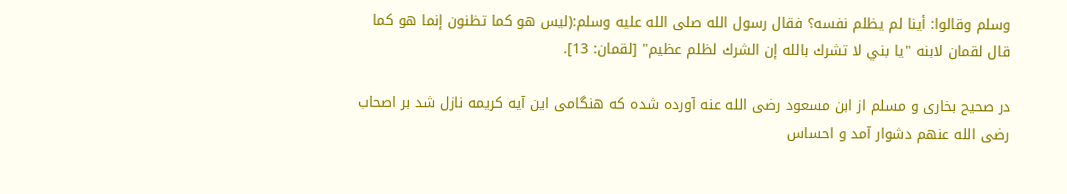وسلم وقالوا: أينا لم يظلم نفسه؟ فقال رسول الله صلى الله عليه وسلم:(ليس هو كما تظنون إنما هو كما قال لقمان لابنه "يا بني لا تشرك بالله إن الشرك لظلم عظيم" [لقمان: 13].

در صحیح بخاری و مسلم از ابن مسعود رضی الله عنه آورده شده که هنگامی این آیه کریمه نازل شد بر اصحاب رضی الله عنهم دشوار آمد و احساس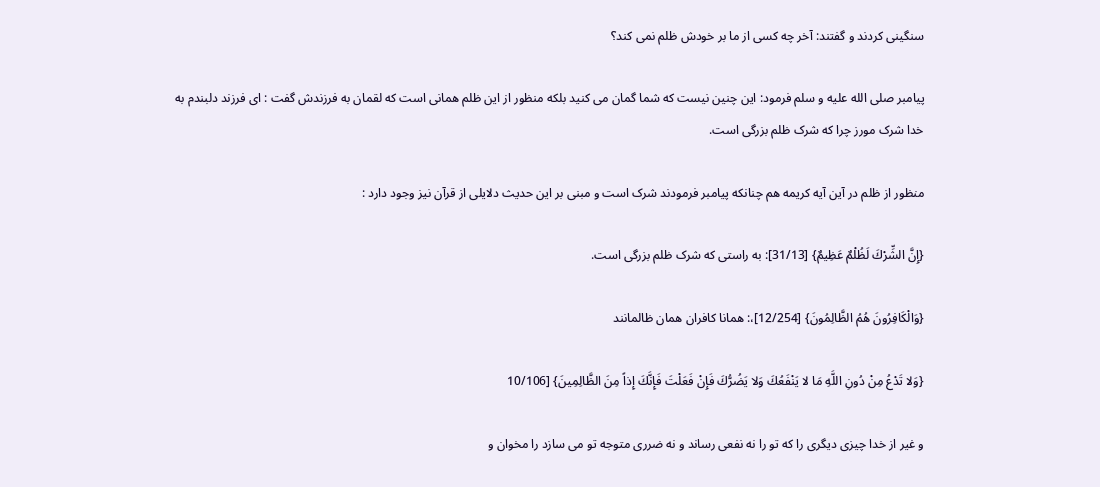سنگینی کردند و گفتند: آخر چه کسی از ما بر خودش ظلم نمی کند؟

پیامبر صلی الله علیه و سلم فرمود: این چنین نیست که شما گمان می کنید بلکه منظور از این ظلم همانی است که لقمان به فرزندش گفت : ای فرزند دلبندم به خدا شرک مورز چرا که شرک ظلم بزرگی است.

منظور از ظلم در آین آیه کریمه هم چنانکه پیامبر فرمودند شرک است و مبنی بر این حدیث دلایلی از قرآن نیز وجود دارد :

{إِنَّ الشِّرْكَ لَظُلْمٌ عَظِيمٌ} [31/13]: به راستی که شرک ظلم بزرگی است.

{وَالْكَافِرُونَ هُمُ الظَّالِمُونَ} [12/254]،: همانا کافران همان ظالمانند

{وَلا تَدْعُ مِنْ دُونِ اللَّهِ مَا لا يَنْفَعُكَ وَلا يَضُرُّكَ فَإِنْ فَعَلْتَ فَإِنَّكَ إِذاً مِنَ الظَّالِمِينَ} [10/106

و غیر از خدا چیزی دیگری را که تو را نه نفعی رساند و نه ضرری متوجه تو می سازد را مخوان و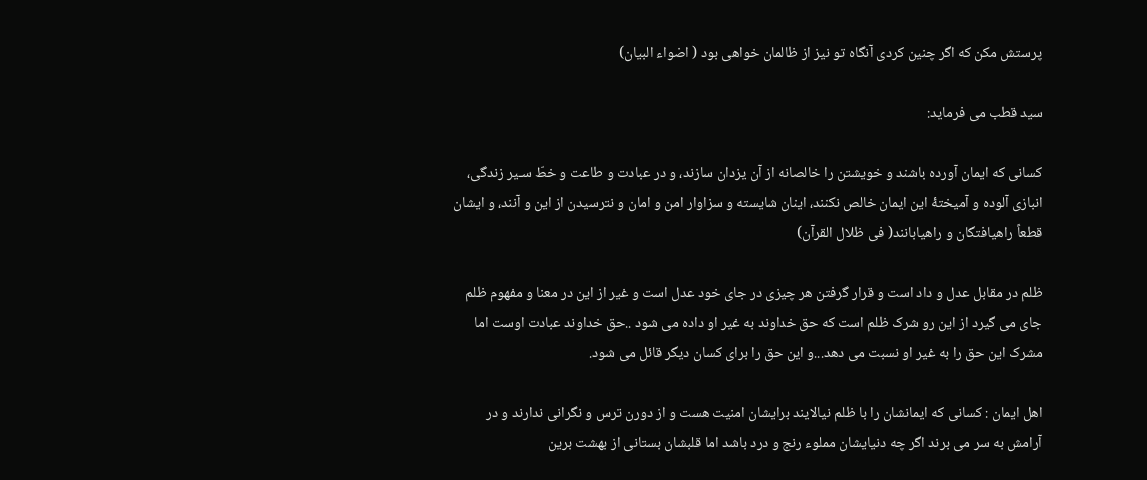پرستش مکن که اگر چنین کردی آنگاه تو نیز از ظالمان خواهی بود ( اضواء البیان)

سید قطب می فرماید:

کسانی‌ که ایمان آورده باشند و خویشتن را خالصانه از آن یزدان سازند، و در عبادت و طاعت و خطّ سـیر زندگی، انبازی آلوده و آمیختۀ این ایمان خالص نکنند، اینان شایسته و سزاوار امن و امان و نترسیدن از این و آنند، و ایشان قطعاً راهیافتگان و راهیابانند( فی ظلال القرآن)

ظلم در مقابل عدل و داد است و قرار گرفتن هر چیزی در جای خود عدل است و غیر از این در معنا و مفهوم ظلم جای می گیرد از این رو شرک ظلم است که حق خداوند به غیر او داده می شود ..حق خداوند عبادت اوست اما مشرک این حق را به غیر او نسبت می دهد...و این حق را برای کسان دیگر قائل می شود.

اهل ایمان : کسانی که ایمانشان را با ظلم نیالایند برایشان امنیت هست و از دورن ترس و نگرانی ندارند و در آرامش به سر می برند اگر چه دنیایشان مملوء رنج و درد باشد اما قلبشان بستانی از بهشت برین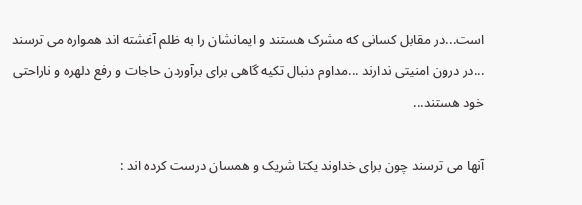است...در مقابل کسانی که مشرک هستند و ایمانشان را به ظلم آغشته اند همواره می ترسند ...در درون امنیتی ندارند ...مداوم دنبال تکیه گاهی برای برآوردن حاجات و رفع دلهره و ناراحتی خود هستند...

آنها می ترسند چون برای خداوند یکتا شریک و همسان درست کرده اند :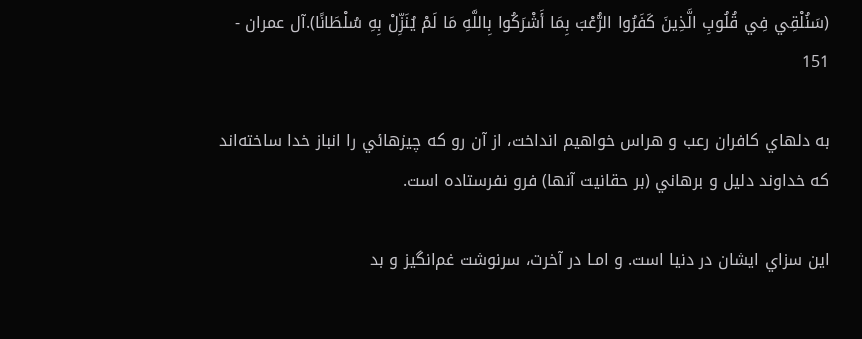(سَنُلْقِي فِي قُلُوبِ الَّذِينَ كَفَرُوا الرُّعْبَ بِمَا أَشْرَكُوا بِاللَّهِ مَا لَمْ يُنَزِّلْ بِهِ سُلْطَانًا).آل عمران - 151

به دلهاي كافران رعب و هراس خواهيم انداخت‌، از آن رو كه چيزهائي را انباز خدا ساخته‌اند كه خداوند دليل و برهاني (بر حقانيت آنها) فرو نفرستاده است‌.

اين سزاي ايشان در دنیا است‌. و امـا در آخرت‌، سرنوشت غم‌انگيز و بد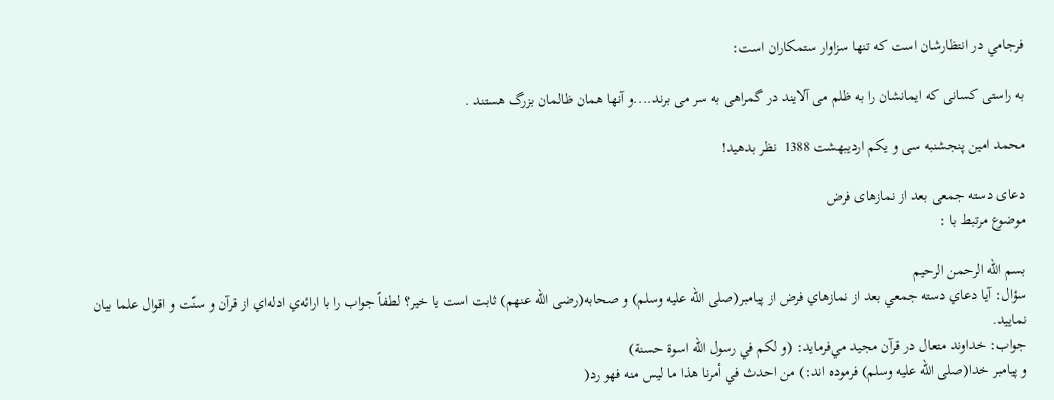فرجامي در انتظارشان است که تنها سزاوار ستمكاران است‌:

به راستی کسانی که ایمانشان را به ظلم می آلایند در گمراهی به سر می برند....و آنها همان ظالمان بزرگ هستند .

محمد امین پنجشنبه سی و یکم اردیبهشت 1388  نظر بدهید!

دعای دسته جمعی بعد از نمازهای فرض
موضوع مرتبط با :

بسم الله الرحمن الرحيم
سؤال: آيا دعاي دسته جمعي بعد از نمازهاي فرض از پيامبر(صلی الله علیه وسلم) و صحابه(رضی الله عنهم) ثابت است يا خير؟ لطفاً جواب را با ارائه‌ي ادله‌اي از قرآن و سنّت و اقوال علما بيان نماييد.
جواب: خداوند متعال در قرآن مجيد مي‌فرمايد: (و لكم في رسول الله اسوة حسنة)
و پيامبر خدا(صلی الله علیه وسلم) فرموده اند:) من احدث في أمرنا هذا ما ليس منه فهو رد(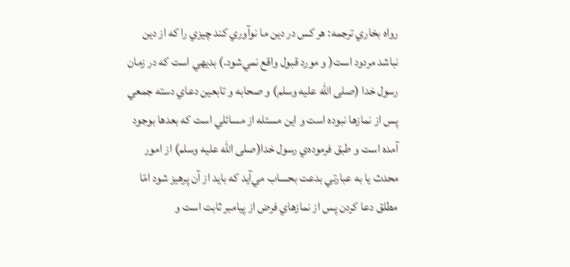رواه بخاري ترجمه: هر كس در دين ما نوآوري كند چيزي را كه از دين نباشد مردود است( و مورد قبول واقع نمي‌شود.) بديهي است كه در زمان رسول خدا (صلی الله علیه وسلم) و صحابه و تابعين دعاي دسته جمعي پس از نمازها نبوده است و اين مسئله از مسائلي است كه بعدها بوجود آمده است و طبق فرموده‌ي رسول خدا(صلی الله علیه وسلم) از امور محدث يا به عبارتي بدعت بحساب مي‌آيد كه بايد از آن پرهيز شود امّا مطلق دعا كردن پس از نمازهاي فرض از پيامبر ثابت است و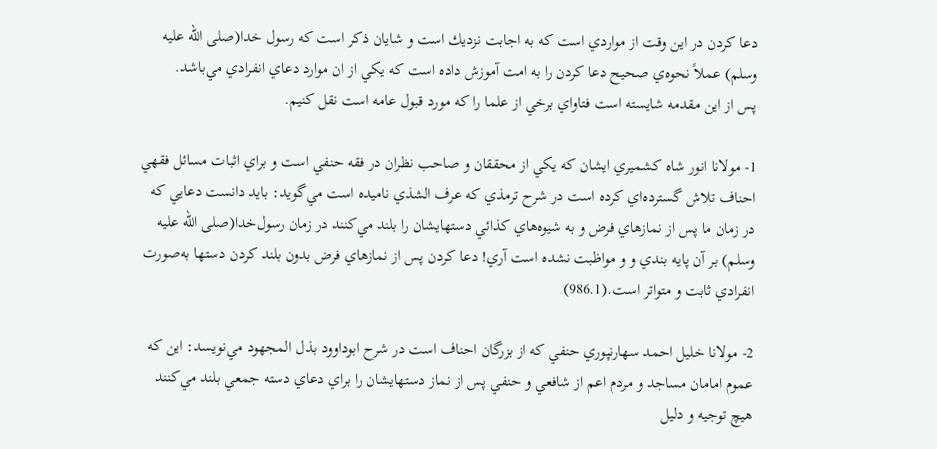دعا كردن در اين وقت از مواردي است كه به اجابت نزديك است و شايان ذكر است كه رسول خدا(صلی الله علیه وسلم) عملاً نحوه‌ي صحيح دعا كردن را به امت آموزش داده است كه يكي از ان موارد دعاي انفرادي مي‌باشد.
پس از اين مقدمه شايسته است فتاواي برخي از علما را كه مورد قبول عامه است نقل كنيم.

1- مولانا انور شاه كشميري ايشان كه يكي از محققان و صاحب نظران در فقه حنفي است و براي اثبات مسائل فقهي احناف تلاش گسترده‌اي كرده است در شرح ترمذي كه عرف الشذي ناميده است مي‌گويد: بايد دانست دعايي كه در زمان ما پس از نمازهاي فرض و به شيوه‌هاي كذائي دستهايشان را بلند مي‌كنند در زمان رسول‌خدا(صلی الله علیه وسلم) بر آن پايه بندي و و مواظبت نشده است آري! دعا كردن پس از نمازهاي فرض بدون بلند كردن دستها به‌صورت انفرادي ثابت و متواتر است.(986.1)

2- مولانا خليل احمد سهارنپوري حنفي كه از بزرگان احناف است در شرح ابوداوود بذل المجهود مي‌نويسد: اين كه عموم امامان مساجد و مردم اعم از شافعي و حنفي پس از نماز دستهايشان را براي دعاي دسته جمعي بلند مي‌كنند هيچ توجيه و دليل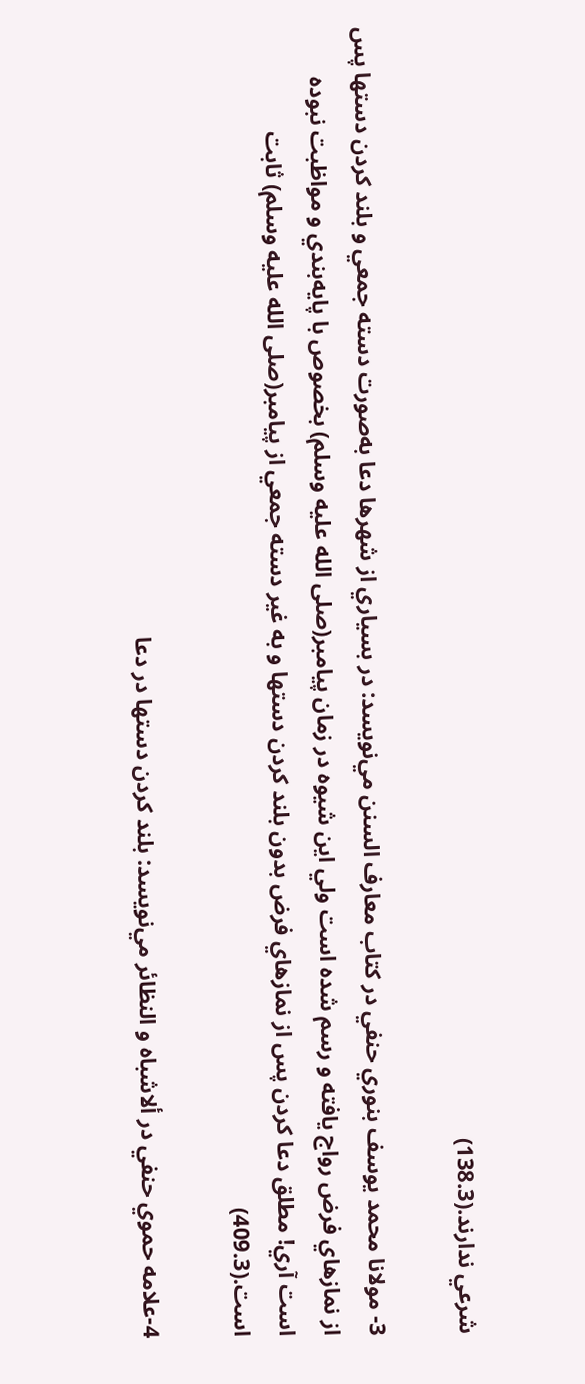شرعي ندارند.(138.3)

3- مولانا محمد يوسف بنوري حنفي در كتاب معارف السنن مي‌نويسد: در بسياري از شهرها دعا به‌صورت دسته جمعي و بلند كردن دستها پس از نمازهاي فرض رواج يافته و رسم شده است ولي اين شيوه در زمان پيامبر(صلی الله علیه وسلم) بخصوص با پايه‌بندي و مواظبت نبوده است آري! مطلق دعا كردن پس از نمازهاي فرض بدون بلند كردن دستها و به غير دسته جمعي از پيامبر(صلی الله علیه وسلم) ثابت است.(409.3)

4-علامه حموي حنفي در ألاشباه و النظائر مي‌نويسد: بلند كردن دستها در دعا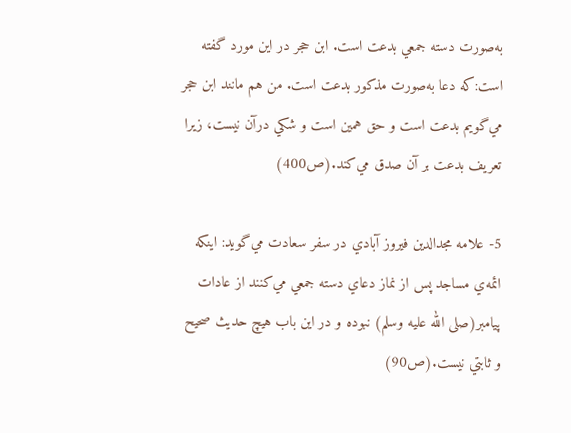به‌صورت دسته جمعي بدعت است. ابن حجر در اين مورد گفته است:كه دعا به‌صورت مذكور بدعت است. من هم مانند ابن حجر مي‌گويم بدعت است و حق همين است و شكي درآن نيست، زيرا تعريف بدعت بر آن صدق مي‌كند.(ص400)

5- علامه مجدالدين فيروز آبادي در سفر سعادت مي‌گويد: اينكه ائمه‌ي مساجد پس از نماز دعاي دسته جمعي مي‌كنند از عادات پيامبر(صلی الله علیه وسلم) نبوده و در اين باب هيچ حديث صحيح و ثابتي نيست.(ص90)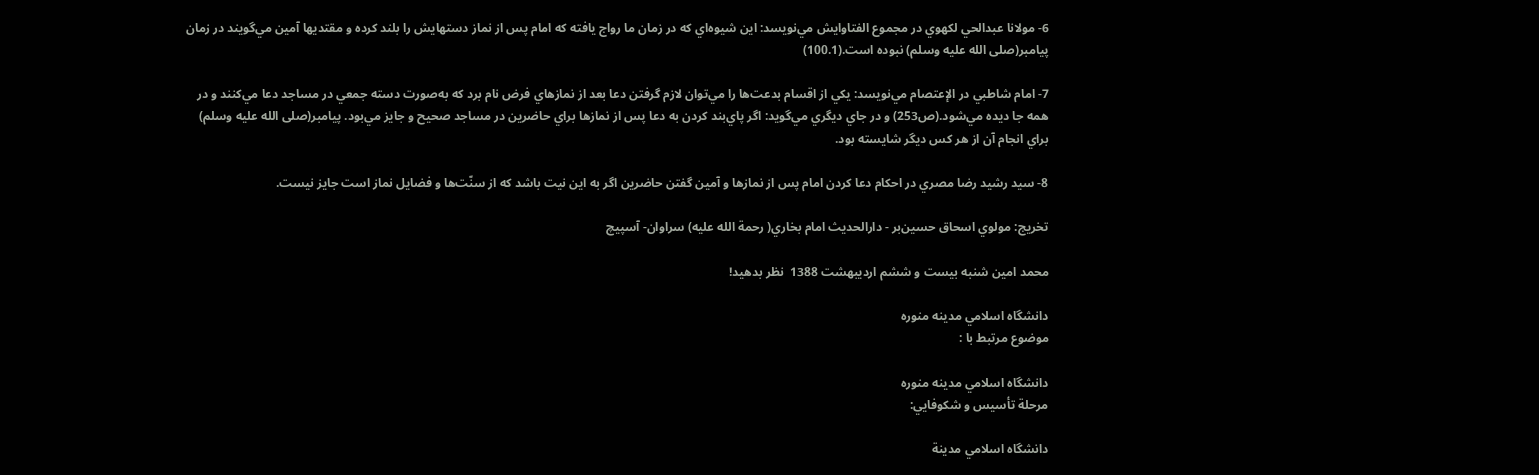6- مولانا عبدالحي لكهوي در مجموع الفتاوايش مي‌نويسد: اين شيوه‌اي كه در زمان ما رواج يافته كه امام پس از نماز دستهايش را بلند كرده و مقتديها آمين مي‌گويند در زمان پيامبر(صلی الله علیه وسلم) نبوده است.(100.1)

7- امام شاطبي در الإعتصام مي‌نويسد: يكي از اقسام بدعت‌ها را مي‌توان لازم گرفتن دعا بعد از نمازهاي فرض نام برد كه به‌صورت دسته جمعي در مساجد دعا مي‌كنند و در همه جا ديده مي‌شود.(ص253) و در جاي ديگري مي‌گويد: اگر پاي‌بند كردن به دعا پس از نمازها براي حاضرين در مساجد صحيح و جايز مي‌بود. پيامبر(صلی الله علیه وسلم) براي انجام آن از هر كس ديگر شايسته بود.

8- سيد رشيد رضا مصري در احكام دعا كردن امام پس از نمازها و آمين گفتن حاضرين اگر به اين نيت باشد كه از سنّت‌ها و فضايل نماز است جايز نيست.

تخريج: مولوي اسحاق حسين‌بر - دارالحديث امام بخاري( رحمة الله عليه) سراوان- آسپيچ

محمد امین شنبه بیست و ششم اردیبهشت 1388  نظر بدهید!

دانشگاه اسلامي مدينه منوره
موضوع مرتبط با :

دانشگاه اسلامي مدينه منوره
مرحلة تأسيس و شكوفايي:

دانشگاه اسلامي مدينة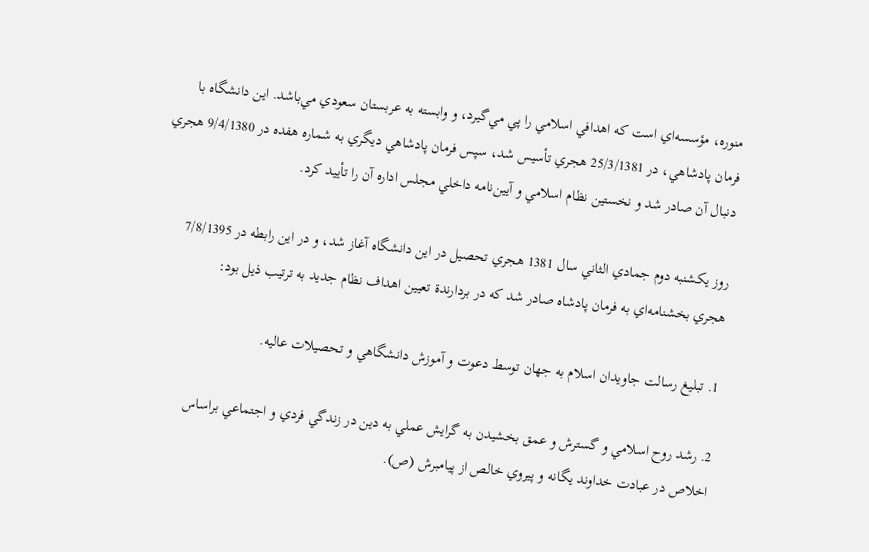منوره، مؤسسه‌اي است كه اهدافي اسلامي را پي مي‌گيرد، و وابسته به عربستان سعودي مي‌باشد. اين دانشگاه با فرمان پادشاهي، در 25/3/1381 هجري تأسيس شد، سپس فرمان پادشاهي ديگري به شماره هفده در 9/4/1380 هجري دنبال آن صادر شد و نخستين نظام اسلامي و آيين‌نامه داخلي مجلس اداره آن را تأييد كرد.

روز يكشنبه دوم جمادي الثاني سال 1381 هجري تحصيل در اين دانشگاه آغاز شد، و در اين رابطه در 7/8/1395 هجري بخشنامه‌اي به فرمان پادشاه صادر شد كه در بردارندة تعيين اهداف نظام جديد به ترتيب ذيل بود:

1. تبليغ رسالت جاويدان اسلام به جهان توسط دعوت و آموزش دانشگاهي و تحصيلات عاليه.

2. رشد روح اسلامي و گسترش و عمق بخشيدن به گرايش عملي به دين در زندگي فردي و اجتماعي براساس اخلاص در عبادت خداوند يگانه و پيروي خالص از پيامبرش (ص).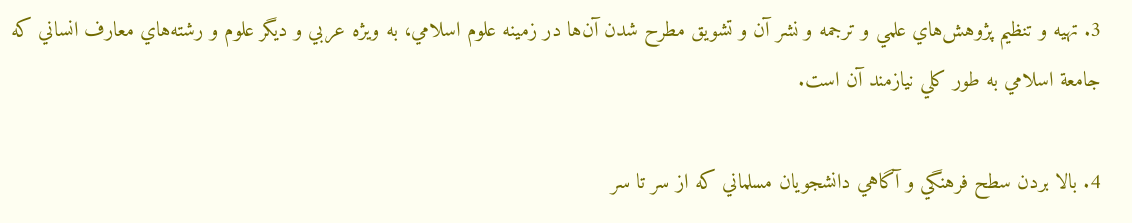3. تهيه و تنظيم پژوهش‌هاي علمي و ترجمه و نشر آن و تشويق مطرح شدن آن‌ها در زمينه علوم اسلامي، به ويژه عربي و ديگر علوم و رشته‌هاي معارف انساني كه جامعة اسلامي به طور كلي نيازمند آن است.

4. بالا بردن سطح فرهنگي و آگاهي دانشجويان مسلماني كه از سر تا سر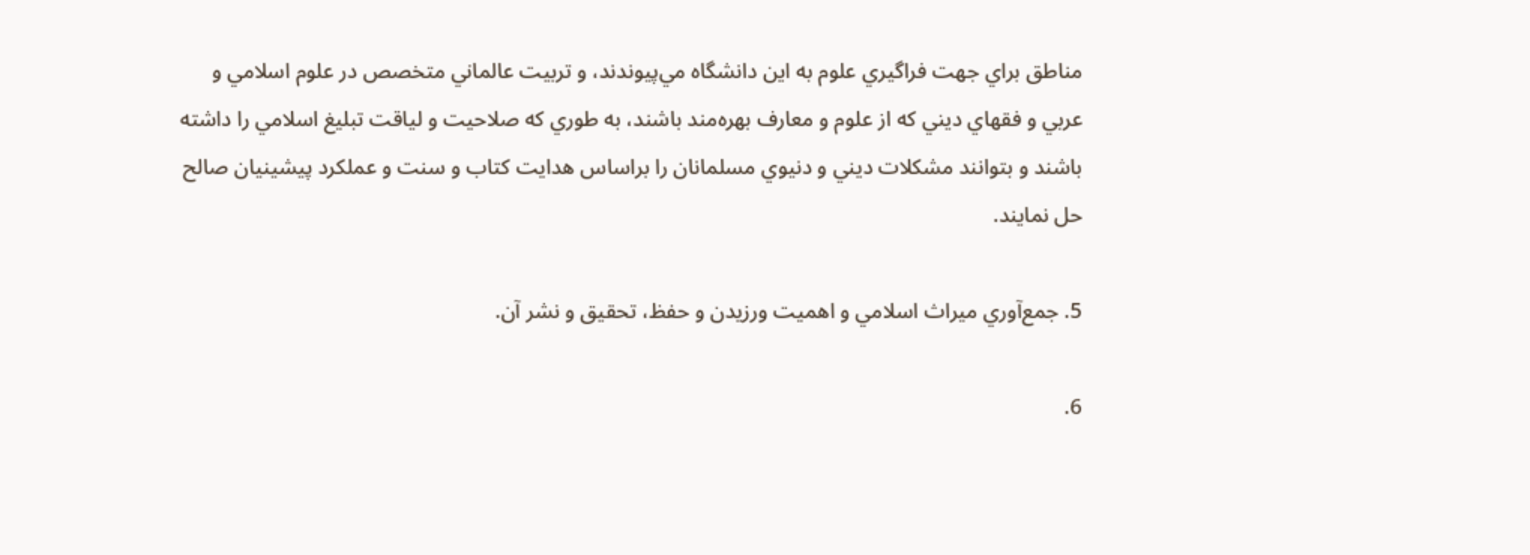مناطق براي جهت فراگيري علوم به اين دانشگاه مي‌پيوندند، و تربيت عالماني متخصص در علوم اسلامي و عربي و فقهاي ديني كه از علوم و معارف بهره‌مند باشند، به طوري كه صلاحيت و لياقت تبليغ اسلامي را داشته باشند و بتوانند مشكلات ديني و دنيوي مسلمانان را براساس هدايت كتاب و سنت و عملكرد پيشينيان صالح حل نمايند.

5. جمع‌آوري ميراث اسلامي و اهميت ورزيدن و حفظ، تحقيق و نشر آن.

6.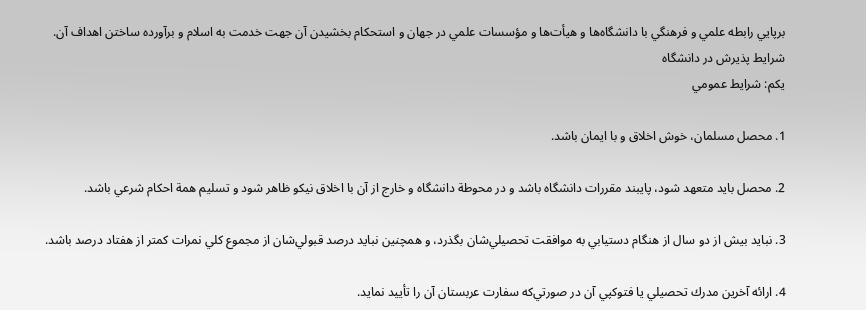برپايي رابطه علمي و فرهنگي با دانشگاه‌ها و هيأت‌ها و مؤسسات علمي در جهان و استحكام بخشيدن آن جهت خدمت به اسلام و برآورده ساختن اهداف آن.
شرايط پذيرش در دانشگاه
يكم: شرايط عمومي

1. محصل مسلمان، خوش اخلاق و با ايمان باشد.

2. محصل بايد متعهد شود، پايبند مقررات دانشگاه باشد و در محوطة دانشگاه و خارج از آن با اخلاق نيكو ظاهر شود و تسليم همة احكام شرعي باشد.

3. نبايد بيش از دو سال از هنگام دستيابي به موافقت تحصيلي‌شان بگذرد، و همچنين نبايد درصد قبولي‌شان از مجموع كلي نمرات كمتر از هفتاد درصد باشد.

4. ارائه آخرين مدرك تحصيلي يا فتوكپي آن در صورتي‌كه سفارت عربستان آن را تأييد نمايد.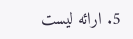5. ارائه ليست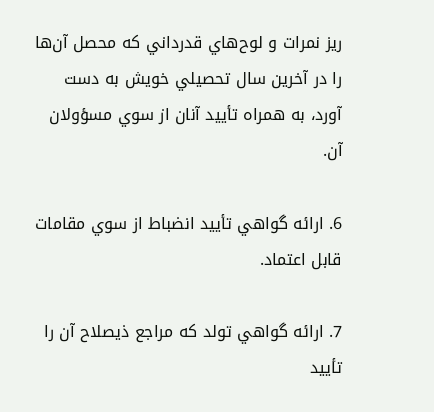ريز نمرات و لوح‌هاي قدرداني كه محصل آن‌ها را در آخرين سال تحصيلي خويش به دست آورد، به همراه تأييد آنان از سوي مسؤولان آن.

6. ارائه گواهي تأييد انضباط از سوي مقامات قابل اعتماد.

7. ارائه گواهي تولد كه مراجع ذيصلاح آن را تأييد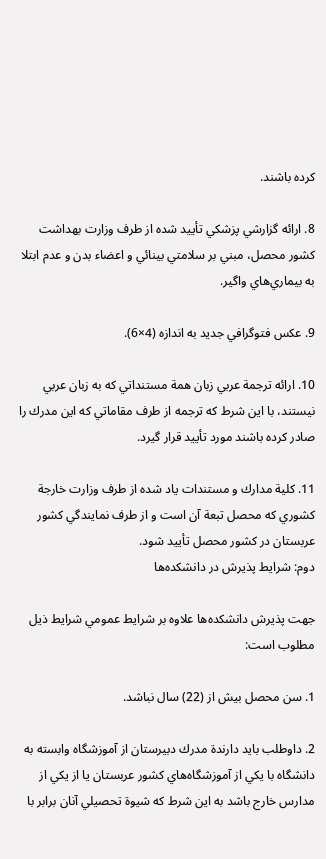كرده باشند.

8. ارائه گزارشي پزشكي تأييد شده از طرف وزارت بهداشت كشور محصل، مبني بر سلامتي بينائي و اعضاء بدن و عدم ابتلا به بيماري‌هاي واگير.

9. عكس فتوگرافي جديد به اندازه (4×6).

10. ارائه ترجمة عربي زبان همة مستنداتي كه به زبان عربي نيستند، با اين شرط كه ترجمه از طرف مقاماتي كه اين مدرك را صادر كرده باشند مورد تأييد قرار گيرد.

11. كلية مدارك و مستندات ياد شده از طرف وزارت خارجة كشوري كه محصل تبعة آن است و از طرف نمايندگي كشور عربستان در كشور محصل تأييد شود.
دوم: شرايط پذيرش در دانشكده‌ها

جهت پذيرش دانشكده‌ها علاوه بر شرايط عمومي شرايط ذيل مطلوب است:

1. سن محصل بيش از (22) سال نباشد.

2. داوطلب بايد دارندة مدرك دبيرستان از آموزشگاه وابسته به دانشگاه با يكي از آموزشگاه‌هاي كشور عربستان يا از يكي از مدارس خارج باشد به اين شرط كه شيوة تحصيلي آنان برابر با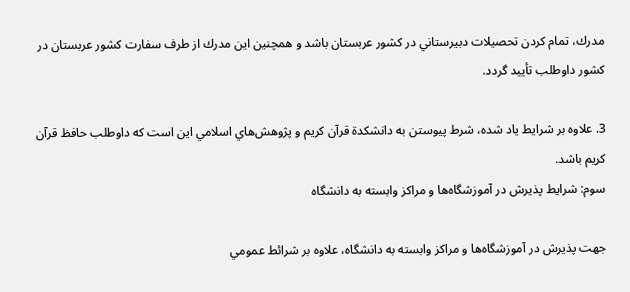مدرك، تمام كردن تحصيلات دبيرستاني در كشور عربستان باشد و همچنين اين مدرك از طرف سفارت كشور عربستان در كشور داوطلب تأييد گردد.

3. علاوه بر شرايط ياد شده، شرط پيوستن به دانشكدة قرآن كريم و پژوهش‌هاي اسلامي اين است كه داوطلب حافظ قرآن كريم باشد.
سوم: شرايط پذيرش در آموزشگاه‌ها و مراكز وابسته به دانشگاه

جهت پذيرش در آموزشگاه‌ها و مراكز وابسته به دانشگاه، علاوه بر شرائط عمومي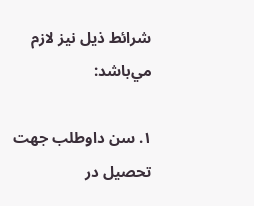شرائط ذيل نيز لازم مي‌باشد:

۱. سن داوطلب جهت تحصيل در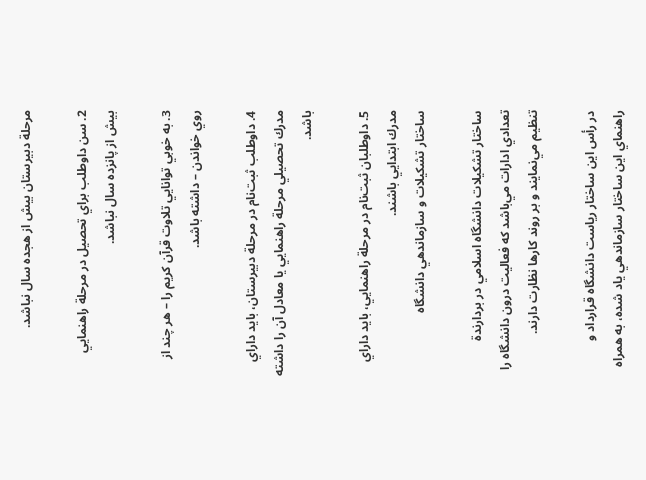مرحلة دبيرستان بيش از هجده سال نباشد.

2. سن داوطلب براي تحصيل در مرحلة راهنمايي بيش از پانزده سال نباشد.

3. به خوبي توانايي تلاوت قرآن كريم را – هر چند از روي خواندن – داشته باشد.

4. داوطلب ثبت‌نام در مرحلة دبيرستان، بايد داراي مدرك تحصيلي مرحلة راهنمايي يا معادل آن را داشته باشد.

5. داوطلبان ثبت‌نام در مرحلة راهنمايي، بايد داراي مدرك ابتدايي باشند.
ساختار تشكيلات و سازماندهي دانشگاه

ساختار تشكيلات دانشگاه اسلامي در بردارندة تعدادي ادارات مي‌باشد كه فعاليت درون دانشگاه را تنظيم مي‌نمايند و بر روند كارها نظارت دارند.

در رأس اين ساختار رياست دانشگاه قرارداد و راهنماي اين ساختار سازماندهي ياد شده، به همراه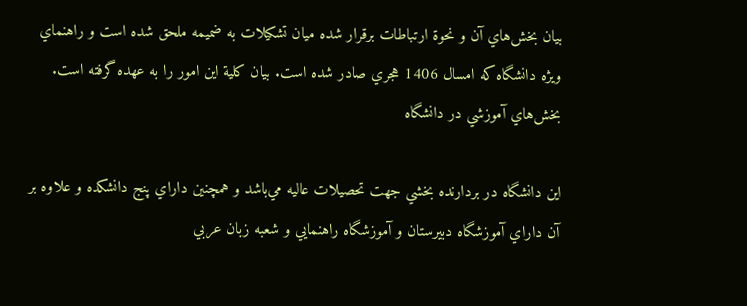بيان بخش‌هاي آن و نحوة ارتباطات برقرار شده ميان تشكيلات به ضميمه ملحق شده است و راهنماي ويژه دانشگاه كه امسال 1406 هجري صادر شده است. بيان كلية اين امور را به عهده گرفته است.
بخش‌هاي آموزشي در دانشگاه

اين دانشگاه در بردارنده بخشي جهت تحصيلات عاليه مي‌باشد و همچنين داراي پنج دانشكده و علاوه بر آن داراي آموزشگاه دبيرستان و آموزشگاه راهنمايي و شعبه زبان عربي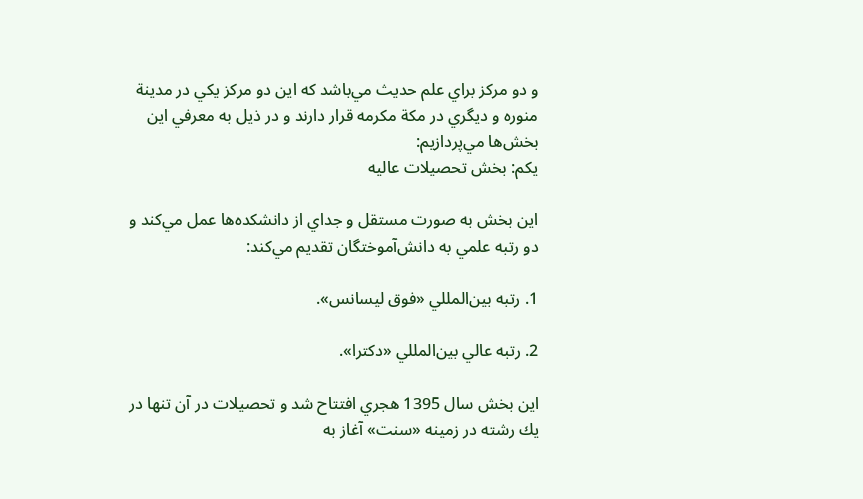و دو مركز براي علم حديث مي‌باشد كه اين دو مركز يكي در مدينة منوره و ديگري در مكة مكرمه قرار دارند و در ذيل به معرفي اين بخش‌ها مي‌پردازيم:
يكم: بخش تحصيلات عاليه

اين بخش به صورت مستقل و جداي از دانشكده‌ها عمل مي‌كند و دو رتبه علمي به دانش‌آموختگان تقديم مي‌كند:

1. رتبه بين‌المللي «فوق ليسانس».

2. رتبه عالي بين‌المللي «دكترا».

اين بخش سال 1395 هجري افتتاح شد و تحصيلات در آن تنها در يك رشته در زمينه «سنت» آغاز به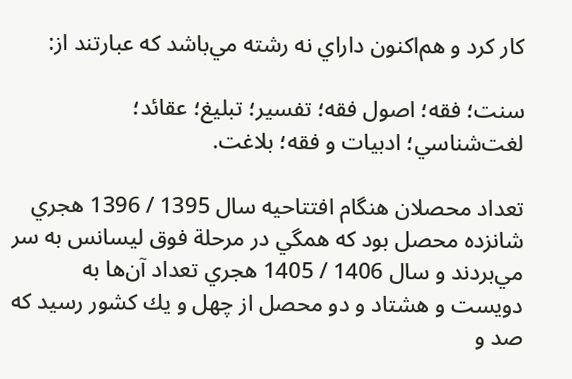كار كرد و هم‌اكنون داراي نه رشته مي‌باشد كه عبارتند از:

سنت؛ فقه؛ اصول فقه؛ تفسير؛ تبليغ؛ عقائد؛ لغت‌شناسي؛ ادبيات و فقه؛ بلاغت.

تعداد محصلان هنگام افتتاحيه سال 1395 / 1396 هجري شانزده محصل بود كه همگي در مرحلة فوق ليسانس به سر مي‌بردند و سال 1406 / 1405 هجري تعداد آن‌ها به دويست و هشتاد و دو محصل از چهل و يك كشور رسيد كه صد و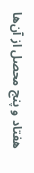هفتاد و پنج محصل از آن‌ها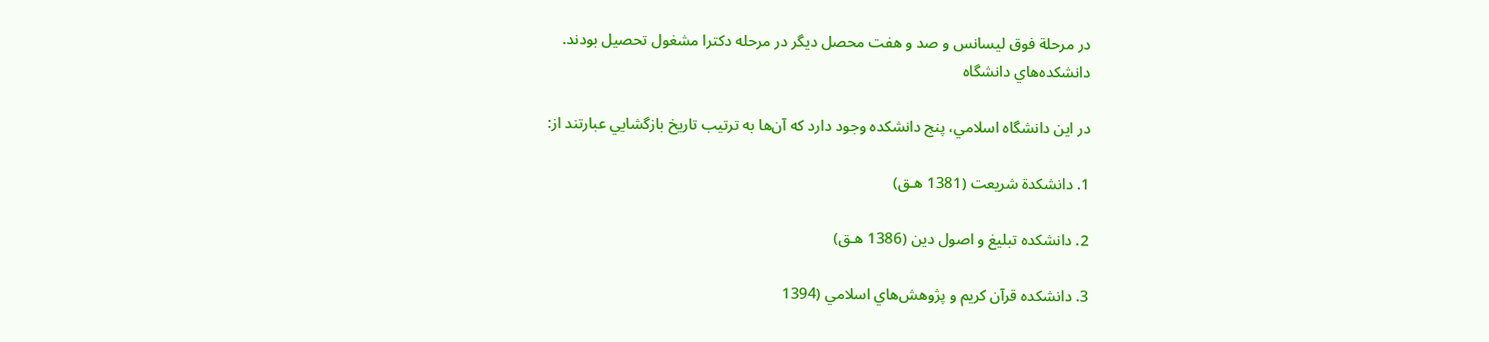در مرحلة ‌فوق ليسانس و صد و هفت محصل ديگر در مرحله دكترا مشغول تحصيل بودند.
دانشكده‌هاي دانشگاه

در اين دانشگاه اسلامي، پنج دانشكده وجود دارد كه آن‌ها به ترتيب تاريخ بازگشايي عبارتند از:

1. دانشكدة شريعت (1381 هـق)

2. دانشكده تبليغ و اصول دين (1386 هـق)

3. دانشكده قرآن كريم و پژوهش‌هاي اسلامي (1394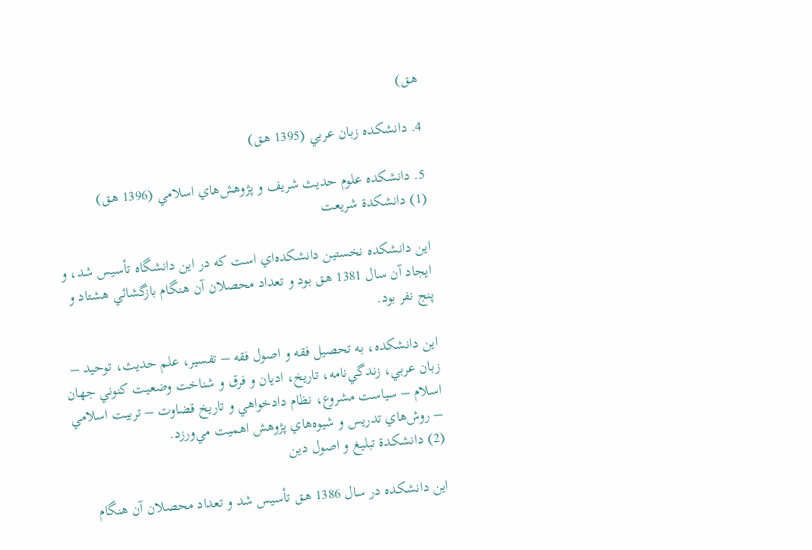هـق)

4. دانشكده زبان عربي (1395 هـق)

5. دانشكده علوم حديث شريف و پژوهش‌هاي اسلامي (1396 هـق)
(1) دانشكدة شريعت

اين دانشكده نخستين دانشكده‌اي است كه در اين دانشگاه تأسيس شد، ‌و ايجاد آن سال 1381 هـق بود و تعداد محصلان آن هنگام بازگشائي هشتاد و پنج نفر بود.

اين دانشكده، به تحصيل فقه و اصول فقه – تفسير، علم حديث، توحيد – زبان عربي، زندگي‌نامه، تاريخ، اديان و فرق و شناخت وضعيت كنوني جهان اسلام – سياست مشروع، نظام دادخواهي و تاريخ قضاوت – تربيت اسلامي – روش‌هاي تدريس و شيوه‌هاي پژوهش اهميت مي‌ورزد.
(2) دانشكدة تبليغ و اصول دين

اين دانشكده در سال 1386 هـق ‌تأسيس شد و تعداد محصلان آن هنگام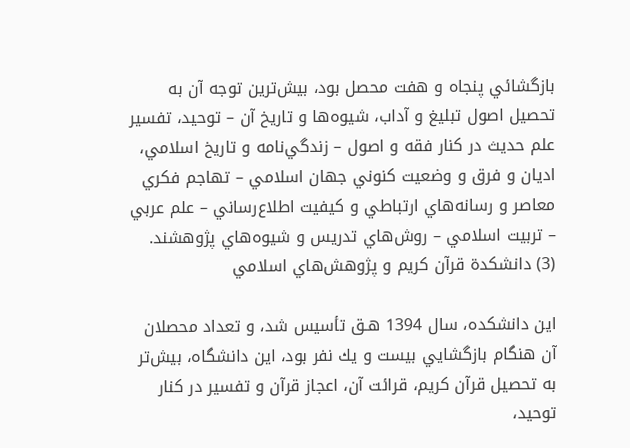بازگشائي پنجاه و هفت محصل بود، بيش‌ترين توجه آن به تحصيل اصول تبليغ و آداب، شيوه‌ها و تاريخ آن – توحيد، تفسير علم حديث در كنار فقه و اصول – زندگي‌نامه و تاريخ اسلامي، اديان و فرق و وضعيت كنوني جهان اسلامي – تهاجم فكري معاصر و رسانه‌هاي ارتباطي و كيفيت اطلاع‌رساني – علم عربي – تربيت اسلامي – روش‌هاي تدريس و شيوه‌هاي پژوهشند.
(3) دانشكدة قرآن كريم و پژوهش‌هاي اسلامي

اين دانشكده، سال 1394 هـق تأسيس شد، و تعداد محصلان آن هنگام بازگشايي بيست و يك نفر بود، اين دانشگاه، بيش‌تر به تحصيل قرآن كريم، قرائت آن، ‌اعجاز قرآن و تفسير در كنار توحيد،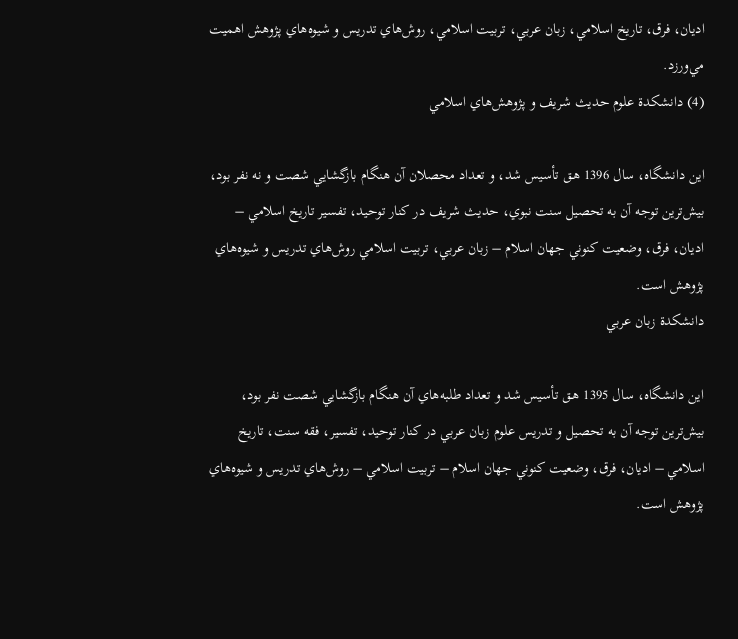اديان، فرق، تاريخ اسلامي، زبان عربي، تربيت اسلامي، روش‌هاي تدريس و شيوه‌هاي پژوهش اهميت مي‌ورزد.
(4) دانشكدة علوم حديث شريف و پژوهش‌هاي اسلامي

اين دانشگاه، سال 1396 هـق تأسيس شد، و تعداد محصلان آن هنگام بازگشايي شصت و نه نفر بود، بيش‌ترين توجه آن به تحصيل سنت نبوي، حديث شريف در كنار توحيد، تفسير تاريخ اسلامي – اديان، فرق، وضعيت كنوني جهان اسلام – زبان عربي، تربيت اسلامي روش‌هاي تدريس و شيوه‌هاي پژوهش است.
دانشكدة زبان عربي

اين دانشگاه، سال 1395 هـق تأسيس شد و تعداد طلبه‌هاي آن هنگام بازگشايي شصت نفر بود، بيش‌ترين توجه آن به تحصيل و تدريس علوم زبان عربي در كنار توحيد، تفسير، ‌فقه سنت، تاريخ اسلامي – اديان، فرق، ‌وضعيت كنوني جهان اسلام – تربيت اسلامي – روش‌هاي تدريس و شيوه‌هاي پژوهش است.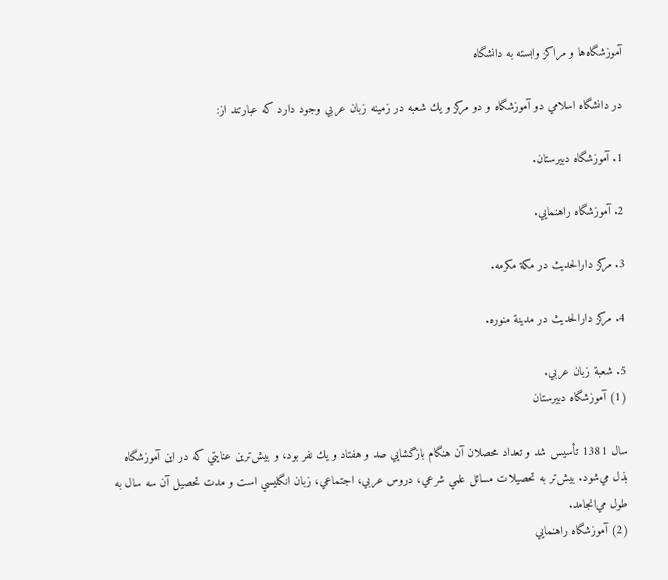آموزشگا‌ه‌ها و مراكز وابسته به دانشگاه

در دانشگاه اسلامي دو آموزشگاه و دو مركز و يك شعبه در زمينه زبان عربي وجود دارد كه عبارتند از:

1. آموزشگاه دبيرستان.

2. آموزشگاه راهنمايي.

3. مركز دارالحديث در مكة مكرمه.

4. مركز دارالحديث در مدينة منوره.

5. شعبة زبان عربي.
(1) آموزشگاه دبيرستان

سال 1381 تأسيس شد و تعداد محصلان آن هنگام بازگشايي صد و هفتاد و يك نفر بود، و بيش‌ترين عنايتي كه در اين آموزشگاه بذل مي‌شود. بيش‌تر به تحصيلات مسائل علمي شرعي، دروس عربي، اجتماعي، زبان انگليسي است و مدت تحصيل آن سه سال به طول مي‌انجامد.
(2) آموزشگاه راهنمايي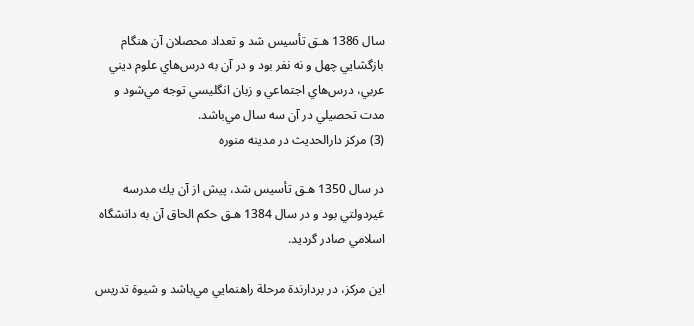سال 1386 هـق تأسيس شد و تعداد محصلان آن هنگام بازگشايي چهل و نه نفر بود و در آن به درس‌هاي علوم ديني عربي، درس‌هاي اجتماعي و زبان انگليسي توجه مي‌شود و مدت تحصيلي در آن سه سال مي‌باشد.
(3) مركز دارالحديث در مدينه منوره

در سال 1350 هـق تأسيس شد، پيش از آن يك مدرسه غيردولتي بود و در سال 1384 هـق حكم الحاق آن به دانشگاه اسلامي صادر گرديد.

اين مركز، در بردارندة مرحلة راهنمايي مي‌باشد و شيوة تدريس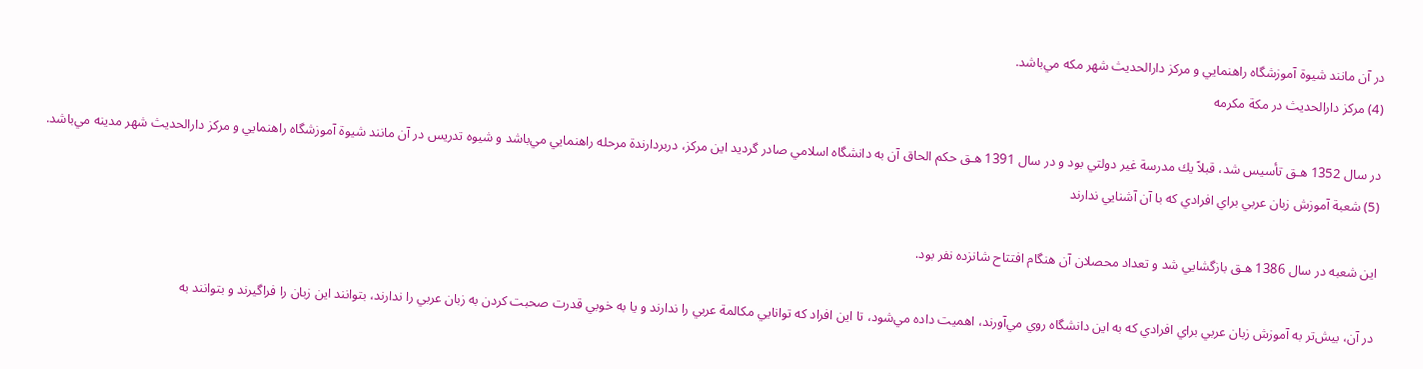در آن مانند شيوة آموزشگاه راهنمايي و مركز دارالحديث شهر مكه مي‌باشد.
(4) مركز دارالحديث در مكة مكرمه

در سال 1352 هـق تأسيس شد، قبلاً يك مدرسة غير دولتي بود و در سال 1391 هـق حكم الحاق آن به دانشگاه اسلامي صادر گرديد اين مركز، دربردارندة مرحله راهنمايي مي‌باشد و شيوه تدريس در آن مانند شيوة آموزشگاه راهنمايي و مركز دارالحديث شهر مدينه مي‌باشد.
(5) شعبة آموزش زبان عربي براي افرادي كه با آن آشنايي ندارند

اين شعبه در سال 1386 هـق بازگشايي شد و تعداد محصلان آن هنگام افتتاح شانزده نفر بود.

در آن، بيش‌تر به آموزش زبان عربي براي افرادي كه به اين دانشگاه روي مي‌آورند، اهميت داده مي‌شود، تا اين افراد كه توانايي مكالمة عربي را ندارند و يا به خوبي قدرت صحبت كردن به زبان عربي را ندارند، بتوانند اين زبان را فراگيرند و بتوانند به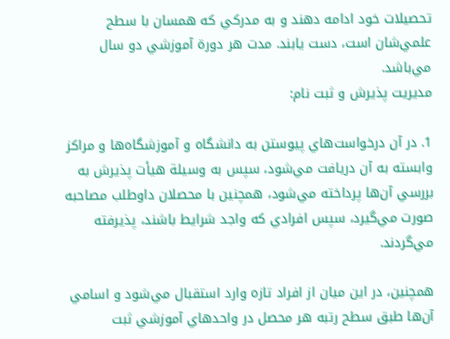تحصيلات خود ادامه دهند و به مدركي كه همسان با سطح علمي‌شان است، دست يابند. مدت هر دورة آموزشي دو سال مي‌باشد.
مديريت پذيرش و ثبت نام:

1. در آن درخواست‌هاي پيوستن به دانشگاه و آموزشگاه‌ها و مراكز وابسته به آن دريافت مي‌شود، سپس به وسيلة هيأت پذيرش به بررسي آن‌ها پرداخته مي‌شود، همچنين با محصلان داوطلب مصاحبه صورت مي‌گيرد، سپس افرادي كه واجد شرايط باشند، پذيرفته مي‌گردند.

همچنين، در اين ميان از افراد تازه وارد استقبال مي‌شود و اسامي آن‌ها طبق سطح رتبه هر محصل در واحدهاي آموزشي ثبت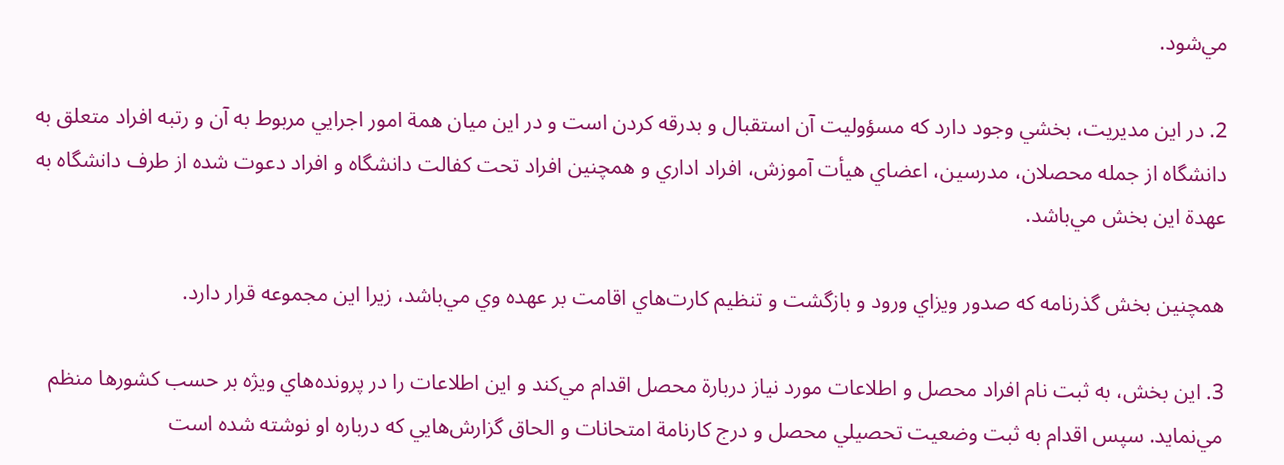مي‌شود.

2. در اين مديريت، بخشي وجود دارد كه مسؤوليت آن استقبال و بدرقه كردن است و در اين ميان همة امور اجرايي مربوط به آن و رتبه افراد متعلق به دانشگاه از جمله محصلان، مدرسين، اعضاي هيأت آموزش، افراد اداري و همچنين افراد تحت كفالت دانشگاه و افراد دعوت شده از طرف دانشگاه به عهدة اين بخش مي‌باشد.

همچنين بخش گذرنامه كه صدور ويزاي ورود و بازگشت و تنظيم كارت‌هاي اقامت بر عهده وي مي‌باشد، زيرا اين مجموعه قرار دارد.

3. اين بخش، به ثبت نام افراد محصل و اطلاعات مورد نياز دربارة محصل اقدام مي‌كند و اين اطلاعات را در پرونده‌هاي ويژه بر حسب كشورها منظم مي‌نمايد. سپس اقدام به ثبت وضعيت تحصيلي محصل و درج كارنامة امتحانات و الحاق گزارش‌هايي كه درباره او نوشته شده است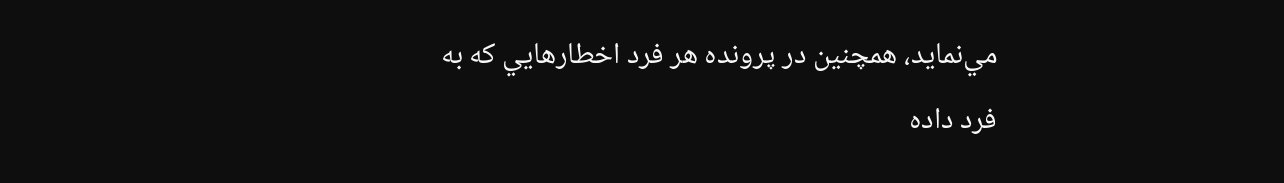مي‌نمايد، همچنين در پرونده هر فرد اخطارهايي كه به فرد داده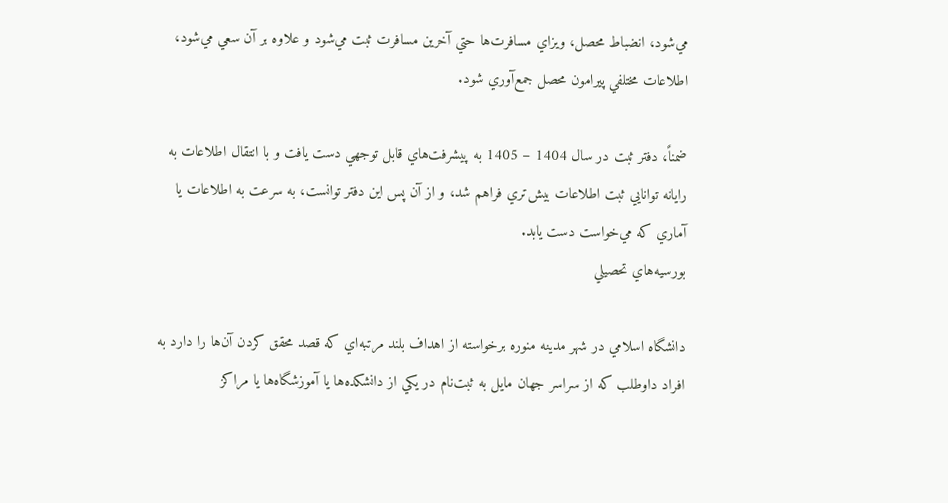مي‌شود، انضباط محصل، ويزاي مسافرت‌ها حتي آخرين مسافرت ثبت مي‌شود و علاوه بر آن سعي مي‌شود، اطلاعات مختلفي پيرامون محصل جمع‌آوري شود.

ضمناً، دفتر ثبت در سال 1404 – 1405 به پيشرفت‌هاي قابل توجهي دست يافت و با انتقال اطلاعات به رايانه توانايي ثبت اطلاعات بيش‌تري فراهم شد، و از آن پس اين دفتر توانست، به سرعت به اطلاعات يا آماري كه مي‌خواست دست يابد.
بورسيه‌هاي تحصيلي

دانشگاه اسلامي در شهر مدينه منوره برخواسته از اهداف بلند مرتبه‌اي كه قصد محقق كردن آن‌ها را دارد به افراد داوطلب كه از سراسر جهان مايل به ثبت‌نام در يكي از دانشكده‌ها يا آموزشگاه‌ها يا مراكز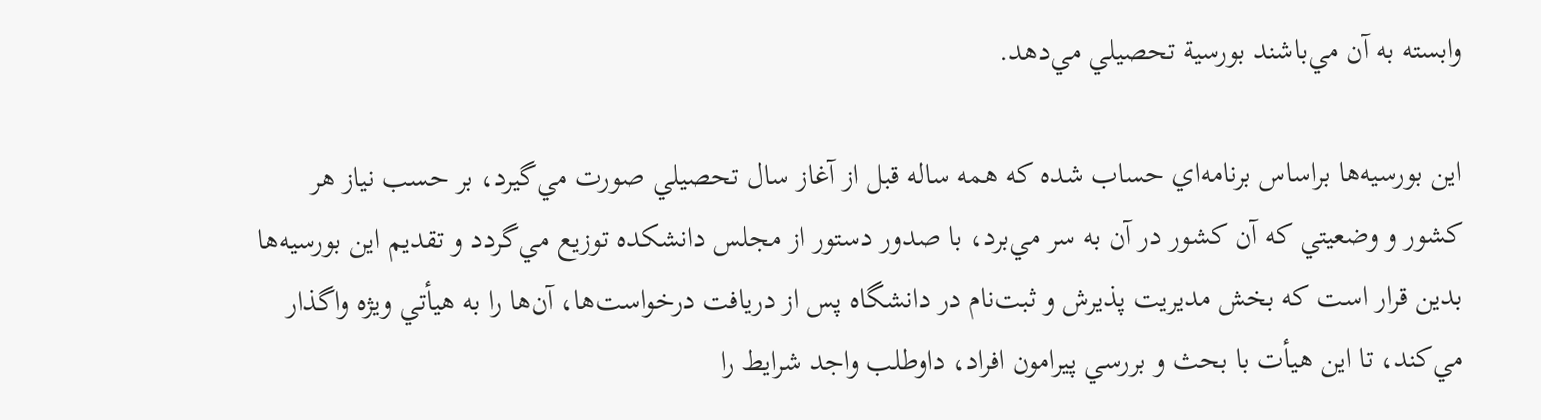وابسته به آن مي‌باشند بورسية تحصيلي مي‌دهد.

اين بورسيه‌ها براساس برنامه‌اي حساب شده كه همه ساله قبل از آغاز سال تحصيلي صورت مي‌گيرد، بر حسب نياز هر كشور و وضعيتي كه آن كشور در آن به سر مي‌برد، با صدور دستور از مجلس دانشكده توزيع مي‌گردد و تقديم اين بورسيه‌ها بدين قرار است كه بخش مديريت پذيرش و ثبت‌نام در دانشگاه پس از دريافت درخواست‌ها، آن‌ها را به هيأتي ويژه واگذار مي‌كند، تا اين هيأت با بحث و بررسي پيرامون افراد، داوطلب واجد شرايط را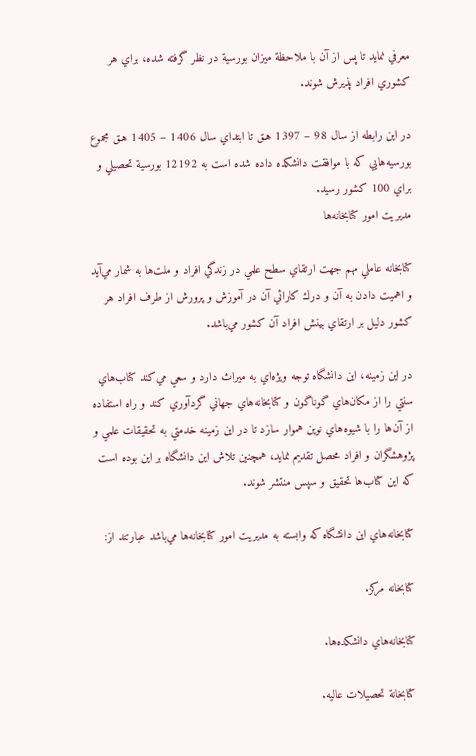معرفي نمايد تا پس از آن با ملاحظة ميزان بورسية در نظر گرفته شده، براي هر كشوري افراد پذيرش شوند.

در اين رابطه از سال 98 – 1397 هـق تا ابتداي سال 1406 – 1405 هـق مجموع بورسيه‌هايي كه با موافقت دانشكده داده شده است به 12192 بورسية تحصيلي و براي 100 كشور رسيد.
مديريت امور كتابخانه‌ها

كتابخانه عاملي مهم جهت ارتقاي سطح علمي در زندگي افراد و ملت‌ها به شمار مي‌آيد و اهميت دادن به آن و درك كارائي آن در آموزش و پرورش از طرف افراد هر كشور دليل بر ارتقاي بينش افراد آن كشور مي‌باشد.

در اين زمينه، اين دانشگاه توجه ويژه‌اي به ميراث دارد و سعي مي‌كند كتاب‌هاي سنتي را از مكان‌هاي گوناگون و كتابخانه‌هاي جهاني گردآوري كند و راه استفاده از آن‌ها را با شيوه‌هاي نوين هموار سازد تا در اين زمينه خدمتي به تحقيقات علمي و پژوهشگران و افراد محصل تقديم نمايد، همچنين تلاش اين دانشگاه بر اين بوده است كه اين كتاب‌ها تحقيق و سپس منتشر شوند.

كتابخانه‌هاي اين دانشگاه كه وابسته به مديريت امور كتابخانه‌ها مي‌باشد عبارتند از:

كتابخانه مركز.

كتابخانه‌هاي دانشكده‌ها.

كتابخانة تحصيلات عاليه.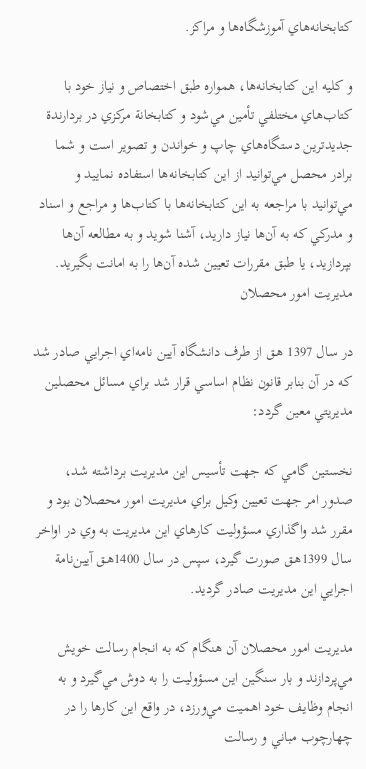كتابخانه‌هاي آموزشگاه‌ها و مراكز.

و كليه اين كتابخانه‌ها، همواره طبق اختصاص و نياز خود با كتاب‌هاي مختلفي تأمين مي‌شود و كتابخانة مركزي در بردارندة جديدترين دستگاه‌هاي چاپ و خواندن و تصوير است و شما برادر محصل مي‌توانيد از اين كتابخانه‌ها استفاده نماييد و مي‌توانيد با مراجعه به اين كتابخانه‌ها با كتاب‌ها و مراجع و اسناد و مدركي كه به آن‌ها نياز داريد، آشنا شويد و به مطالعه آن‌ها بپردازيد، يا طبق مقررات تعيين شده آن‌ها را به امانت بگيريد.
مديريت امور محصلان

در سال 1397 هـق از طرف دانشگاه آيين نامه‌اي اجرايي صادر شد كه در آن بنابر قانون نظام اساسي قرار شد براي مسائل محصلين مديريتي معين گردد:

نخستين گامي كه جهت تأسيس اين مديريت برداشته شد، صدور امر جهت تعيين وكيل براي مديريت امور محصلان بود و مقرر شد واگذاري مسؤوليت كارهاي اين مديريت به وي در اواخر سال 1399هـق صورت گيرد، سپس در سال 1400هـق آيين‌نامة اجرايي اين مديريت صادر گرديد.

مديريت امور محصلان آن هنگام كه به انجام رسالت خويش مي‌پردازند و بار سنگين اين مسؤوليت را به دوش مي‌گيرد و به انجام وظايف خود اهميت مي‌ورزد، در واقع اين كارها را در چهارچوب مباني و رسالت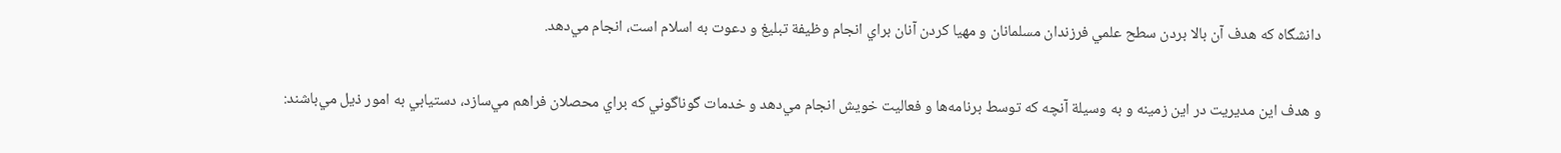دانشگاه كه هدف آن بالا بردن سطح علمي فرزندان مسلمانان و مهيا كردن آنان براي انجام وظيفة تبليغ و دعوت به اسلام است، انجام مي‌دهد.

و هدف اين مديريت در اين زمينه و به وسيلة آنچه كه توسط برنامه‌ها و فعاليت خويش انجام مي‌دهد و خدمات گوناگوني كه براي محصلان فراهم مي‌سازد، دستيابي به امور ذيل مي‌باشند: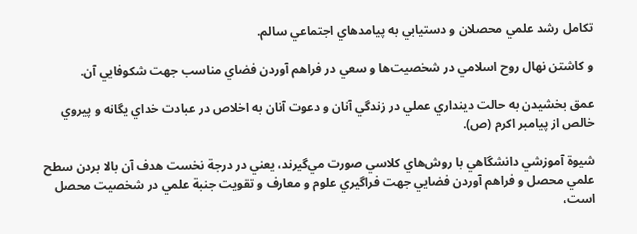تكامل رشد علمي محصلان و دستيابي به پيامدهاي اجتماعي سالم.

و كاشتن نهال روح اسلامي در شخصيت‌ها و سعي در فراهم آوردن فضاي مناسب جهت شكوفايي آن.

عمق بخشيدن به حالت دينداري عملي در زندگي آنان و دعوت آنان به اخلاص در عبادت خداي يگانه و پيروي خالص از پيامبر اكرم (ص).

شيوة آموزشي دانشگاهي با روش‌هاي كلاسي صورت مي‌گيرند، يعني در درجة نخست هدف آن بالا بردن سطح علمي محصل و فراهم آوردن فضايي جهت فراگيري علوم و معارف و تقويت جنبة‌ علمي در شخصيت محصل است،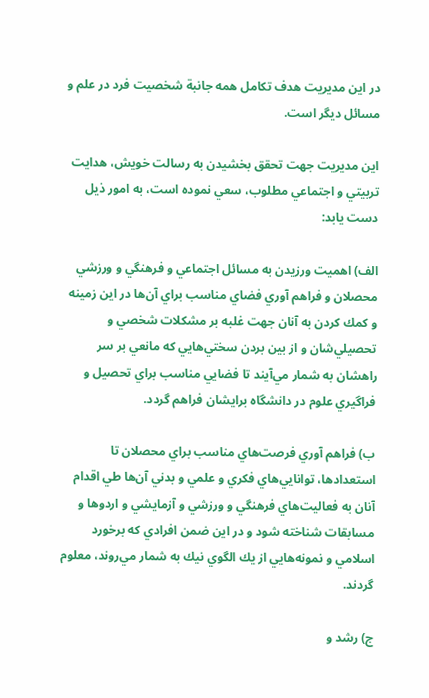در اين مديريت هدف تكامل همه جانبة شخصيت فرد در علم و مسائل ديگر است.

اين مديريت جهت تحقق بخشيدن به رسالت خويش، هدايت تربيتي و اجتماعي مطلوب، سعي نموده است، به امور ذيل دست يابد:

الف) اهميت ورزيدن به مسائل اجتماعي و فرهنگي و ورزشي محصلان و فراهم آوري فضاي مناسب براي آن‌ها در اين زمينه و كمك كردن به آنان جهت غلبه بر مشكلات شخصي و تحصيلي‌شان و از بين بردن سختي‌هايي كه مانعي بر سر راهشان به شمار مي‌آيند تا فضايي مناسب براي تحصيل و فراگيري علوم در دانشگاه برايشان فراهم گردد.

ب) فراهم آوري فرصت‌هاي مناسب براي محصلان تا استعدادها،‌ توانايي‌هاي فكري و علمي و بدني آن‌ها طي اقدام آنان به فعاليت‌هاي فرهنگي و ورزشي و آزمايشي و اردوها و مسابقات شناخته شود و در اين ضمن افرادي كه برخورد اسلامي و نمونه‌هايي از يك الگوي نيك به شمار مي‌روند، معلوم گردند.

ج) رشد و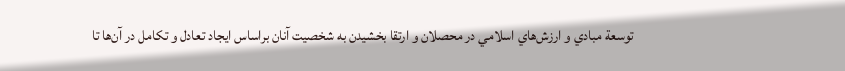توسعة مبادي و ارزش‌هاي اسلامي در محصلان و ارتقا بخشيدن به شخصيت آنان براساس ايجاد تعادل و تكامل در آن‌ها تا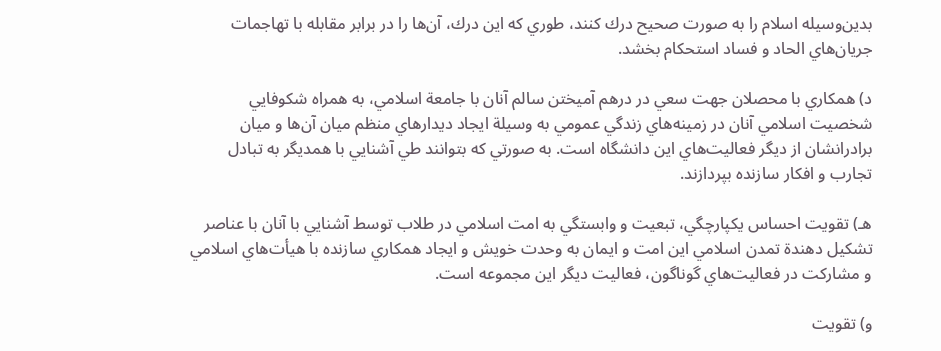بدين‌وسيله اسلام را به صورت صحيح درك كنند، طوري كه اين درك، آن‌ها را در برابر مقابله با تهاجمات جريان‌هاي الحاد و فساد استحكام بخشد.

د) همكاري با محصلان جهت سعي در درهم آميختن سالم آنان با جامعة اسلامي، به همراه شكوفايي شخصيت اسلامي آنان در زمينه‌هاي زندگي عمومي به وسيلة ايجاد ديدارهاي منظم ميان آن‌ها و ميان برادرانشان از ديگر فعاليت‌هاي اين دانشگاه است. به صورتي كه بتوانند طي آشنايي با همديگر به تبادل تجارب و افكار سازنده بپردازند.

هـ) تقويت احساس يكپارچگي، تبعيت و وابستگي به امت اسلامي در طلاب توسط آشنايي با آنان با عناصر تشكيل دهندة تمدن اسلامي اين امت و ايمان به وحدت خويش و ايجاد همكاري سازنده با هيأت‌هاي اسلامي و مشاركت در فعاليت‌هاي گوناگون، فعاليت ديگر اين مجموعه است.

و) تقويت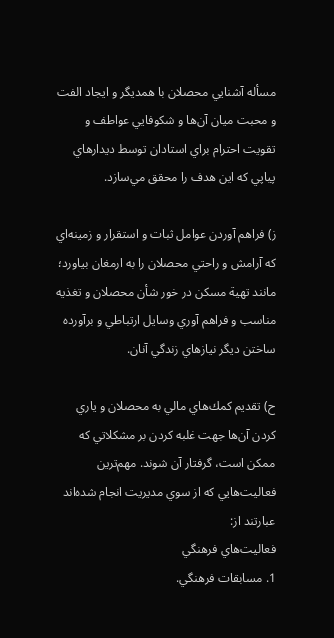مسأله آشنايي محصلان با همديگر و ايجاد الفت و محبت ميان آن‌ها و شكوفايي عواطف و تقويت احترام براي استادان توسط ديدارهاي پياپي كه اين هدف را محقق مي‌سازد.

ز) فراهم آوردن عوامل ثبات و استقرار و زمينه‌اي كه آرامش و راحتي محصلان را به ارمغان بياورد؛ مانند تهية مسكن در خور شأن محصلان و تغذيه مناسب و فراهم آوري وسايل ارتباطي و برآورده ساختن ديگر نيازهاي زندگي آنان.

ح) تقديم كمك‌هاي مالي به محصلان و ياري كردن آن‌ها جهت غلبه كردن بر مشكلاتي كه ممكن است، گرفتار آن شوند. مهم‌ترين فعاليت‌هايي كه از سوي مديريت انجام شده‌اند عبارتند از:
فعاليت‌هاي فرهنگي
1. مسابقات فرهنگي.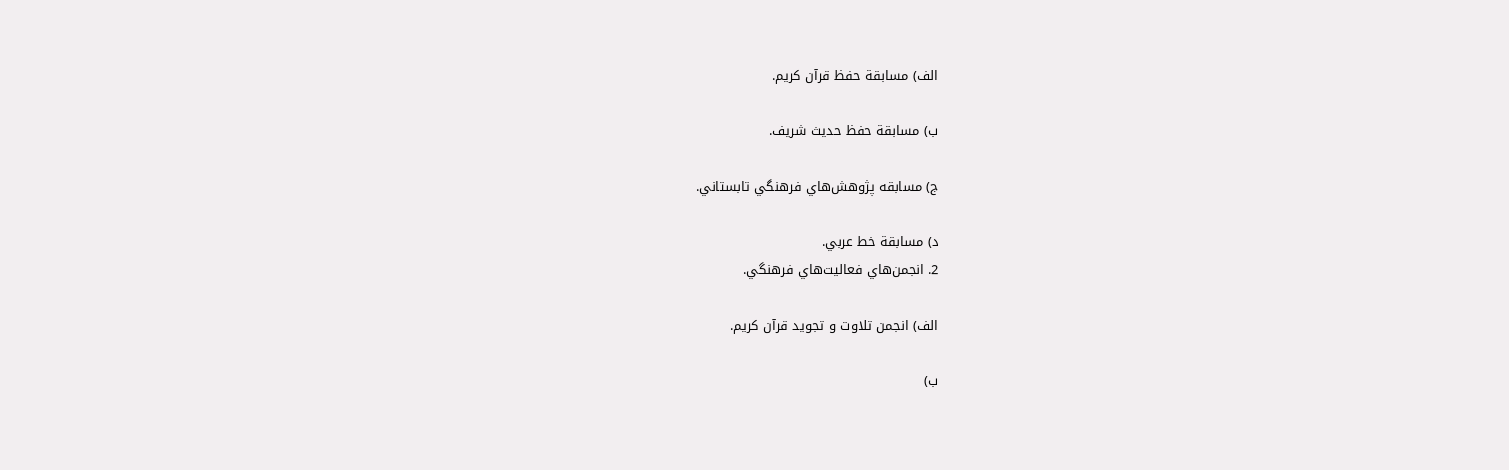الف) مسابقة حفظ قرآن كريم.

ب) مسابقة حفظ حديث شريف.

ج) مسابقه پژوهش‌هاي فرهنگي تابستاني.

د) مسابقة خط عربي.
2. انجمن‌هاي فعاليت‌هاي فرهنگي.

الف) انجمن تلاوت و تجويد قرآن كريم.

ب)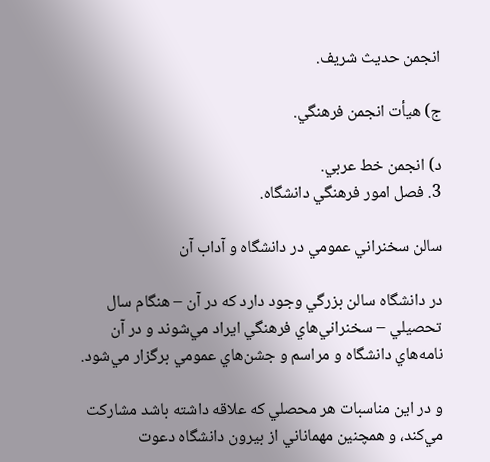انجمن حديث شريف.

ج) هيأت انجمن فرهنگي.

د) انجمن خط عربي.
3. فصل امور فرهنگي دانشگاه.

سالن سخنراني عمومي در دانشگاه و آداب آن

در دانشگاه سالن بزرگي وجود دارد كه در آن – هنگام سال تحصيلي – سخنراني‌هاي فرهنگي ايراد مي‌شوند و در آن نامه‌هاي دانشگاه و مراسم و جشن‌هاي عمومي برگزار مي‌شود.

و در اين مناسبات هر محصلي كه علاقه داشته باشد مشاركت مي‌كند، و همچنين مهماناني از بيرون دانشگاه دعوت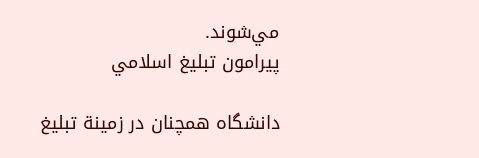مي‌شوند.
پيرامون تبليغ اسلامي

دانشگاه همچنان در زمينة تبليغ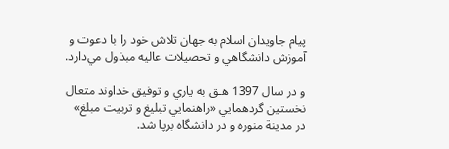پيام جاويدان اسلام به جهان تلاش خود را با دعوت و آموزش دانشگاهي و تحصيلات عاليه مبذول مي‌دارد.

و در سال 1397 هـق به ياري و توفيق خداوند متعال نخستين گردهمايي «راهنمايي تبليغ و تربيت مبلغ» در مدينة منوره و در دانشگاه برپا شد.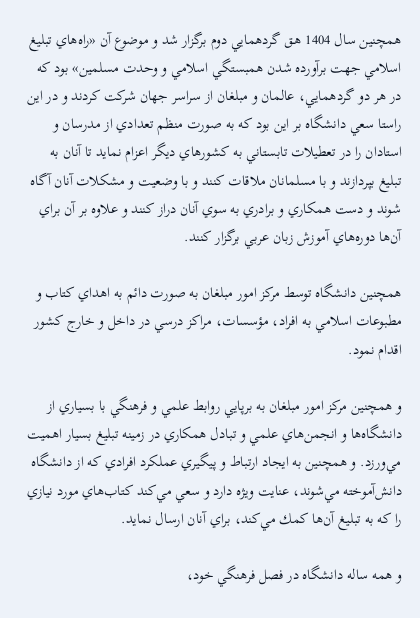همچنين سال 1404 هـق گردهمايي دوم برگزار شد و موضوع آن «راه‌هاي تبليغ اسلامي جهت برآورده شدن همبستگي اسلامي و وحدت مسلمين» بود كه در هر دو گردهمايي، عالمان و مبلغان از سراسر جهان شركت كردند و در اين راستا سعي دانشگاه بر اين بود كه به صورت منظم تعدادي از مدرسان و استادان را در تعطيلات تابستاني به كشورهاي ديگر اعزام نمايد تا آنان به تبليغ بپردازند و با مسلمانان ملاقات كنند و با وضعيت و مشكلات آنان آگاه شوند و دست همكاري و برادري به سوي آنان دراز كنند و علاوه بر آن براي آن‌ها دوره‌هاي آموزش زبان عربي برگزار كنند.

همچنين دانشگاه توسط مركز امور مبلغان به صورت دائم به اهداي كتاب و مطبوعات اسلامي به افراد، مؤسسات، مراكز درسي در داخل و خارج كشور اقدام نمود.

و همچنين مركز امور مبلغان به برپايي روابط علمي و فرهنگي با بسياري از دانشگاه‌ها و انجمن‌هاي علمي و تبادل همكاري در زمينه تبليغ بسيار اهميت مي‌ورزد. و همچنين به ايجاد ارتباط و پيگيري عملكرد افرادي كه از دانشگاه دانش‌آموخته مي‌شوند، عنايت ويژه دارد و سعي مي‌كند كتاب‌هاي مورد نيازي را كه به تبليغ آن‌ها كمك مي‌كند، براي آنان ارسال نمايد.

و همه ساله دانشگاه در فصل فرهنگي خود،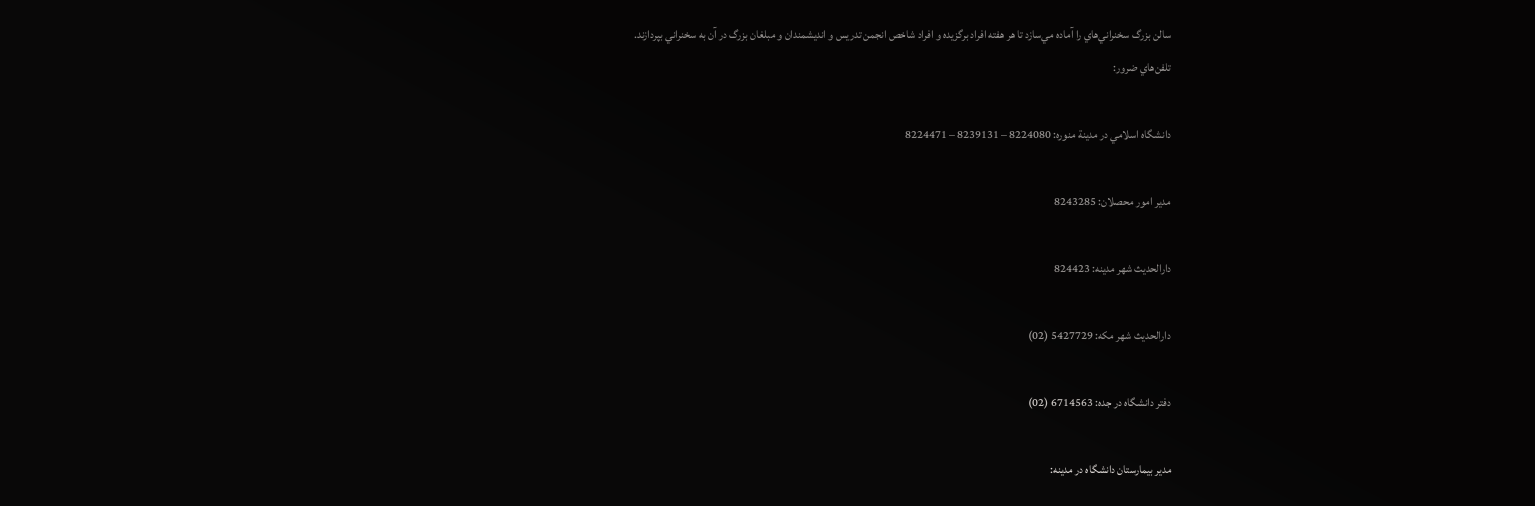سالن بزرگ سخنراني‌هاي را آماده مي‌سازد تا هر هفته افراد برگزيده و افراد شاخص انجمن تدريس و انديشمندان و مبلغان بزرگ در آن به سخنراني بپردازند.
تلفن‌هاي ضرور:

دانشگاه اسلامي در مدينة منوره: 8224080 – 8239131 – 8224471

مدير امور محصلان: 8243285

دارالحديث شهر مدينه: 824423

دارالحديث شهر مكه: 5427729 (02)

دفتر دانشگاه در جده: 6714563 (02)

مدير بيمارستان دانشگاه در مدينه: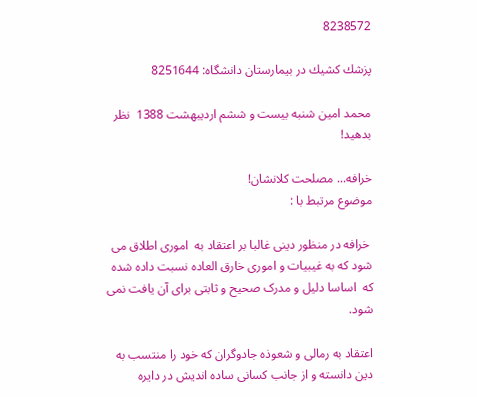8238572

پزشك كشيك در بيمارستان دانشگاه: 8251644

محمد امین شنبه بیست و ششم اردیبهشت 1388  نظر بدهید!

خرافه... مصلحت کلانشان!
موضوع مرتبط با :

 خرافه در منظور دینی غالبا بر اعتقاد به  اموری اطلاق می شود که به غیبیات و اموری خارق العاده نسبت داده شده که  اساسا دلیل و مدرک صحیح و ثابتی برای آن یافت نمی شود.

اعتقاد به رمالی و شعوذه جادوگران که خود را منتسب به دین دانسته و از جانب کسانی ساده اندیش در دایره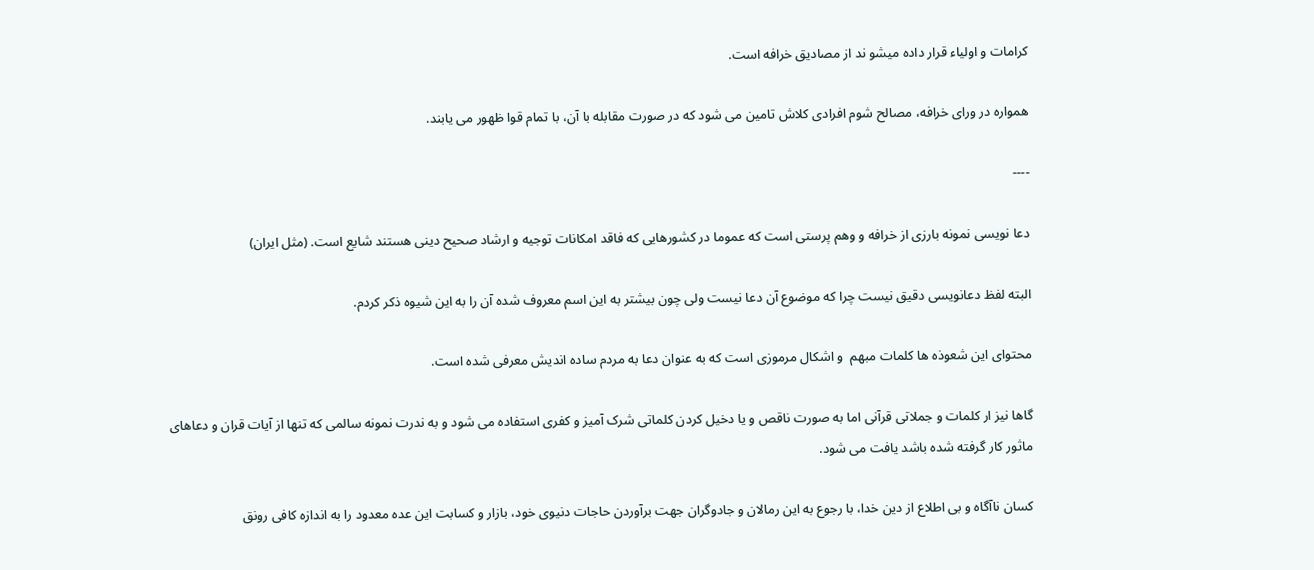کرامات و اولیاء قرار داده میشو ند از مصادیق خرافه است.

همواره در ورای خرافه، مصالح شوم افرادی کلاش تامین می شود که در صورت مقابله با آن، با تمام قوا ظهور می یابند.

----

دعا نویسی نمونه بارزی از خرافه و وهم پرستی است که عموما در کشورهایی که فاقد امکانات توجیه و ارشاد صحیح دینی هستند شایع است. (مثل ایران)

البته لفظ دعانویسی دقیق نیست چرا که موضوع آن دعا نیست ولی چون بیشتر به این اسم معروف شده آن را به این شیوه ذکر کردم.

محتوای این شعوذه ها کلمات مبهم  و اشکال مرموزی است که به عنوان دعا به مردم ساده اندیش معرفی شده است.

گاها نیز ار کلمات و جملاتی قرآنی اما به صورت ناقص و یا دخیل کردن کلماتی شرک آمیز و کفری استفاده می شود و به ندرت نمونه سالمی که تنها از آیات قران و دعاهای ماثور کار گرفته شده باشد یافت می شود.

کسان ناآگاه و بی اطلاع از دین خدا، با رجوع به این رمالان و جادوگران جهت برآوردن حاجات دنیوی خود، بازار و کسابت این عده معدود را به اندازه کافی رونق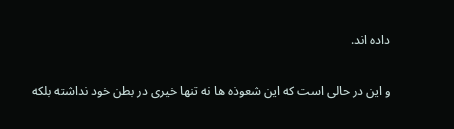داده اند.

و این در حالی است که این شعوذه ها نه تنها خیری در بطن خود نداشته بلکه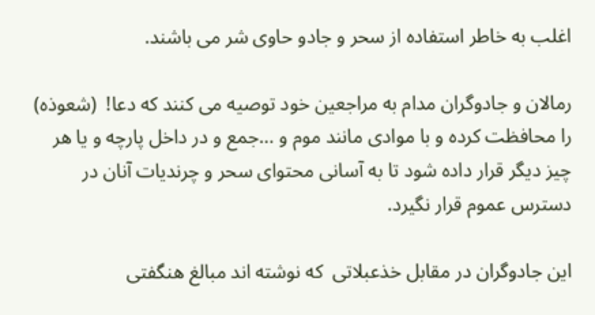اغلب به خاطر استفاده از سحر و جادو حاوی شر می باشند.

رمالان و جادوگران مدام به مراجعین خود توصیه می کنند که دعا!  (شعوذه) را محافظت کرده و با موادی مانند موم و ...جمع و در داخل پارچه و یا هر چیز دیگر قرار داده شود تا به آسانی محتوای سحر و چرندیات آنان در دسترس عموم قرار نگیرد.

این جادوگران در مقابل خذعبلاتی  که نوشته اند مبالغ هنگفتی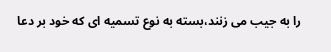را به جیب می زنند،بسته به نوع تسمیه ای که خود بر دعا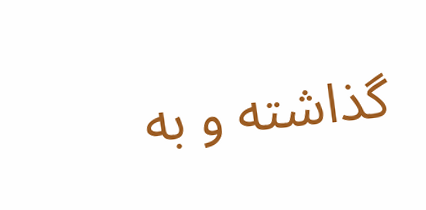گذاشته و به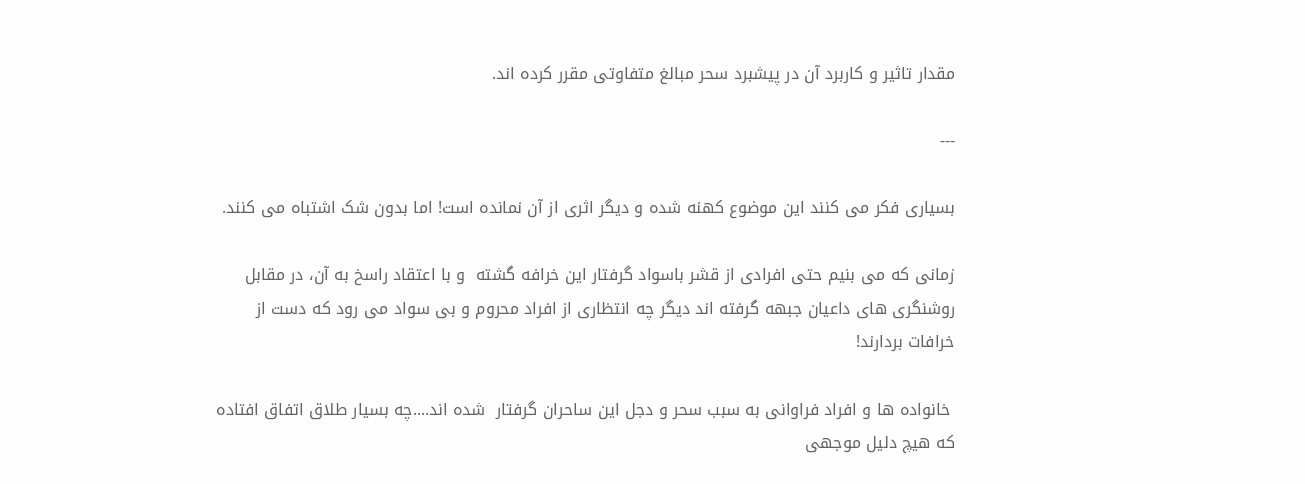مقدار تاثیر و کاربرد آن در پیشبرد سحر مبالغ متفاوتی مقرر کرده اند.

---

بسیاری فکر می کنند این موضوع کهنه شده و دیگر اثری از آن نمانده است! اما بدون شک اشتباه می کنند.

زمانی که می بنیم حتی افرادی از قشر باسواد گرفتار این خرافه گشته  و با اعتقاد راسخ به آن، در مقابل روشنگری های داعیان جبهه گرفته اند دیگر چه انتظاری از افراد محروم و بی سواد می رود که دست از خرافات بردارند!

 خانواده ها و افراد فراوانی به سبب سحر و دجل این ساحران گرفتار  شده اند....چه بسیار طلاق اتفاق افتاده که هیچ دلیل موجهی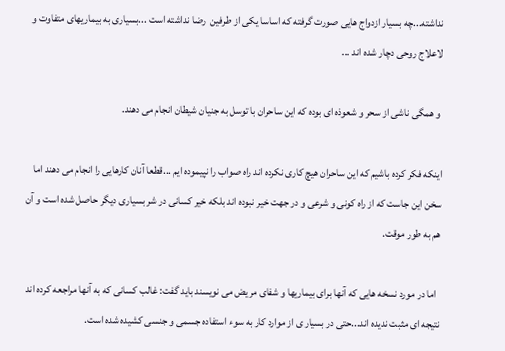نداشته...چه بسیار ازدواج هایی صورت گرفته که اساسا یکی از طرفین  رضا نداشته است ...بسیاری به بیماریهای متفاوت و لاعلاج روحی دچار شده اند ...

 و همگی ناشی از سحر و شعوذه ای بوده که این ساحران با توسل به جنیان شیطان انجام می دهند.

اینکه فکر کرده باشیم که این ساحران هیچ کاری نکرده اند راه صواب را نپیموده ایم ...قطعا آنان کارهایی را انجام می دهند اما سخن این جاست که از راه کونی و شرعی و در جهت خیر نبوده اند بلکه خیر کسانی در شر بسیاری دیگر حاصل شده است و آن هم به طور موقت.

  اما در مورد نسخه هایی که آنها برای بیماریها و شفای مریض می نویسند باید گفت: غالب کسانی که به آنها مراجعه کرده اند نتیجه ای مثبت ندیده اند...حتی در بسیار ی از موارد کار به سوء استفاده جسمی و جنسی کشیده شده است.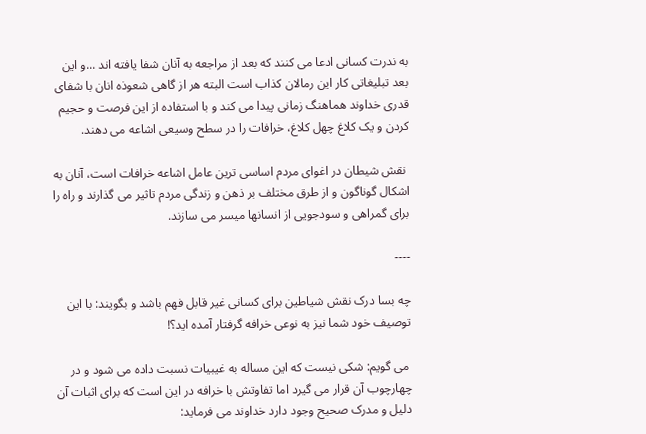به ندرت کسانی ادعا می کنند که بعد از مراجعه به آنان شفا یافته اند ...و این بعد تبلیغاتی کار این رمالان کذاب است البته هر از گاهی شعوذه انان با شفای قدری خداوند هماهنگ زمانی پیدا می کند و با استفاده از این فرصت و حجیم کردن و یک کلاغ چهل کلاغ، خرافات را در سطح وسیعی اشاعه می دهند.

 نقش شیطان در اغوای مردم اساسی ترین عامل اشاعه خرافات است، آنان به اشکال گوناگون و از طرق مختلف بر ذهن و زندگی مردم تاثیر می گذارند و راه را برای گمراهی و سودجویی از انسانها میسر می سازند.

----

چه بسا درک نقش شیاطین برای کسانی غیر قابل فهم باشد و بگویند: با این توصیف خود شما نیز به نوعی خرافه گرفتار آمده اید؟!

 می گویم: شکی نیست که این مساله به غیبیات نسبت داده می شود و در چهارچوب آن قرار می گیرد اما تفاوتش با خرافه در این است که برای اثبات آن دلیل و مدرک صحیح وجود دارد خداوند می فرماید: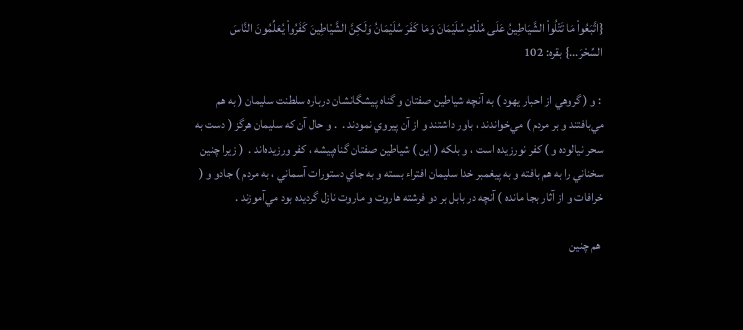{اتَّبَعُواْ مَا تَتْلُواْ الشَّيَاطِينُ عَلَى مُلْكِ سُلَيْمَانَ وَمَا كَفَرَ سُلَيْمَانُ وَلَكِنَّ الشَّيْاطِينَ كَفَرُواْ يُعَلِّمُونَ النَّاسَ السِّحْرَ...} بقره: 102

 : و ( گروهي از احبار يهود ) به آنچه شياطين صفتان و گناه پيشگانشان درباره سلطنت سليمان ( به هم مي‌بافتند و بر مردم ) مي‌خواندند ، باور داشتند و از آن پيروي نمودند .  . و حال آن كه سليمان هرگز ( دست به سحر نيالوده و ) كفر نورزيده است ، و بلكه ( اين ) شياطين صفتان گناه‌پيشه ، كفر ورزيده‌اند .  ( زيرا چنين سخناني را به هم بافته و به پيغمبر خدا سليمان افتراء بسته و به جاي دستورات آسماني ، به مردم ) جادو و ( خرافات و از آثار بجا مانده ) آنچه در بابل بر دو فرشته هاروت و ماروت نازل گرديده بود مي‌آموزند .

 هم چنین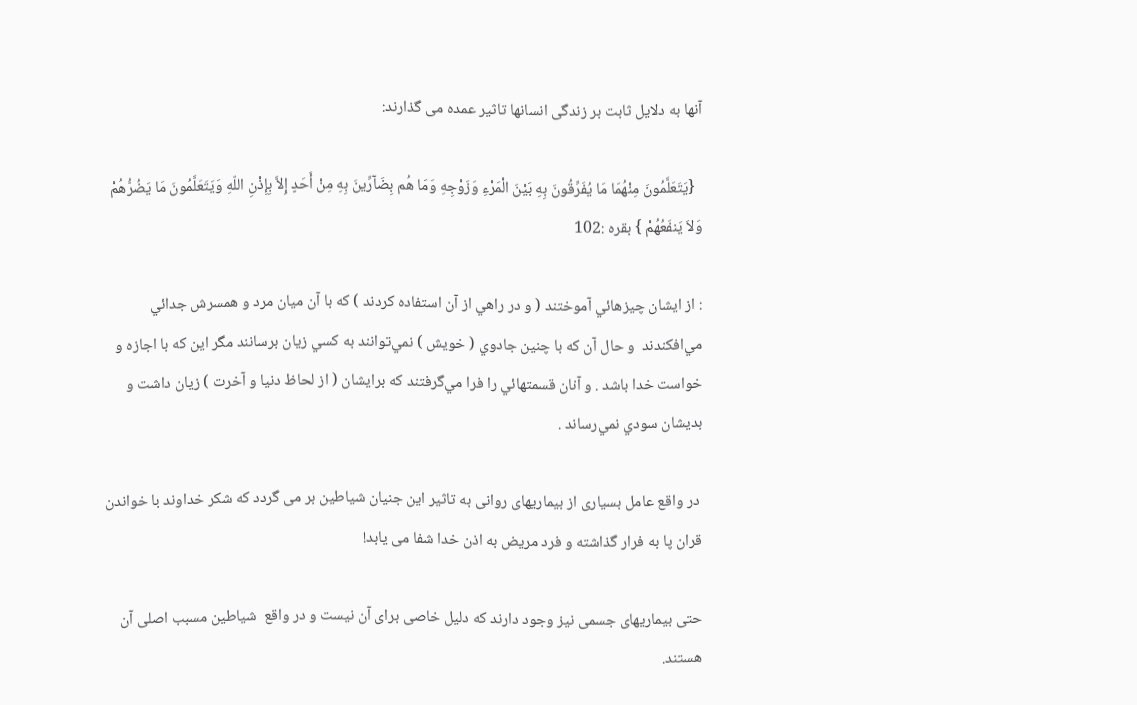آنها به دلایل ثابت بر زندگی انسانها تاثیر عمده می گذارند:

  {يَتَعَلَّمُونَ مِنْهُمَا مَا يُفَرِّقُونَ بِهِ بَيْنَ الْمَرْءِ وَزَوْجِهِ وَمَا هُم بِضَآرِّينَ بِهِ مِنْ أَحَدٍ إِلاَّ بِإِذْنِ اللّهِ وَيَتَعَلَّمُونَ مَا يَضُرُّهُمْ وَلاَ يَنفَعُهُمْ } بقره :102

: از ايشان چيزهائي آموختند ( و در راهي از آن استفاده كردند ) كه با آن ميان مرد و همسرش جدائي مي‌افكندند  و حال آن كه با چنين جادوي ( خويش ) نمي‌توانند به كسي زيان برسانند مگر اين كه با اجازه و خواست خدا باشد . و آنان قسمتهائي را فرا مي‌گرفتند كه برايشان ( از لحاظ دنيا و آخرت ) زيان داشت و بديشان سودي نمي‌رساند .

 در واقع عامل بسیاری از بیماریهای روانی به تاثیر این جنیان شیاطین بر می گردد که شکر خداوند با خواندن قران پا به فرار گذاشته و فرد مریض به اذن خدا شفا می یابد!

حتی بیماریهای جسمی نیز وجود دارند که دلیل خاصی برای آن نیست و در واقع  شیاطین مسبب اصلی آن هستند.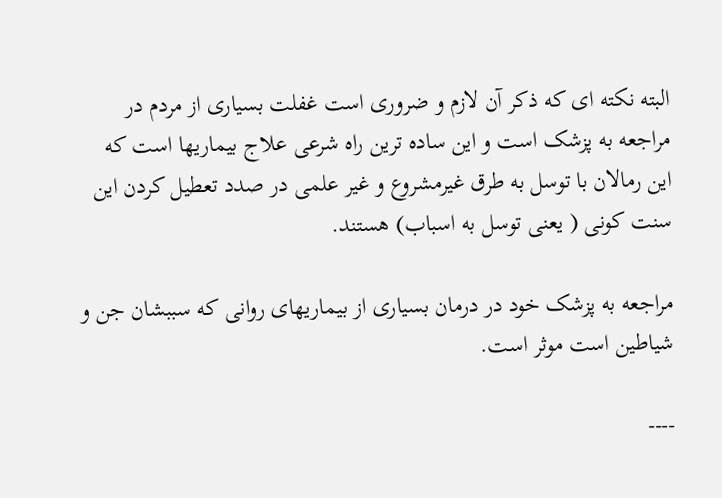البته نکته ای که ذکر آن لازم و ضروری است غفلت بسیاری از مردم در مراجعه به پزشک است و این ساده ترین راه شرعی علاج بیماریها است که این رمالان با توسل به طرق غیرمشروع و غیر علمی در صدد تعطیل کردن این سنت کونی ( یعنی توسل به اسباب) هستند.

مراجعه به پزشک خود در درمان بسیاری از بیماریهای روانی که سببشان جن و شیاطین است موثر است.

----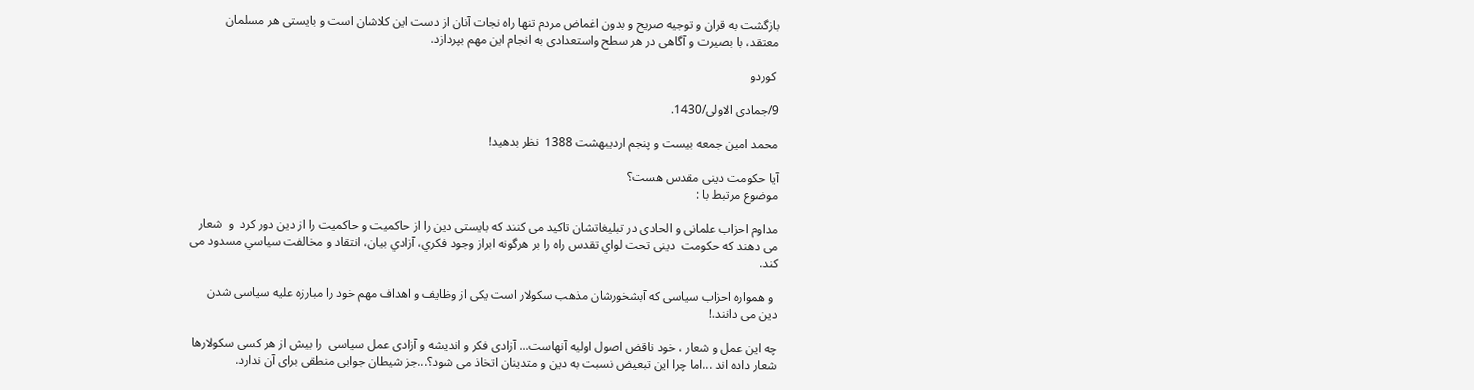بازگشت به قران و توجیه صریح و بدون اغماض مردم تنها راه نجات آنان از دست این کلاشان است و بایستی هر مسلمان معتقد، با بصیرت و آگاهی در هر سطح واستعدادی به انجام این مهم بپردازد.

 کوردو

9/جمادی الاولی/1430.

محمد امین جمعه بیست و پنجم اردیبهشت 1388  نظر بدهید!

آیا حکومت دینی مقدس هست؟
موضوع مرتبط با :

مداوم احزاب علمانی و الحادی در تبلیغاتشان تاکید می کنند که بایستی دین را از حاکمیت و حاکمیت را از دین دور کرد  و  شعار می دهند که حکومت  دینی تحت لواي تقدس راه را بر هرگونه ابراز وجود فکري، آزادي بيان، انتقاد و مخالفت سياسي مسدود می کند.

 و همواره احزاب سیاسی که آبشخورشان مذهب سکولار است یکی از وظایف و اهداف مهم خود را مبارزه علیه سیاسی شدن دین می دانند.!

چه این عمل و شعار ، خود ناقض اصول اولیه آنهاست... آزادی فکر و اندیشه و آزادی عمل سیاسی  را بیش از هر کسی سکولارها شعار داده اند ...اما چرا این تبعیض نسبت به دین و متدینان اتخاذ می شود؟...جز شیطان جوابی منطقی برای آن ندارد.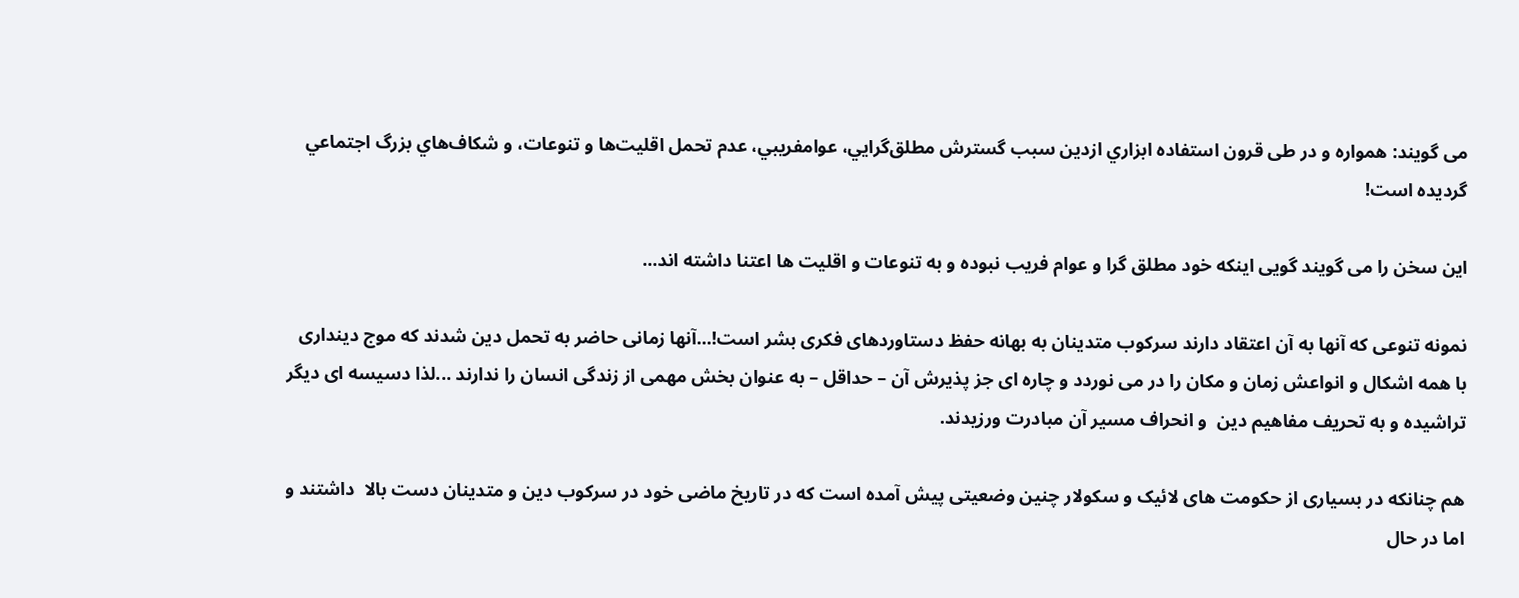می گویند: همواره و در طی قرون استفاده ابزاري ازدین سبب گسترش مطلق‌گرايي، عوامفريبي، عدم تحمل اقليت‌ها و تنوعات، و شکاف‌هاي بزرگ اجتماعي گرديده است!

این سخن را می گویند گویی اینکه خود مطلق گرا و عوام فریب نبوده و به تنوعات و اقلیت ها اعتنا داشته اند...

نمونه تنوعی که آنها به آن اعتقاد دارند سرکوب متدینان به بهانه حفظ دستاوردهای فکری بشر است!...آنها زمانی حاضر به تحمل دین شدند که موج دینداری با همه اشکال و انواعش زمان و مکان را در می نوردد و چاره ای جز پذیرش آن – حداقل – به عنوان بخش مهمی از زندگی انسان را ندارند ...لذا دسیسه ای دیگر تراشیده و به تحریف مفاهیم دین  و انحراف مسیر آن مبادرت ورزیدند.

هم چنانکه در بسیاری از حکومت های لائیک و سکولار چنین وضعیتی پیش آمده است که در تاریخ ماضی خود در سرکوب دین و متدینان دست بالا  داشتند و اما در حال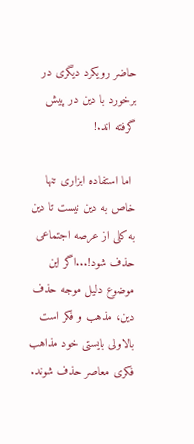حاضر رویکرد دیگری در برخورد با دین در پیش گرفته اند.!

 اما استفاده ابزاری تنها خاص به دین نیست تا دین به کلی از عرصه اجتماعی حذف شود!...اگر این موضوع دلیل موجه حذف دین، مذهب و فکر است بالاولی بایستی خود مذاهب فکری معاصر حذف شوند.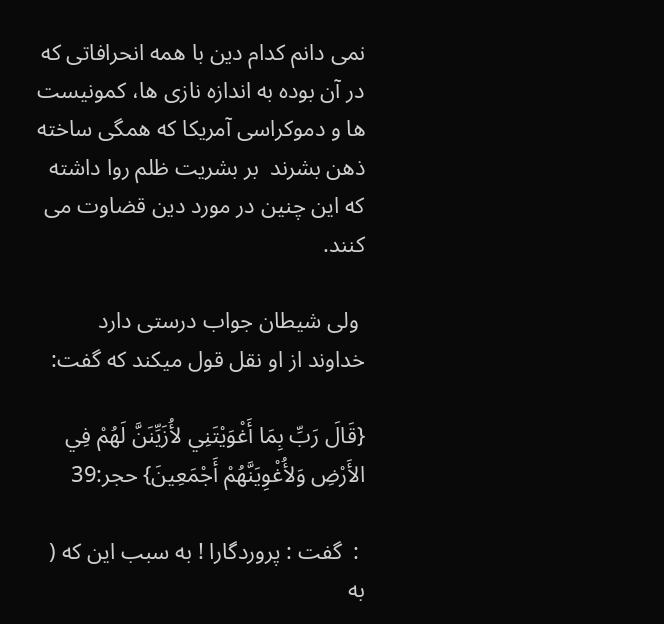نمی دانم کدام دین با همه انحرافاتی که در آن بوده به اندازه نازی ها، کمونیست ها و دموکراسی آمریکا که همگی ساخته ذهن بشرند  بر بشریت ظلم روا داشته که این چنین در مورد دین قضاوت می کنند.

 ولی شیطان جواب درستی دارد  خداوند از او نقل قول میکند که گفت:

{قَالَ رَبِّ بِمَا أَغْوَيْتَنِي لأُزَيِّنَنَّ لَهُمْ فِي الأَرْضِ وَلأُغْوِيَنَّهُمْ أَجْمَعِينَ} حجر:39

 :  گفت : پروردگارا ! به سبب اين كه ( به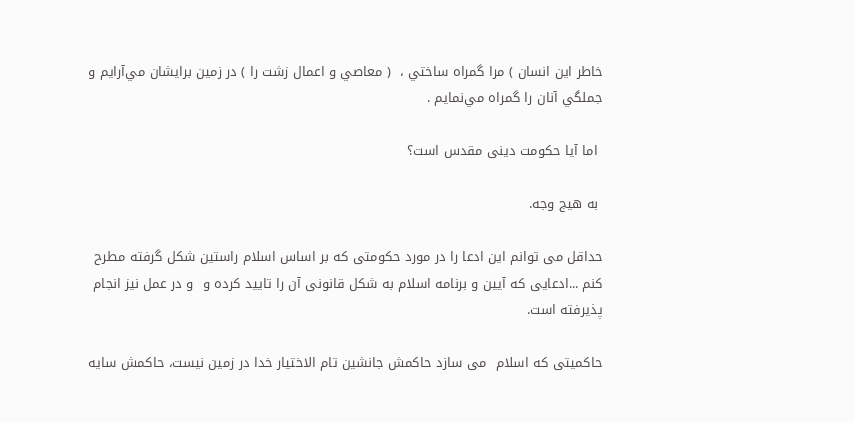خاطر اين انسان ) مرا گمراه ساختي ،  ( معاصي و اعمال زشت را ) در زمين برايشان مي‌آرايم و جملگي آنان را گمراه مي‌نمايم .

 اما آیا حکومت دینی مقدس است؟

 به هیج وجه.

حداقل می توانم این ادعا را در مورد حکومتی که بر اساس اسلام راستین شکل گرفته مطرح کنم ...ادعایی که آیین و برنامه اسلام به شکل قانونی آن را تایید کرده و  و در عمل نیز انجام پذیرفته است.

حاکمیتی که اسلام  می سازد حاکمش جانشین تام الاختیار خدا در زمین نیست، حاکمش سایه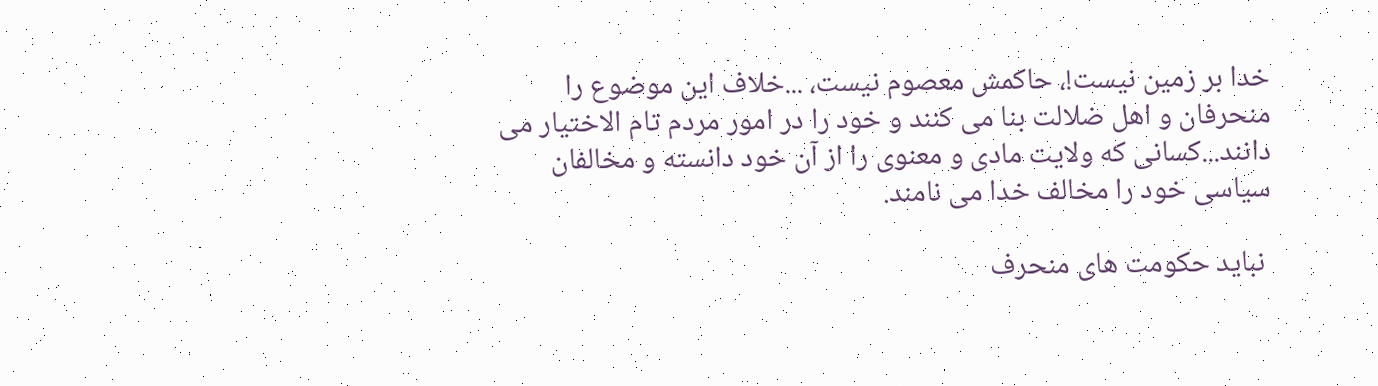خدا بر زمین نیست!، حاکمش معصوم نیست، ...خلاف این موضوع را منحرفان و اهل ضلالت بنا می کنند و خود را در امور مردم تام الاختیار می دانند...کسانی که ولایت مادی و معنوی را از آن خود دانسته و مخالفان سیاسی خود را مخالف خدا می نامند.

 نباید حکومت های منحرف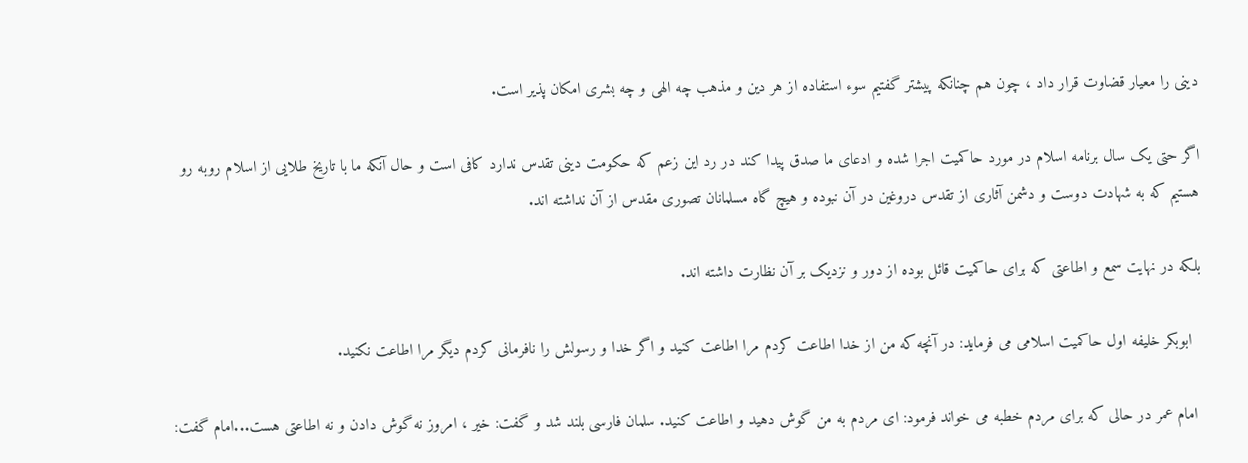دینی را معیار قضاوت قرار داد ، چون هم چنانکه پیشتر گفتیم سوء استفاده از هر دین و مذهب چه الهی و چه بشری امکان پذیر است.

اگر حتی یک سال برنامه اسلام در مورد حاکمیت اجرا شده و ادعای ما صدق پیدا کند در رد این زعم که حکومت دینی تقدس ندارد کافی است و حال آنکه ما با تاریخ طلایی از اسلام روبه رو هستیم که به شهادت دوست و دشمن آثاری از تقدس دروغین در آن نبوده و هیچ گاه مسلمانان تصوری مقدس از آن نداشته اند.

بلکه در نهایت سمع و اطاعتی که برای حاکمیت قائل بوده از دور و نزدیک بر آن نظارت داشته اند.

  ابوبکر خلیفه اول حاکمیت اسلامی می فرماید: در آنچه که من از خدا اطاعت کردم مرا اطاعت کنید و اگر خدا و رسولش را نافرمانی کردم دیگر مرا اطاعت نکنید.

 امام عمر در حالی که برای مردم خطبه می خواند فرمود: ای مردم به من گوش دهید و اطاعت کنید. سلمان فارسی بلند شد و گفت: خیر ، امروز نه گوش دادن و نه اطاعتی هست...امام گفت: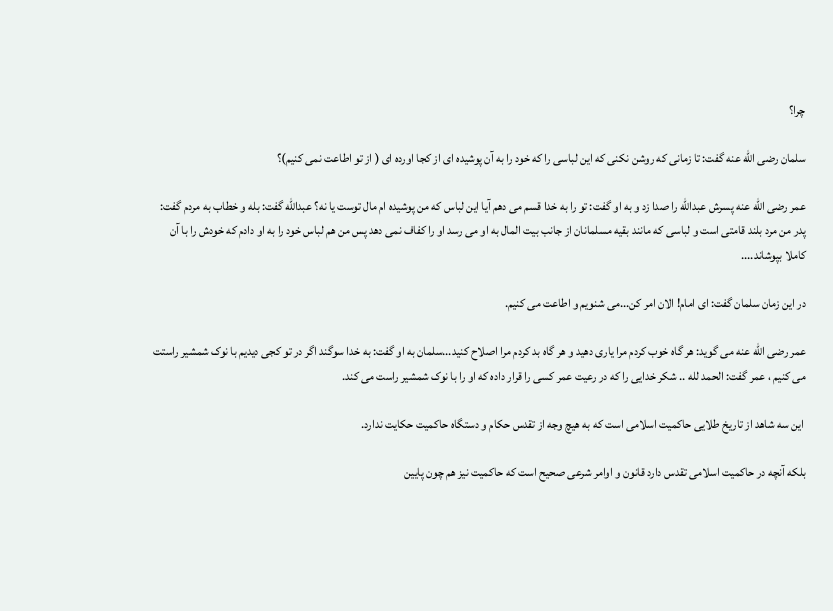چرا؟

سلمان رضی الله عنه گفت: تا زمانی که روشن نکنی که این لباسی را که خود را به آن پوشیده ای از کجا اورده ای ( از تو اطاعت نمی کنیم)؟

عمر رضی الله عنه پسرش عبدالله را صدا زد و به او گفت: تو را به خدا قسم می دهم آیا این لباس که من پوشیده ام مال توست یا نه؟ عبدالله گفت: بله و خطاب به مردم گفت: پدر من مرد بلند قامتی است و لباسی که مانند بقیه مسلمانان از جانب بیت المال به او می رسد او را کفاف نمی دهد پس من هم لباس خود را به او دادم که خودش را با آن کاملا بپوشاند....

در این زمان سلمان گفت: ای امام! الان امر کن...می شنویم و اطاعت می کنیم.

عمر رضی الله عنه می گوید: هر گاه خوب کردم مرا یاری دهید و هر گاه بد کردم مرا اصلاح کنید...سلمان به او گفت: به خدا سوگند اگر در تو کجی دیدیم با نوک شمشیر راستت می کنیم ، عمر گفت: الحمد لله .. شکر خدایی را که در رعیت عمر کسی را قرار داده که او را با نوک شمشیر راست می کند.

 اين سه شاهد از تاریخ طلایی حاکمیت اسلامی است که به هیچ وجه از تقدس حکام و دستگاه حاکمیت حکایت ندارد.

بلکه آنچه در حاکمیت اسلامی تقدس دارد قانون و اوامر شرعی صحیح است که حاکمیت نیز هم چون پایین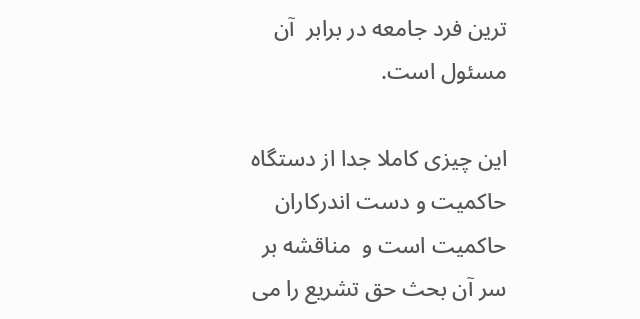ترین فرد جامعه در برابر  آن مسئول است.

این چیزی کاملا جدا از دستگاه حاکمیت و دست اندرکاران حاکمیت است و  مناقشه بر سر آن بحث حق تشریع را می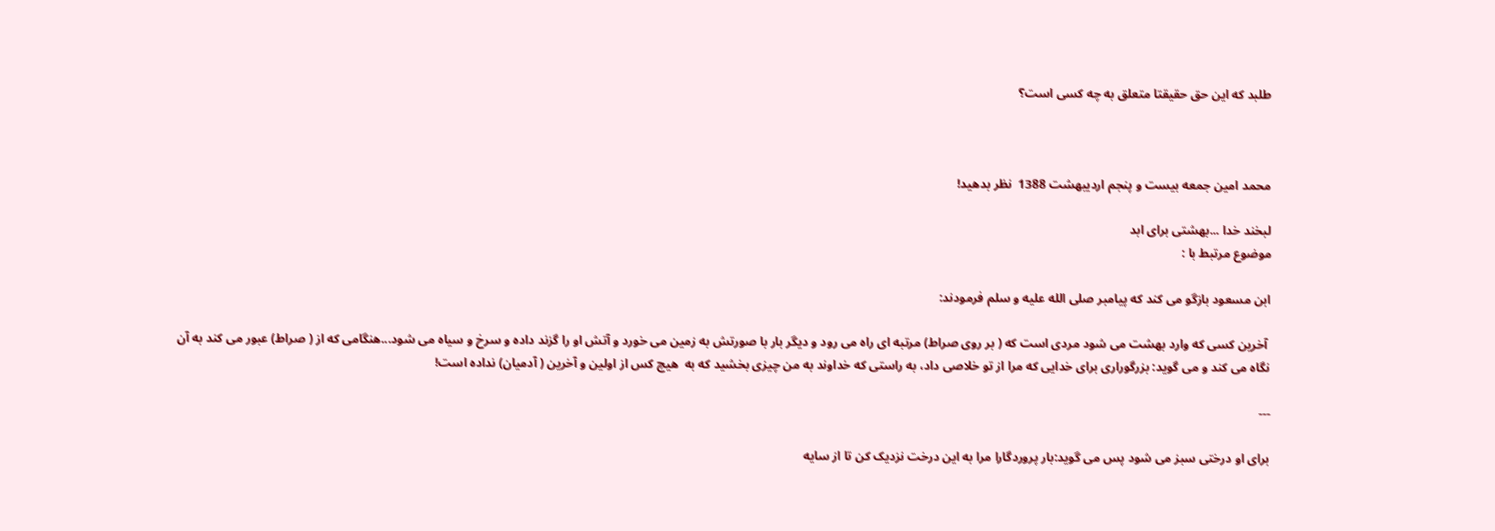طلبد که این حق حقیقتا متعلق به چه کسی است؟



محمد امین جمعه بیست و پنجم اردیبهشت 1388  نظر بدهید!

لبخند خدا ...بهشتی برای ابد
موضوع مرتبط با :

ابن مسعود بازگو می کند که پیامبر صلی الله علیه و سلم فرمودند:

 آخرین کسی که وارد بهشت می شود مردی است که ( بر روی صراط) مرتبه ای راه می رود و دیگر بار با صورتش به زمین می خورد و آتش او را گزند داده و سرخ و سیاه می شود...هنگامی که از ( صراط) عبور می کند به آن نگاه می کند و می گوید: بزرگوراری برای خدایی که مرا از تو خلاصی داد، به راستی که خداوند به من چیزی بخشید که به  هیچ کس از اولین و آخرین ( آدمیان) نداده است!

---

برای او درختی سبز می شود پس می گوید:بار پروردگارا مرا به این درخت نزدیک کن تا از سایه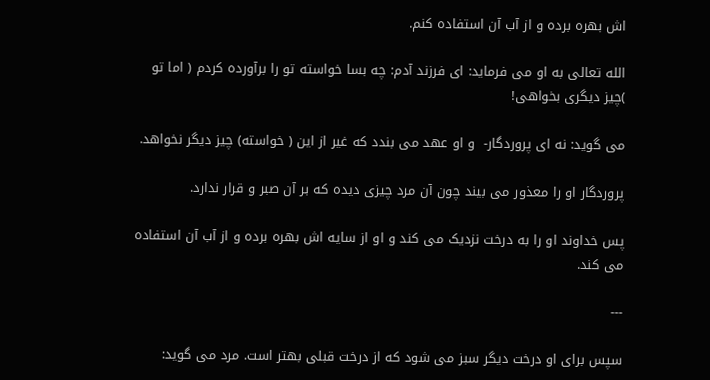اش بهره برده و از آب آن استفاده کنم.

الله تعالی به او می فرماید: ای فرزند آدم: چه بسا خواسته تو را برآورده کردم ( اما تو )چیز دیگری بخواهی!

می گوید: نه ای پروردگار-  و او عهد می بندد که غیر از این ( خواسته) چیز دیگر نخواهد.

پروردگار او را معذور می بیند چون آن مرد چیزی دیده که بر آن صبر و قرار ندارد.

پس خداوند او را به درخت نزدیک می کند و او از سایه اش بهره برده و از آب آن استفاده می کند.

---

سپس برای او درخت دیگر سبز می شود که از درخت قبلی بهتر است. مرد می گوید: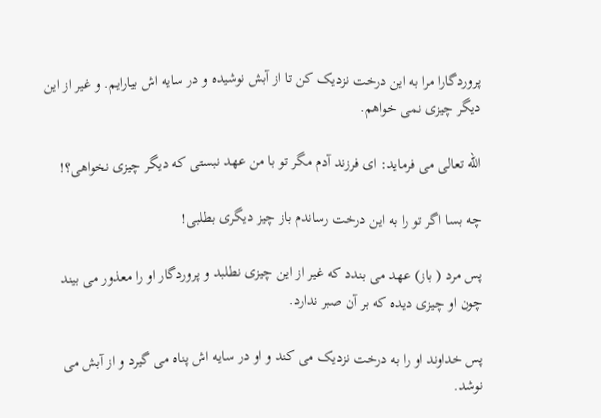پروردگارا مرا به این درخت نزدیک کن تا از آبش نوشیده و در سایه اش بیارایم. و غیر از این دیگر چیزی نمی خواهم.

الله تعالی می فرماید: ای فرزند آدم مگر تو با من عهد نبستی که دیگر چیزی نخواهی؟!

چه بسا اگر تو را به این درخت رساندم باز چیز دیگری بطلبی!

پس مرد ( باز) عهد می بندد که غیر از این چیزی نطلبد و پروردگار او را معذور می بیند چون او چیزی دیده که بر آن صبر ندارد.

پس خداوند او را به درخت نزدیک می کند و او در سایه اش پناه می گیرد و از آبش می نوشد.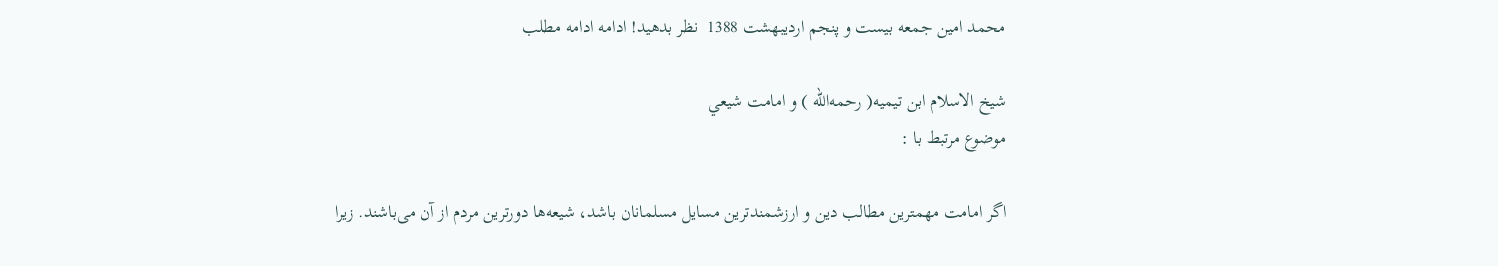محمد امین جمعه بیست و پنجم اردیبهشت 1388  نظر بدهید! ادامه ادامه مطلب

شيخ الاسلام ابن تيميه( رحمه‌الله ) و امامت شيعي
موضوع مرتبط با :

اگر امامت مهمترین مطالب دین و ارزشمندترین مسایل مسلمانان باشد، شيعه‌ها دورترین مردم از آن می‌باشند. زیرا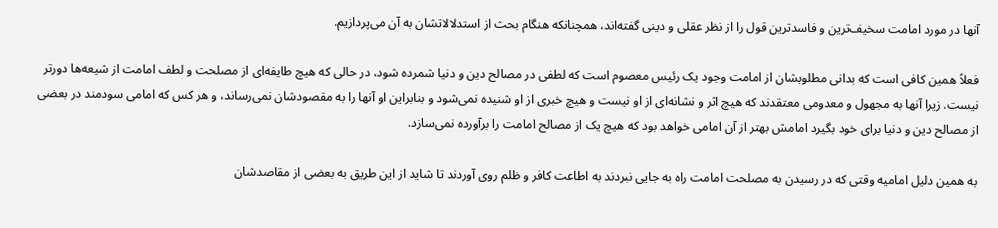آنها در مورد امامت سخیف‌ترین و فاسدترین قول را از نظر عقلی و دینی گفته‌اند، همچنانکه هنگام بحث از استدلالاتشان به آن می‌پردازیم.

فعلاً همین کافی است که بدانی مطلوبشان از امامت وجود یک رئیس معصوم است که لطفی در مصالح دین و دنیا شمرده شود، در حالی که هیچ طایفه‌ای از مصلحت و لطف امامت از شيعه‌ها دورتر نیست. زیرا آنها به مجهول و معدومی معتقدند که هیچ اثر و نشانه‌ای از او نیست و هیچ خبری از او شنیده نمی‌شود و بنابراین او آنها را به مقصودشان نمی‌رساند، و هر کس که امامی سودمند در بعضی از مصالح دین و دنیا برای خود بگیرد امامش بهتر از آن امامی خواهد بود که هیچ یک از مصالح امامت را برآورده نمی‌سازد.

به همین دلیل اماميه وقتی که در رسیدن به مصلحت امامت راه به جایی نبردند به اطاعت کافر و ظلم روی آوردند تا شاید از این طریق به بعضی از مقاصدشان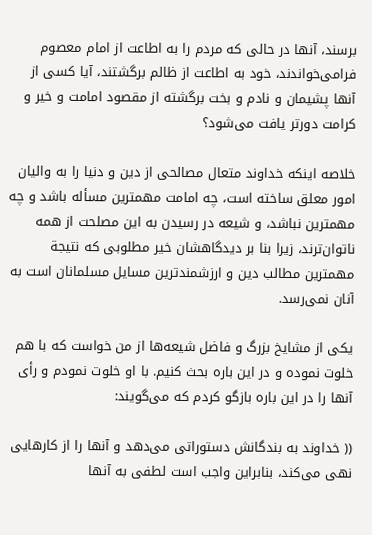برسند، آنها در حالی که مردم را به اطاعت از امام معصوم فرامی‌خواندند، خود به اطاعت از ظالم برگشتند، آیا کسی از آنها پشیمان و نادم و بخت ‌برگشته از مقصود امامت و خیر و کرامت دورتر یافت می‌شود؟

خلاصه اینکه خداوند متعال مصالحی از دین و دنیا را به والیان امور معلق ساخته است، چه امامت مهمترین مسأله باشد و چه مهمترین نباشد، و شيعه در رسیدن به این مصلحت از همه ناتوان‌ترند، زیرا بنا بر دیدگاهشان خیر مطلوبی که نتیجة مهمترین مطالب دین و ارزشمندترین مسایل مسلمانان است به آنان نمی‌رسد.

یکی از مشایخ بزرگ و فاضل شيعه‌ها از من خواست که با هم خلوت نموده و در این باره بحث کنیم. با او خلوت نمودم و رأی آنها را در این باره بازگو کردم که می‌گویند:

(( خداوند به بندگانش دستوراتی می‌دهد و آنها را از کارهایی نهی می‌کند، بنابراین واجب است لطفی به آنها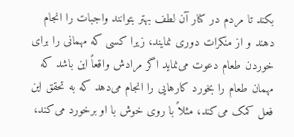بکند تا مردم در کنار آن لطف بهتر بتوانند واجبات را انجام دهند و از منکرات دوری نمایند، زیرا کسی که مهمانی را برای خوردن طعام دعوت می‌نماید اگر مرادش واقعاً این باشد که مهمان طعام را بخورد کارهایی را انجام می‌دهد که به تحقق این فعل کمک می‌کند، مثلاً با روی خوش با او برخورد می‌کند،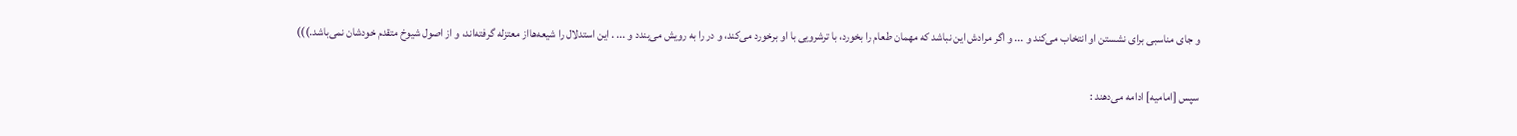و جای مناسبی برای نشستن او انتخاب می‌‌کند و ... و اگر مرادش این نباشد که مهمان طعام را بخورد، با ترشرویی با او برخورد می‌کند، و در را به رویش می‌بندد و ... . این استدلال را شيعه‌هااز معتزله گرفته‌اند، و از اصول شیوخ متقدم خودشان نمی‌باشد.)))

سپس [اماميه] ادامه می‌دهند :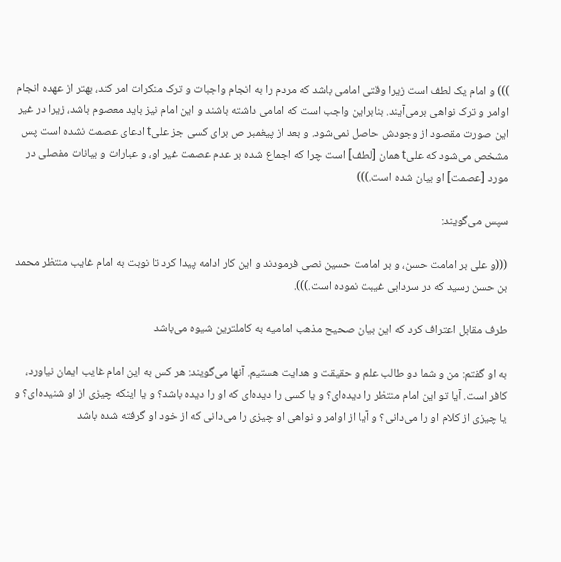))) و امام یک لطف است زیرا وقتی امامی باشد که مردم را به انجام واجبات و ترک منکرات امر کند، بهتر از عهده انجام اوامر و ترک نواهی برمی‌آیند. بنابراین واجب است که امامی داشته باشند و این امام نیز باید معصوم باشد، زیرا در غیر این صورت مقصود از وجودش حاصل نمی‌شود. و بعد از پیغمبر ص برای کسی جز علیt ادعای عصمت نشده است پس مشخص می‌شود که علیt همان [لطف] است چرا که اجماع شده بر عدم عصمت غیر او، و عبارات و بیانات مفصلی در مورد [عصمت] او بیان شده است.)))

سپس می‌گویند:

(((و علی بر امامت حسن، و بر امامت حسین نصی فرمودند و این کار ادامه پیدا کرد تا نوبت به امام غایب منتظر محمد بن حسن رسید که در سردابی غیبت نموده است.))).

طرف مقابل اعتراف کرد که این بیان صحیح مذهب امامیه به کاملترین شیوه می‌باشد

به او گفتم: من و شما دو طالب علم و حقیقت و هدایت هستیم. آنها می‌گویند: هر کس به این امام غایب ایمان نیاورد، کافر است. آیا تو این امام منتظر را دیده‌ای؟ و یا کسی را دیده‌ای که او را دیده باشد؟ و یا اینکه چیزی از او شنیده‌ای؟ و یا چیزی از کلام او را می‌دانی؟ و آیا از اوامر و نواهی او چیزی را می‌دانی که از خود او گرفته شده باشد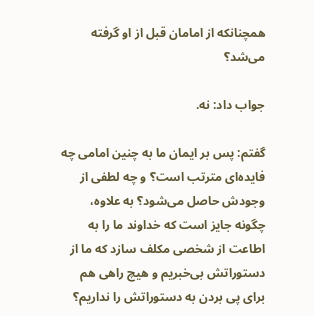همچنانکه از امامان قبل از او گرفته می‌شد؟

جواب داد: نه.

گفتم: پس بر ایمان ما به چنین امامی چه فایده‌ای مترتب است؟ و چه لطفی از وجودش حاصل می‌شود؟ به علاوه، چگونه جایز است که خداوند ما را به اطاعت از شخصی مکلف سازد که ما از دستوراتش بی‌خبریم و هیچ راهی هم برای پی بردن به دستوراتش را نداریم؟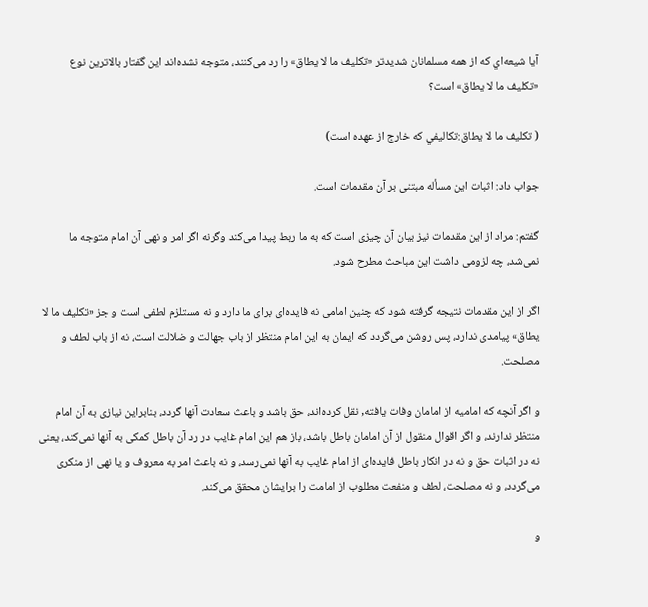آیا شيعه‌اي که از همه مسلمانان شدیدتر «تكليف ما لا يطاق» را رد می‌‌کنند، متوجه نشده‌اند این گفتار بالاترین نوع «تكليف ما لا يطاق» است؟

( تكليف ما لا يطاق:تكاليفي كه خارج از عهده است)

جواب داد: اثبات این مسأله مبتنی بر آن مقدمات است.

گفتم: مراد از این مقدمات نیز بیان آن چیزی است که به ما ربط پیدا می‌کند وگرنه اگر امر و نهی آن امام متوجه ما نمی‌شد، چه لزومی داشت این مباحث مطرح شود.

اگر از این مقدمات نتیجه گرفته شود که چنین امامی نه فایده‌ای برای ما دارد و نه مستلزم لطفی است و جز «تكليف ما لا يطاق» پیامدی ندارد، پس روشن می‌گردد که ایمان به این امام منتظر از باب جهالت و ضلالت است، نه از باب لطف و مصلحت.

و اگر آنچه که امامیه از امامان وفات یافته, نقل کرده‌اند، حق باشد و باعث سعادت آنها گردد، بنابراین نیازی به آن امام منتظر ندارند، و اگر اقوال منقول از آن امامان باطل باشد، باز هم این امام غایب در رد آن باطل کمکی به آنها نمی‌کند، یعنی نه در اثبات حق و نه در انکار باطل فایده‌ای از امام غایب به آنها نمی‌رسد، و نه باعث امر به معروف و یا نهی از منکری می‌گردد، و نه مصلحت، لطف و منفعت مطلوب از امامت را برایشان محقق می‌کند.

و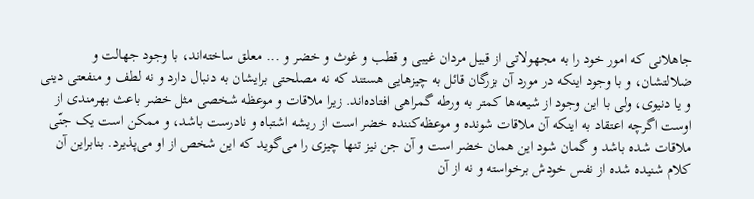جاهلانی که امور خود را به مجهولاتی از قبیل مردان غیبی و قطب و غوث و خضر و ... معلق ساخته‌اند، با وجود جهالت و ضلالتشان، و با وجود اینکه در مورد آن بزرگان قائل به چیزهایی هستند که نه مصلحتی برایشان به دنبال دارد و نه لطف و منفعتی دینی و یا دنیوی، ولی با این وجود از شيعه‌ها کمتر به ورطه گمراهی افتاده‌اند. زیرا ملاقات و موعظه شخصی مثل خضر باعث بهرمندی از اوست اگرچه اعتقاد به اینکه آن ملاقات شونده و موعظه‌کننده خضر است از ریشه اشتباه و نادرست باشد، و ممکن است یک جنّی ملاقات شده باشد و گمان شود این همان خضر است و آن جن نیز تنها چیزی را می‌گوید که این شخص از او می‌پذیرد. بنابراین آن کلام شنیده‌ شده از نفس خودش برخواسته و نه از آن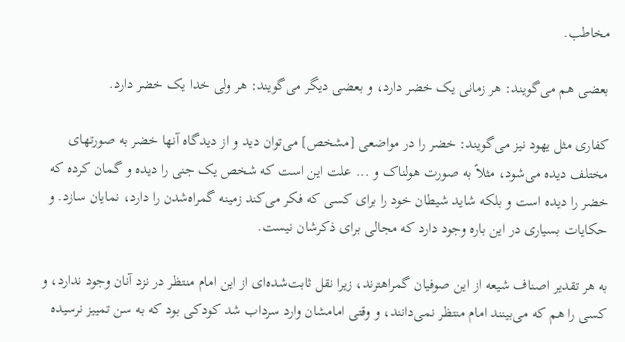مخاطب.

بعضی هم می‌گویند: هر زمانی یک خضر دارد، و بعضی دیگر می‌گویند: هر ولی خدا یک خضر دارد.

کفاری مثل یهود نیز می‌گویند: خضر را در مواضعی [مشخص] می‌توان دید و از دیدگاه آنها خضر به صورتهای مختلف دیده می‌شود، مثلاً به صورت هولناک و ... علت این است که شخص یک جنی را دیده و گمان کرده که خضر را دیده است و بلکه شاید شیطان خود را برای کسی که فکر می‌کند زمینه گمراه‌شدن را دارد، نمایان سازد. و حکایات بسیاری در این باره وجود دارد که مجالی برای ذکرشان نیست.

به هر تقدیر اصناف شیعه از این صوفیان گمراهترند، زیرا نقل ثابت‌شده‌ای از این امام منتظر در نزد آنان وجود ندارد، و کسی را هم که می‌بینند امام منتظر نمی‌دانند، و وقتی امامشان وارد سرداب شد کودکی بود که به سن تمییز نرسیده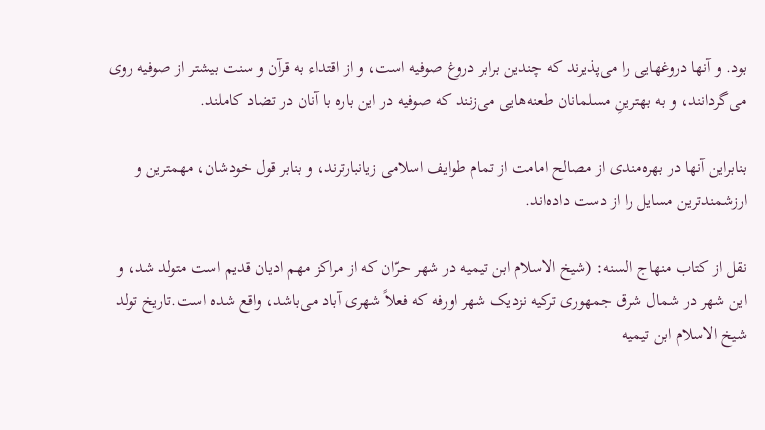بود. و آنها دروغهایی را می‌پذیرند که چندین برابر دروغ صوفیه است، و از اقتداء به قرآن و سنت بیشتر از صوفیه روی می‌گردانند، و به بهترینِ مسلمانان طعنه‌هایی می‌زنند که صوفیه در این باره با آنان در تضاد کاملند.

بنابراین آنها در بهره‌مندی از مصالح امامت از تمام طوایف اسلامی زیانبارترند، و بنابر قول خودشان، مهمترین و ارزشمندترین مسایل را از دست داده‌اند.

نقل از كتاب منهاج السنه: (شیخ الاسلام ابن تیمیه در شهر حرّان که از مراکز مهم ادیان قدیم است متولد شد، و این شهر در شمال شرق جمهوری ترکیه نزدیک شهر اورفه که فعلاً شهرى آباد می‌باشد، واقع شده است.تاریخ تولد شیخ الاسلام ابن تیمیه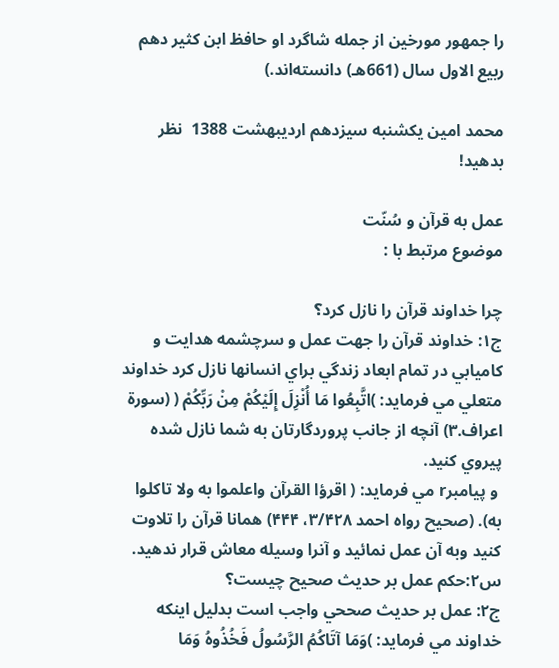را جمهور مورخین از جمله شاگرد او حافظ ابن کثیر دهم ربیع الاول سال (661هـ) دانسته‌اند.)

محمد امین یکشنبه سیزدهم اردیبهشت 1388  نظر بدهید!

عمل به قرآن و سُنّت
موضوع مرتبط با :

چرا خداوند قرآن را نازل كرد؟
ج۱: خداوند قرآن را جهت عمل و سرچشمه هدايت و كاميابي در تمام ابعاد زندگي براي انسانها نازل كرد خداوند متعلي مي فرمايد: )اتَّبِعُوا مَا أُنْزِلَ إِلَيْكُمْ مِنْ رَبِّكُمْ ( (سورة اعراف.۳) آنچه از جانب پروردگارتان به شما نازل شده پيروي كنيد.
 و پيامبرr مي فرمايد: ( اقرؤا القرآن واعلموا به ولا تاكلوا به). (صحيح رواه احمد ۳/۴۲۸، ۴۴۴) همانا قرآن را تلاوت كنيد وبه آن عمل نمائيد و آنرا وسيله معاش قرار ندهيد.
س۲:حكم عمل بر حديث صحيح چيست؟
ج۲: عمل بر حديث صححي واجب است بدليل اينكه خداوند مي فرمايد: )وَمَا آتَاكُمُ الرَّسُولُ فَخُذُوهُ وَمَا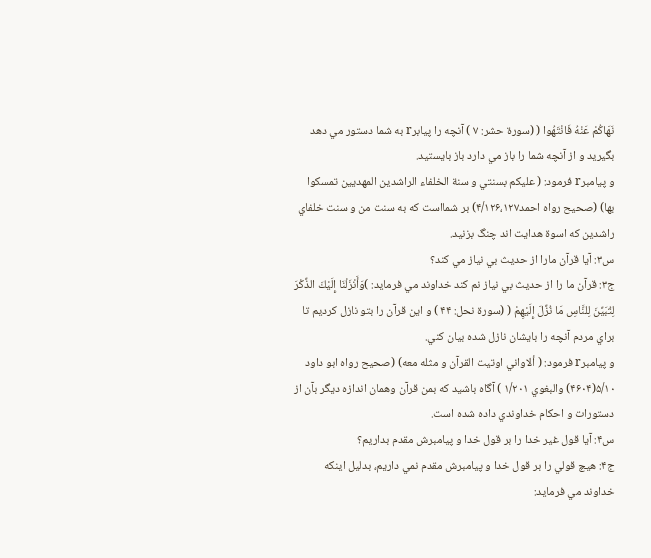نَهَاكُمْ عَنْهُ فَانْتَهُوا ( (سورة حشر: ۷ ) آنچه را پيابرr به شما دستور مي دهد بگيريد و از آنچه شما را باز مي دارد باز بايستيد.
و پيامبرr فرمود: ( عليكم بسنتي و سنة الخلفاء الراشدين المهديين تمسكوا بها) (صحيح رواه احمد۴/۱۲۶،۱۲۷) بر شمااست كه به سنت من و سنت خلفاي راشدين كه اسوة هدايت اند چنگ بزنيد.
س۳: آيا قرآن مارا از حديث بي نياز مي كند؟
ج۳: قرآن ما را از حديث بي نياز نم كند خداوند مي فرمايد: )وَأَنْزَلْنَا إِلَيْكَ الذِّكْرَ لِتُبَيِّنَ لِلنَّاسِ مَا نُزِّلَ إِلَيْهِمْ ( (سورة نحل: ۴۴ ) و اين قرآن را بتو نازل كرديم تا براي مردم آنچه را بايشان نازل شده بيان كني.
و پيامبرr فرمود: ( ألاواني اوتيت القرآن و مثله معه) (صحيح رواه ابو داود ۵/۱۰(۴۶۰۴) والبغوي ۱/۲۰۱ ) آگاه باشيد كه بمن قرآن وهمان اندازه ديگر بآن از دستورات و احكام خداوندي داده شده است.
س۴: آيا قول غير خدا را بر قول خدا و پيامبرش مقدم بداريم؟
ج۴: هيچ قولي را بر قول خدا و پيامبرش مقدم نمي داريم، بدليل اينكه خداوند مي فرمايد: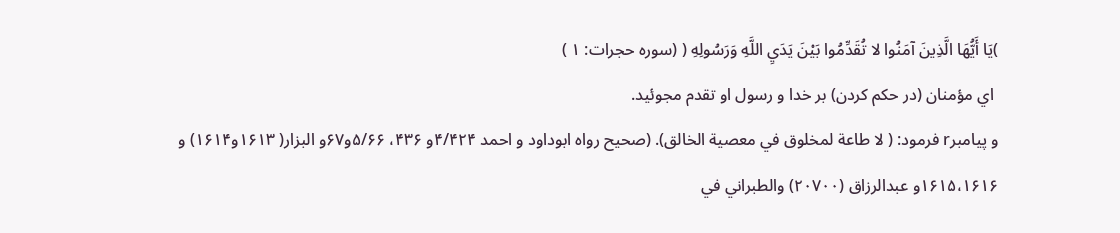)يَا أَيُّهَا الَّذِينَ آمَنُوا لا تُقَدِّمُوا بَيْنَ يَدَيِ اللَّهِ وَرَسُولِهِ ( (سوره حجرات: ۱ )
 اي مؤمنان (در حكم كردن) بر خدا و رسول او تقدم مجوئيد.
و پيامبرr فرمود: ( لا طاعة لمخلوق في معصية الخالق). (صحيح رواه ابوداود و احمد ۴/۴۲۴و ۴۳۶، ۵/۶۶و۶۷و البزار( ۱۶۱۳و۱۶۱۴) و ۱۶۱۵،۱۶۱۶و عبدالرزاق (۲۰۷۰۰) والطبراني في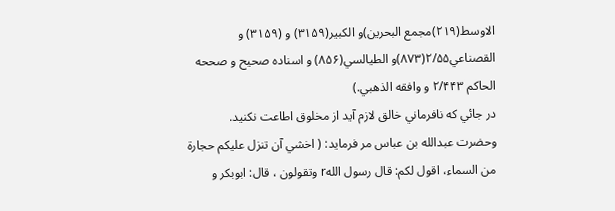الاوسط(۲۱۹)مجمع البحرين)و الكبير(۳۱۵۹) و (۳۱۵۹) و القصناعي۲/۵۵(۸۷۳)و الطيالسي(۸۵۶) و اسناده صحيح و صححه الحاكم ۲/۴۴۳ و وافقه الذهبي.)
در جائي كه نافرماني خالق لازم آيد از مخلوق اطاعت نكنيد.
وحضرت عبدالله بن عباس مر فرمايد: ( اخشي آن تنزل عليكم حجارة من السماء، اقول لكم: قال رسول اللهr وتقولون ، قال: ابوبكر و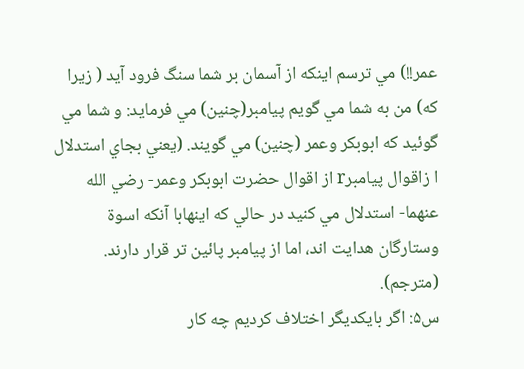عمر!!) مي ترسم اينكه از آسمان بر شما سنگ فرود آيد ( زيرا كه) من به شما مي گويم پيامبر(چنين) مي فرمايد: و شما مي گوئيد كه ابوبكر وعمر (چنين) مي گويند. (يعني بجاي استدلال ا زاقوال پيامبرr از اقوال حضرت ابوبكر وعمر- رضي الله عنهما- استدلال مي كنيد در حالي كه اينهابا آنكه اسوة وستارگان هدايت اند، اما از پيامبر پائين تر قرار دارند. (مترجم).
س۵: اگر بايكديگر اختلاف كرديم چه كار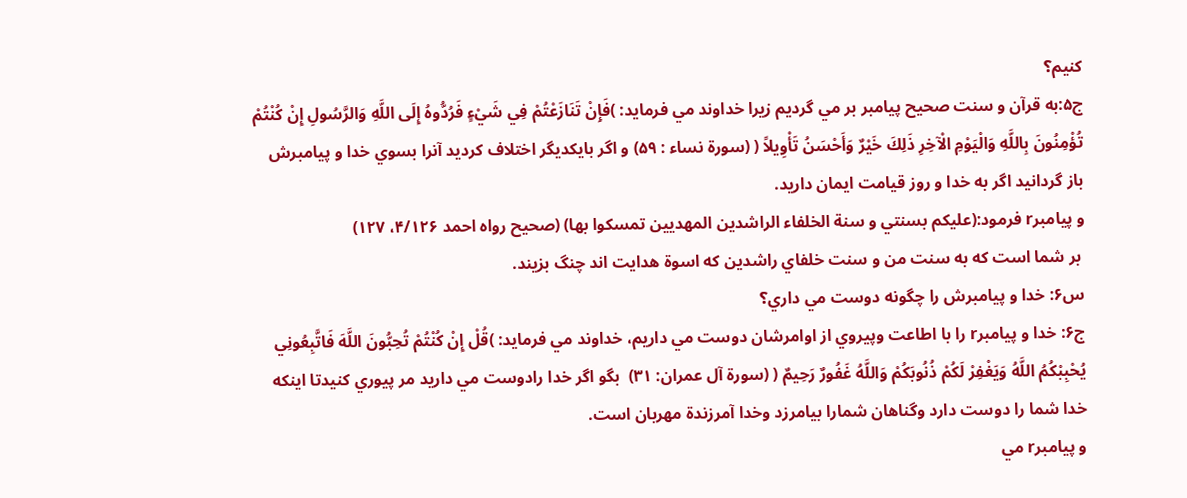كنيم؟
ج۵:به قرآن و سنت صحيح پيامبر بر مي گرديم زيرا خداوند مي فرمايد: )فَإِنْ تَنَازَعْتُمْ فِي شَيْءٍ فَرُدُّوهُ إِلَى اللَّهِ وَالرَّسُولِ إِنْ كُنْتُمْ تُؤْمِنُونَ بِاللَّهِ وَالْيَوْمِ الْآخِرِ ذَلِكَ خَيْرٌ وَأَحْسَنُ تَأْوِيلاً ( (سورة نساء : ۵۹) و اگر بايكديگر اختلاف كرديد آنرا بسوي خدا و پيامبرش باز گردانيد اگر به خدا و روز قيامت ايمان داريد.
و پيامبرr فرمود:(عليكم بسنتي و سنة الخلفاء الراشدين المهديين تمسكوا بها) (صحيح رواه احمد ۴/۱۲۶، ۱۲۷)
 بر شما است كه به سنت من و سنت خلفاي راشدين كه اسوة هدايت اند چنگ بزيند.
س۶: خدا و پيامبرش را چگونه دوست مي داري؟
ج۶: خدا و پيامبرr را با اطاعت وپيروي از اوامرشان دوست مي داريم، خداوند مي فرمايد: )قُلْ إِنْ كُنْتُمْ تُحِبُّونَ اللَّهَ فَاتَّبِعُونِي يُحْبِبْكُمُ اللَّهُ وَيَغْفِرْ لَكُمْ ذُنُوبَكُمْ وَاللَّهُ غَفُورٌ رَحِيمٌ ( (سورة آل عمران: ۳۱)  بگو اگر خدا رادوست مي داريد مر پيوري كنيدتا اينكه خدا شما را دوست دارد وگناهان شمارا بيامرزد وخدا آمرزندة مهربان است.
و پيامبرr مي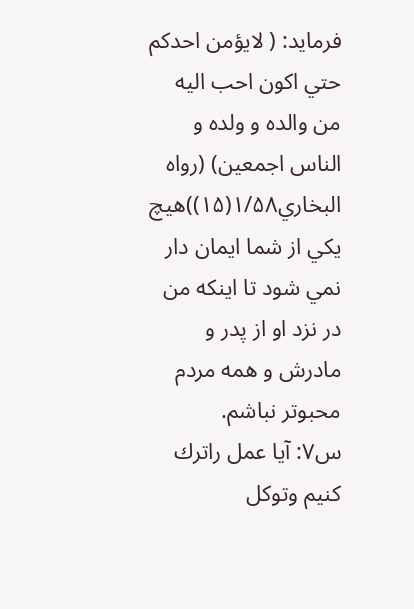فرمايد: ( لايؤمن احدكم حتي اكون احب اليه من والده و ولده و الناس اجمعين) (رواه البخاري۱/۵۸(۱۵))هيچ يكي از شما ايمان دار نمي شود تا اينكه من در نزد او از پدر و مادرش و همه مردم محبوتر نباشم.
س۷: آيا عمل راترك كنيم وتوكل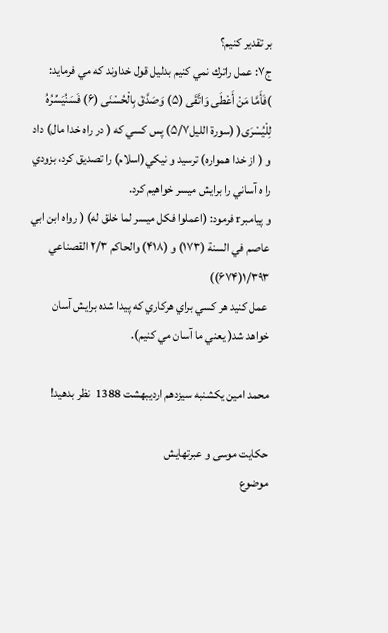بر تقدير كنيم؟
ج۷: عمل راترك نمي كنيم بدليل قول خداوند كه مي فرمايد: )فَأَمَّا مَنْ أَعْطَى وَاتَّقَى (۵) وَصَدَّقَ بِالْحُسْنَى (۶) فَسَنُيَسِّرُهُ لِلْيُسْرَى( (سورة الليل۵/۷) پس كسي كه ( در راه خدا مال) داد و ( از خدا همواره) ترسيد و نيكي(اسلام) را تصديق كرد، بزودي را ه آساني را برايش ميسر خواهيم كرد.
و پيامبرr فرمود: (اعملوا فكل ميسر لما خلق له) ( رواه ابن ابي عاصم في السنة (۱۷۳) و (۴۱۸) والحاكم ۲/۳ القصناعي ۱/۳۹۳(۶۷۴))
 عمل كنيد هر كسي براي هركاري كه پيدا شده برايش آسان خواهد شد( يعني ما آسان مي كنيم).

محمد امین یکشنبه سیزدهم اردیبهشت 1388  نظر بدهید!

حکایت موسی و عبرتهایش
موضوع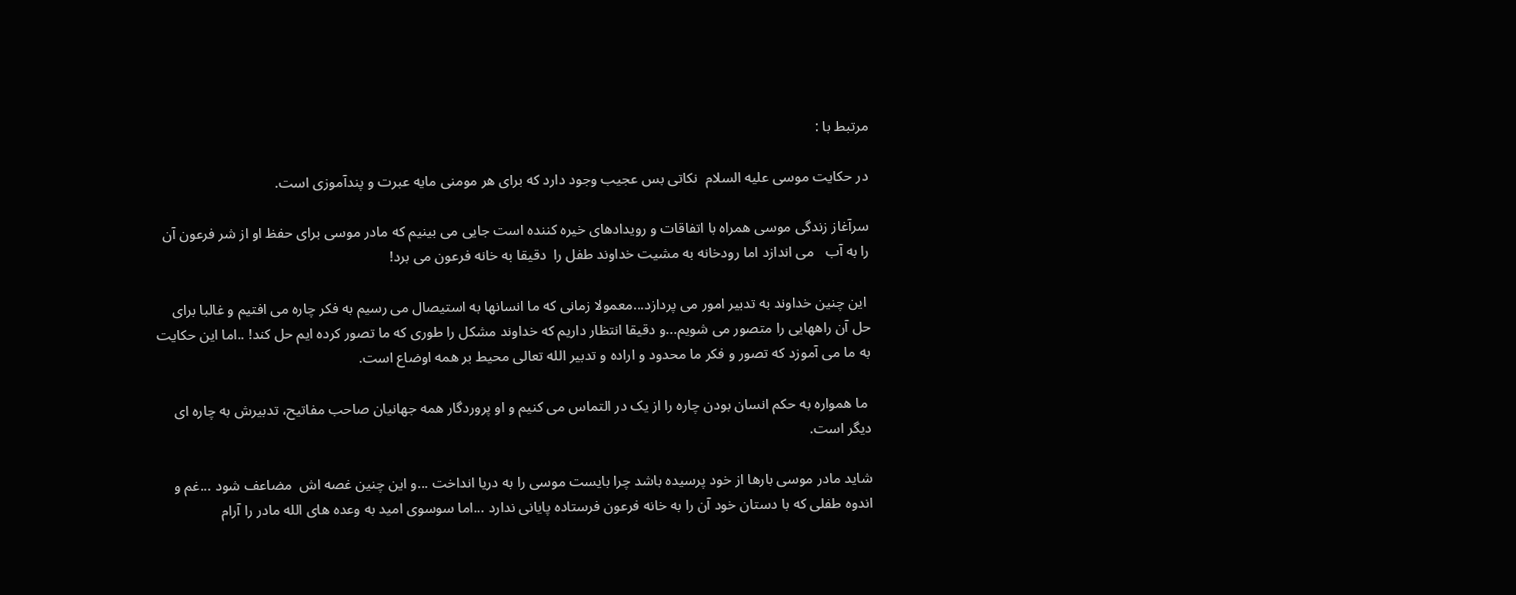مرتبط با :

در حکایت موسی علیه السلام  نکاتی بس عجیب وجود دارد که برای هر مومنی مایه عبرت و پندآموزی است.

سرآغاز زندگی موسی همراه با اتفاقات و رویدادهای خیره کننده است جایی می بینیم که مادر موسی برای حفظ او از شر فرعون آن را به آب   می اندازد اما رودخانه به مشیت خداوند طفل را  دقیقا به خانه فرعون می برد!

 این چنین خداوند به تدبیر امور می پردازد...معمولا زمانی که ما انسانها به استیصال می رسیم به فکر چاره می افتیم و غالبا برای حل آن راههایی را متصور می شویم...و دقیقا انتظار داریم که خداوند مشکل را طوری که ما تصور کرده ایم حل کند! ..اما این حکایت به ما می آموزد که تصور و فکر ما محدود و اراده و تدبیر الله تعالی محیط بر همه اوضاع است.

 ما همواره به حکم انسان بودن چاره را از یک در التماس می کنیم و او پروردگار همه جهانیان صاحب مفاتیح، تدبیرش به چاره ای دیگر است.

شاید مادر موسی بارها از خود پرسیده باشد چرا بایست موسی را به دریا انداخت ...و این چنین غصه اش  مضاعف شود ...غم و اندوه طفلی که با دستان خود آن را به خانه فرعون فرستاده پایانی ندارد ...اما سوسوی امید به وعده های الله مادر را آرام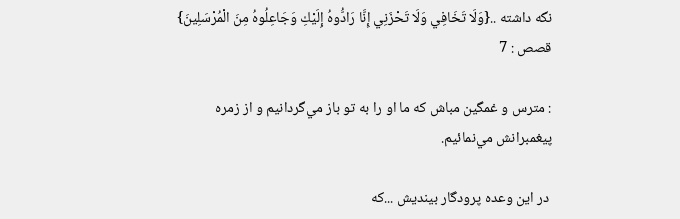نگه داشته ..{وَلَا تَخَافِي وَلَا تَحْزَنِي إِنَّا رَادُّوهُ إِلَيْكِ وَجَاعِلُوهُ مِنَ الْمُرْسَلِينَ} قصص : 7

: مترس و غمگين مباش كه ما او را به تو باز مي‌گردانيم و از زمره پيغمبرانش مي‌نمائيم.

 در این وعده پرودگار بیندیش ...که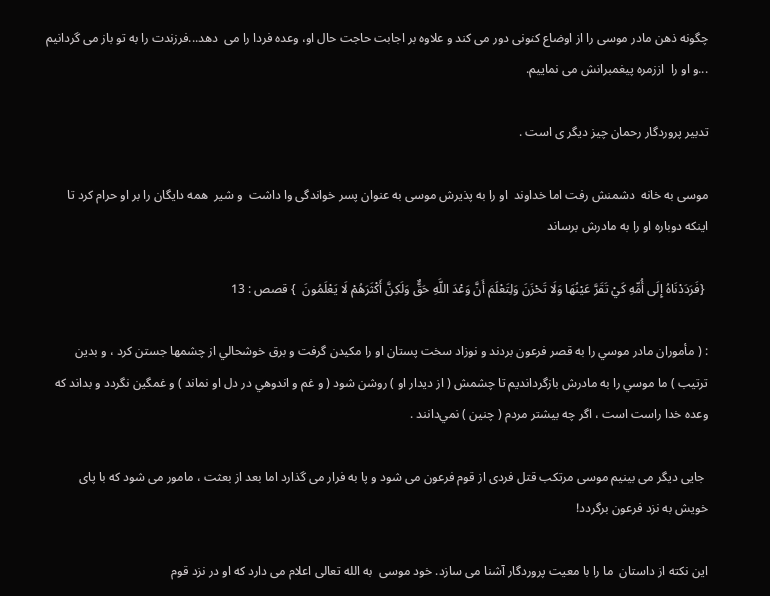چگونه ذهن مادر موسی را از اوضاع کنونی دور می کند و علاوه بر اجابت حاجت حال او، وعده فردا را می  دهد...فرزندت را به تو باز می گردانیم ...و او را  اززمره پیغمبرانش می نماییم.

تدبیر پروردگار رحمان چیز دیگر ی است .

موسی به خانه  دشمنش رفت اما خداوند  او را به پذیرش موسی به عنوان پسر خواندگی وا داشت  و شیر  همه دایگان را بر او حرام کرد تا اینکه دوباره او را به مادرش برساند

 {فَرَدَدْنَاهُ إِلَى أُمِّهِ كَيْ تَقَرَّ عَيْنُهَا وَلَا تَحْزَنَ وَلِتَعْلَمَ أَنَّ وَعْدَ اللَّهِ حَقٌّ وَلَكِنَّ أَكْثَرَهُمْ لَا يَعْلَمُونَ  } قصص : 13

: ( مأموران مادر موسي را به قصر فرعون بردند و نوزاد سخت پستان او را مكيدن گرفت و برق خوشحالي از چشمها جستن كرد ، و بدين ترتيب ) ما موسي را به مادرش بازگردانديم تا چشمش ( از ديدار او ) روشن شود ( و غم و اندوهي در دل او نماند ) و غمگين نگردد و بداند كه وعده خدا راست است ، اگر چه بيشتر مردم ( چنين ) نمي‌دانند .

 جایی دیگر می بینیم موسی مرتکب قتل فردی از قوم فرعون می شود و پا به فرار می گذارد اما بعد از بعثت ، مامور می شود که با پای خویش به نزد فرعون برگردد!

این نکته از داستان  ما را با معیت پروردگار آشنا می سازد. خود موسی  به الله تعالی اعلام می دارد که او در نزد قوم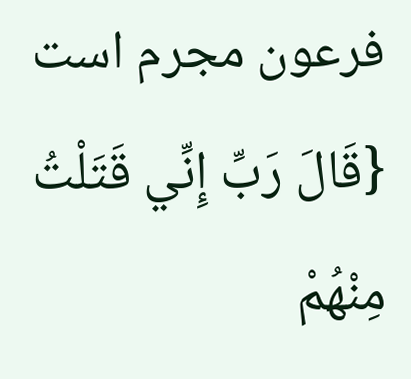فرعون مجرم است  {قَالَ رَبِّ إِنِّي قَتَلْتُ مِنْهُمْ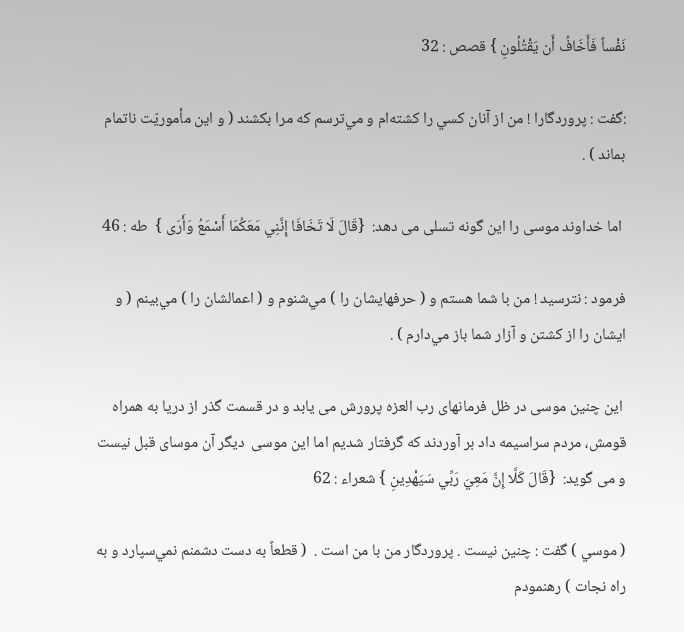نَفْساً فَأَخَافُ أَن يَقْتُلُونِ } قصص : 32

:گفت : پروردگارا ! من از آنان كسي را كشته‌ام و مي‌ترسم كه مرا بكشند ( و اين مأموريّت ناتمام بماند ) .

 اما خداوند موسی را این گونه تسلی می دهد:  {قَالَ لَا تَخَافَا إِنَّنِي مَعَكُمَا أَسْمَعُ وَأَرَى }  طه : 46

فرمود : نترسيد ! من با شما هستم و ( حرفهايشان را ) مي‌شنوم و ( اعمالشان را ) مي‌بينم ( و ايشان را از كشتن و آزار شما باز مي‌دارم ) .

 این چنین موسی در ظل فرمانهای رب العزه پرورش می یابد و در قسمت گذر از دریا به همراه قومش، مردم سراسیمه داد بر آوردند که گرفتار شدیم اما این موسی  دیگر آن موسای قبل نیست و می گوید:  {قَالَ كَلَّا إِنَّ مَعِيَ رَبِّي سَيَهْدِينِ } شعراء : 62

( موسي ) گفت : چنين نيست . پروردگار من با من است .  ( قطعاً به دست دشمنم نمي‌سپارد و به راه نجات ) رهنمودم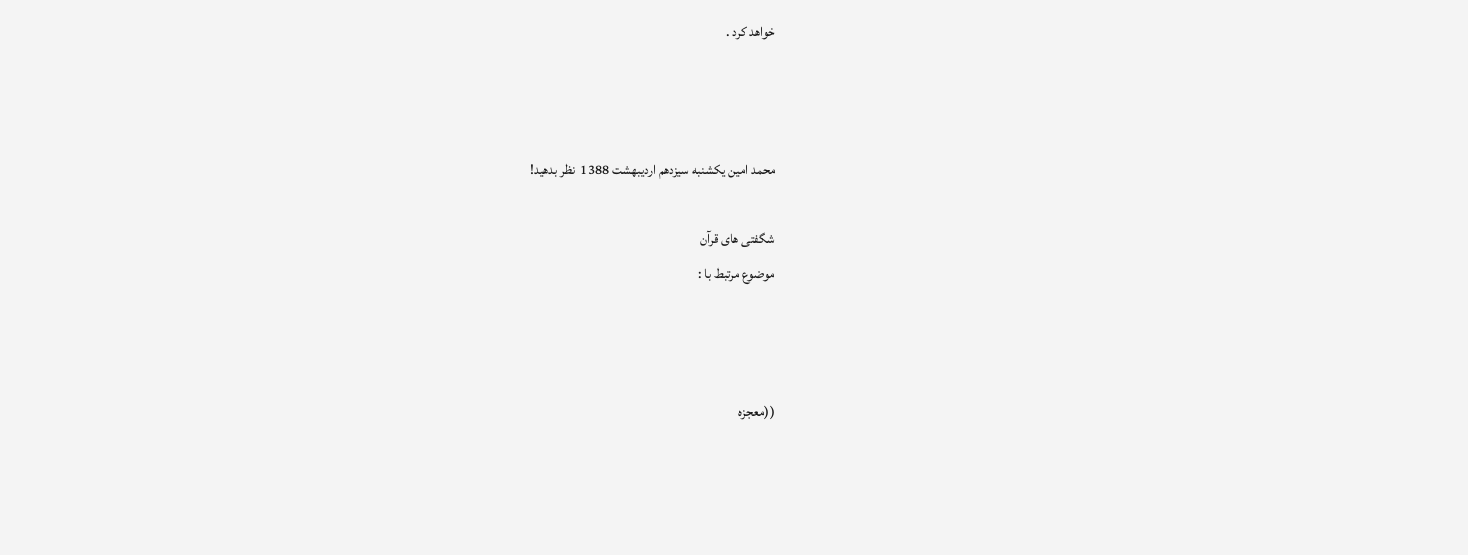خواهد كرد .



محمد امین یکشنبه سیزدهم اردیبهشت 1388  نظر بدهید!

شگفتی های قرآن
موضوع مرتبط با :



((معجزه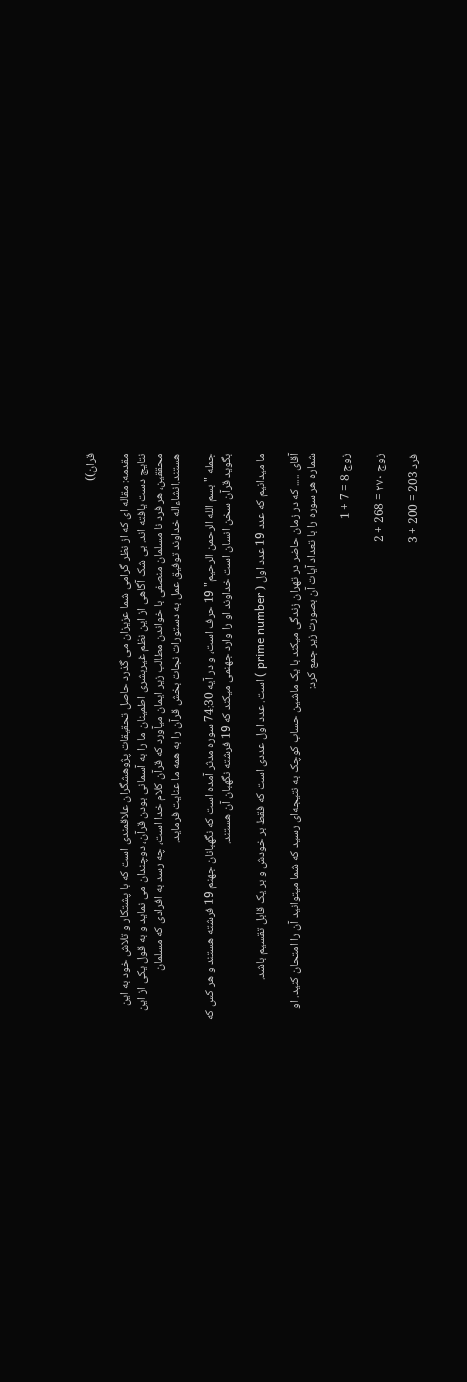قران))

مقدمه: مقاله ای که از نظر گرامی شما عزیزان می گذرد حاصل تحقیقات پژوهشگران علاقمندی است که با پشتکار و تلاش خود به این نتایج دست یافته اند. بی شک آگاهی از این نظم غیربشری اطمینان ما را به آسمانی بودن قرآن، دوچندان می نماید و به قول یکی از این محققین، هر فرد نا مسلمان منصفی با خواندن مطالب زیر ایمان میآورد که قرآن کلام خدا است، چه رسد به افرادی که مسلمان هستند.انشاءاله خداوند توفیق عمل به دستورات نجات بخش قرآن را به همه ما عنایت فرماید.

جمله "بسم الله الرحمن الرحیم" 19 حرف است، و در آیه 74:30 سوره مدثر آمده است که نگهبانان جهنم 19 فرشته هستند و هر کس که بگوید قرآن سخن انسان است خداوند او را وارد جهنمی میکند که 19 فرشته نگهبان آن هستند.

ما میدانیم که عدد 19 عدد اول ( prime number ) است. عدد اول عددی است که فقط بر خودش و بر یک قابل تقسیم باشد.

آقای ..... که در زمان حاضر در تهران زندگی میکند با یک ماشین حساب کوچک به نتیجه‌ای رسید که شما میتوانید آن را امتحان کنید. او شماره هر سوره را با تعداد آیات آن بصورت زیر جمع کرد:

زوج 8 = 7 + 1

زوج ۲۷۰ = 268 + 2

فرد 203 = 200 + 3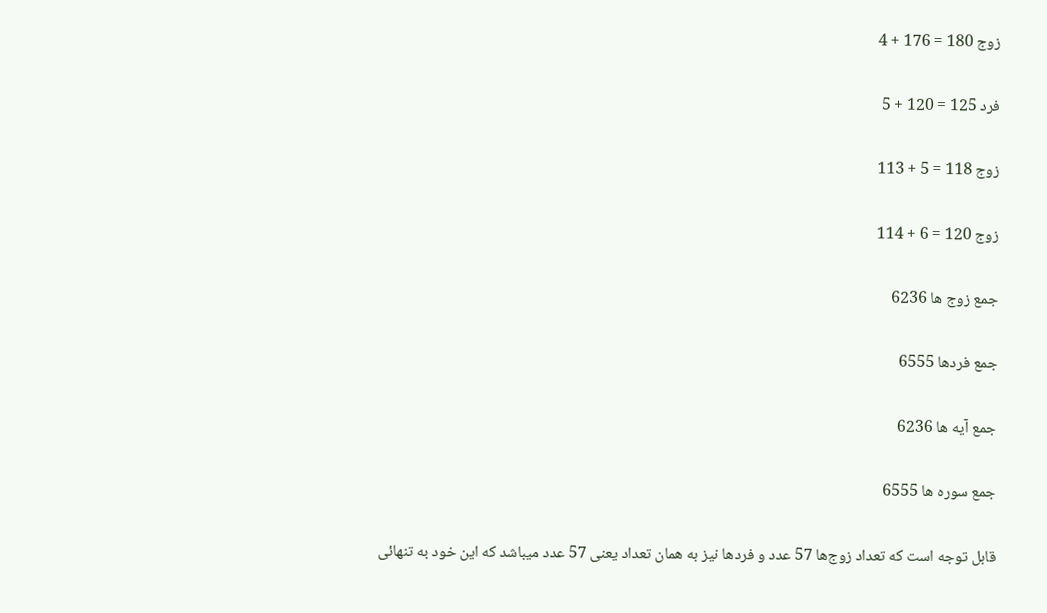زوج 180 = 176 + 4

فرد 125 = 120 + 5

زوج 118 = 5 + 113

زوج 120 = 6 + 114

جمع زوج ها 6236

جمع فردها 6555

جمع آیه ها 6236

جمع سوره ها 6555

قابل توجه است که تعداد زوج‌ها 57 عدد و فردها نیز به همان تعداد یعنی 57 عدد میباشد که این خود به تنهائی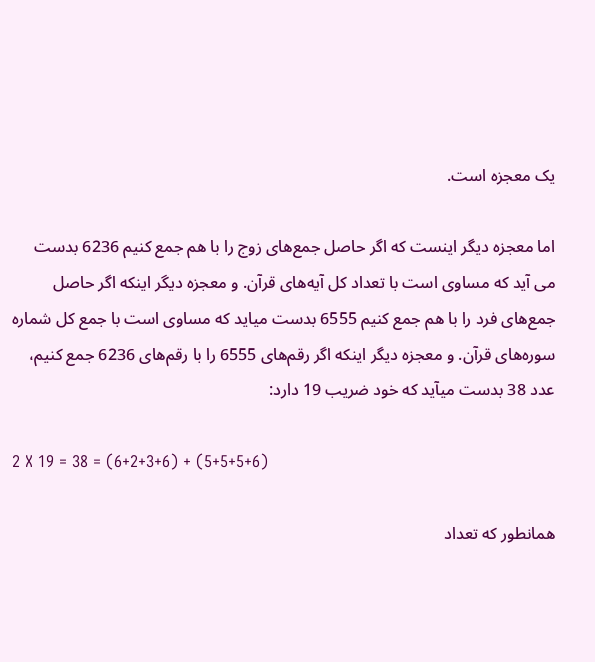یک معجزه است.

اما معجزه دیگر اینست که اگر حاصل جمع‌های زوج را با هم جمع کنیم 6236 بدست می ‌آید که مساوی است با تعداد کل آیه‌های قرآن. و معجزه دیگر اینکه اگر حاصل جمع‌های فرد را با هم جمع کنیم 6555 بدست میاید که مساوی است با جمع کل شماره سوره‌های قرآن. و معجزه دیگر اینکه اگر رقم‌های 6555 را با رقم‌های 6236 جمع کنیم، عدد 38 بدست میآید که خود ضریب 19 دارد:

2 X 19 = 38 = (6+2+3+6) + (5+5+5+6)

همانطور که تعداد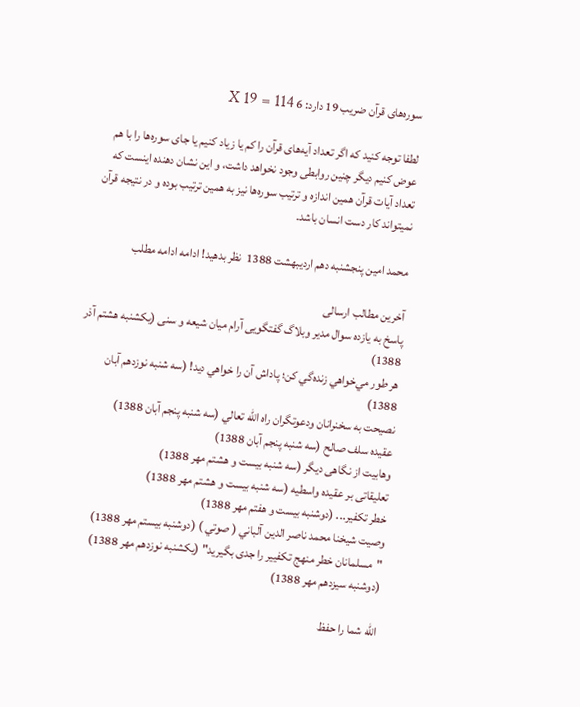سوره‌های قرآن ضریب 19 دارد: 6 X 19 = 114

لطفا توجه کنید که اگر تعداد آیه‌های قرآن را کم یا زیاد کنیم یا جای سوره‌ها را با هم عوض کنیم دیگر چنین روابطی وجود نخواهد داشت، و این نشان دهنده اینست که تعداد آیات قرآن همین اندازه و ترتیب سوره‌ها نیز به همین ترتیب بوده و در نتیجه قرآن نمیتواند کار دست انسان باشد.

محمد امین پنجشنبه دهم اردیبهشت 1388  نظر بدهید! ادامه ادامه مطلب

آخرین مطالب ارسالی
پاسخ به یازده سوال مدیر وبلاگ گفتگویی آرام میان شیعه و سنی (یکشنبه هشتم آذر 1388)
هر طور مي‌خواهي زنده‌گي كن؛ پاداش آن را خواهي ديد! (سه شنبه نوزدهم آبان 1388)
نصيحت به سخنرانان ودعوتگران راه الله تعالي (سه شنبه پنجم آبان 1388)
عقيده سلف صالح (سه شنبه پنجم آبان 1388)
وهابیت از نگاهی دیگر (سه شنبه بیست و هشتم مهر 1388)
تعلیقاتی بر عقیده واسطیه (سه شنبه بیست و هشتم مهر 1388)
خطر تكفير... (دوشنبه بیست و هفتم مهر 1388)
وصيت شيخنا محمد ناصر الدين آلباني ( صوتي ) (دوشنبه بیستم مهر 1388)
"مسلمانان خطر منهج تکفییر را جدی بگیرید" (یکشنبه نوزدهم مهر 1388)
(دوشنبه سیزدهم مهر 1388)

الله شما را حفظ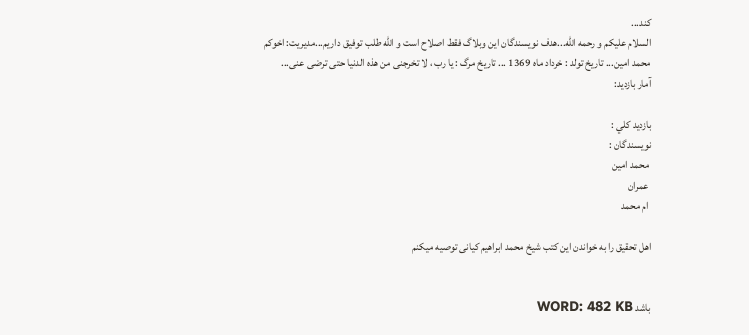کند...
السلام علیکم و رحمه الله...هدف نویسندگان این وبلاگ فقط اصلاح است و الله طلب توفیق داریم...مدیریت: اخوکم محمد امین... تاريخ تولد : خرداد ماه 1369 ... تاريخ مرگ : یا رب ، لا تخرجنی من هذه الدنیا حتی ترضی عنی...
آمار بازديد:

بازديد کلي :
نویسندگان :
 محمد امین
 عمران
 ام محمد

اهل تحقيق را به خواندن اين کتب شیخ محمد ابراهیم کیانی توصيه ميکنم


باشد WORD: 482 KB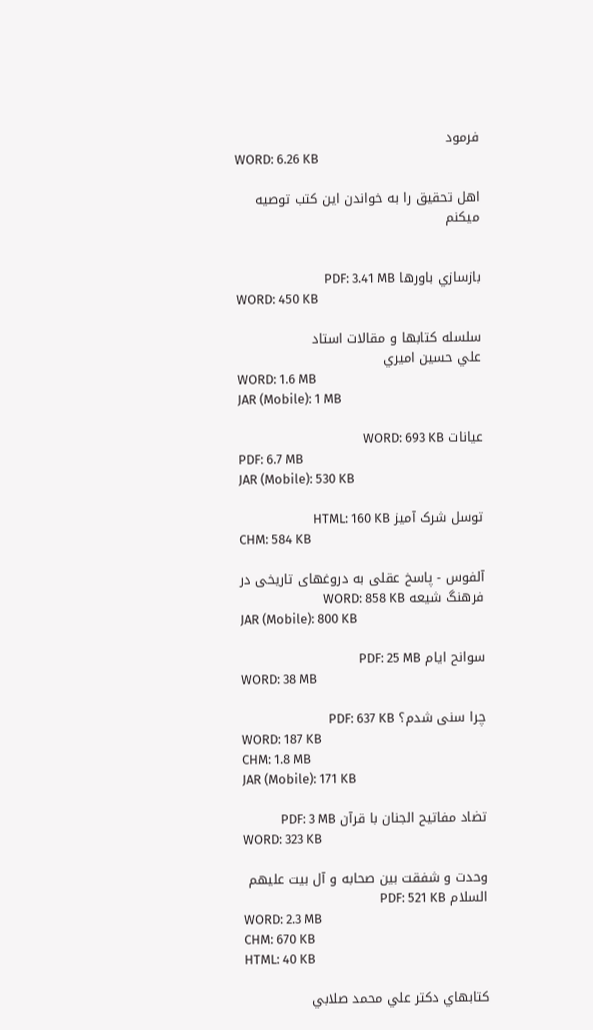فرمود
WORD: 6.26 KB

اهل تحقيق را به خواندن اين کتب توصيه ميکنم


بازسازي باورها PDF: 3.41 MB
WORD: 450 KB

سلسله کتابها و مقالات استاد
علي حسين اميري
WORD: 1.6 MB
JAR (Mobile): 1 MB

عيانات WORD: 693 KB
PDF: 6.7 MB
JAR (Mobile): 530 KB

توسل شرک آميز HTML: 160 KB
CHM: 584 KB

آلفوس - پاسخ عقلى به دروغهاى تاريخى در فرهنگ شيعه WORD: 858 KB
JAR (Mobile): 800 KB

سوانح ايام PDF: 25 MB
WORD: 38 MB

چرا سنى شدم؟ PDF: 637 KB
WORD: 187 KB
CHM: 1.8 MB
JAR (Mobile): 171 KB

تضاد مفاتيح الجنان با قرآن PDF: 3 MB
WORD: 323 KB

وحدت و شفقت بين صحابه و آل بيت عليهم السلام PDF: 521 KB
WORD: 2.3 MB
CHM: 670 KB
HTML: 40 KB

کتابهاي دکتر علي محمد صلابي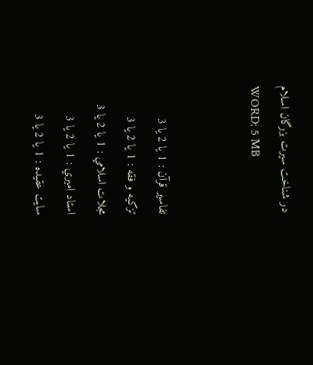در شناخت سيرت بزرگان اسلام
WORD: 5 MB


تفاسير قرآن : 1 يا 2 يا 3
تزکيه و فقه : 1 يا 2 يا 3
مجلات اسلامي : 1 يا 2 يا 3
استاد اميري : 1 يا 2 يا 3
سايت عقيده : 1 يا 2 يا 3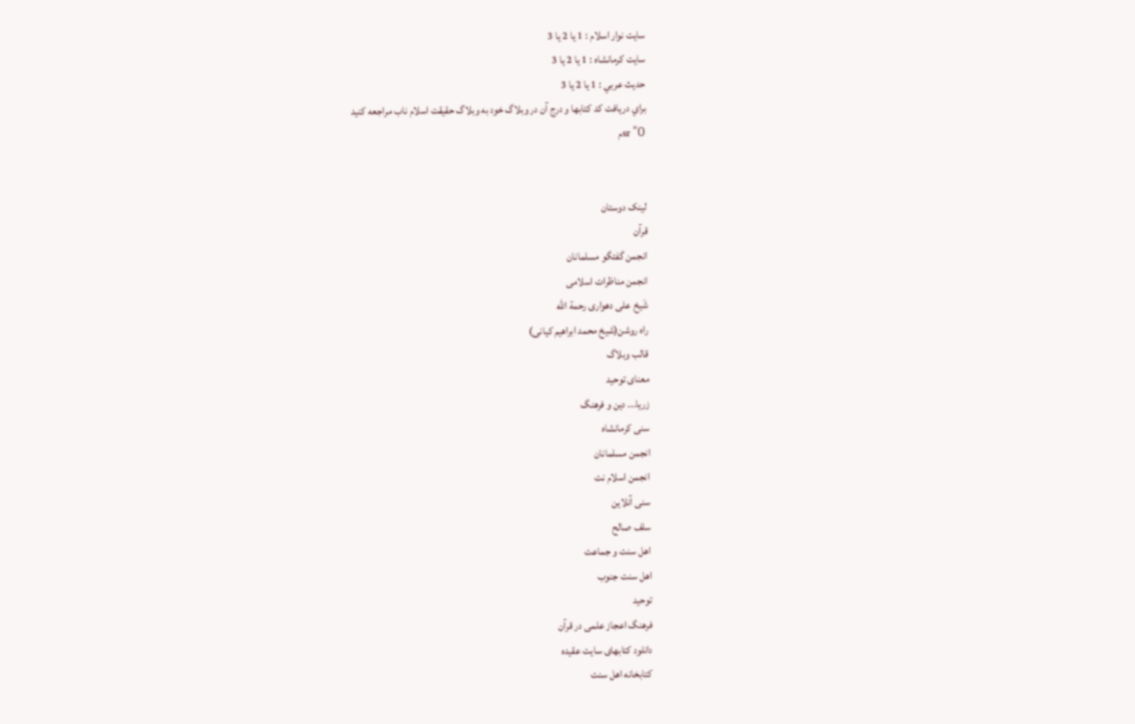سايت نوار اسلام : 1 يا 2 يا 3
سايت کرمانشاه : 1 يا 2 يا 3
حديث عربي : 1 يا 2 يا 3
براي دريافت کد کتابها و درج آن در وبلاگ خود به وبلاگ حقیقت اسلام ناب مراجعه کنيد
0" srم


لینک دوستان
قرآن
انجمن گفتگو مسلمانان
انجمن مناظرات اسلامی
شَیخ علی دهواری رحمة الله
راه روشن(شیخ محمد ابراهیم کیانی)
قالب وبلاگ
معنای توحید
زریا... دین و فرهنگ
سنی کرمانشاه
انجمن مسلمانان
انجمن اسلام نت
سنی آنلاین
سلف صالح
اهل سنت و جماعت
اهل سنت جنوب
توحید
فرهنگ اعجاز علمی در قرآن
دانلود کتابهای سایت عقیده
کتابخانه اهل سنت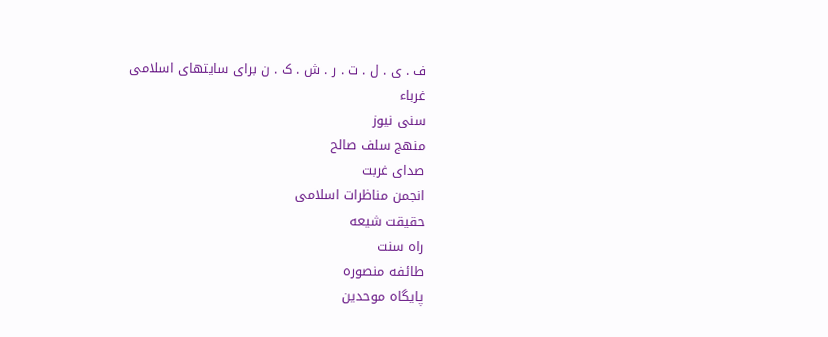ف . ی . ل . ت . ر . ش . ک . ن برای سایتهای اسلامی
غرباء
سنی نیوز
منهج سلف صالح
صدای غربت
انجمن مناظرات اسلامی
حقیقت شیعه
راه سنت
طائفه منصوره
پایگاه موحدین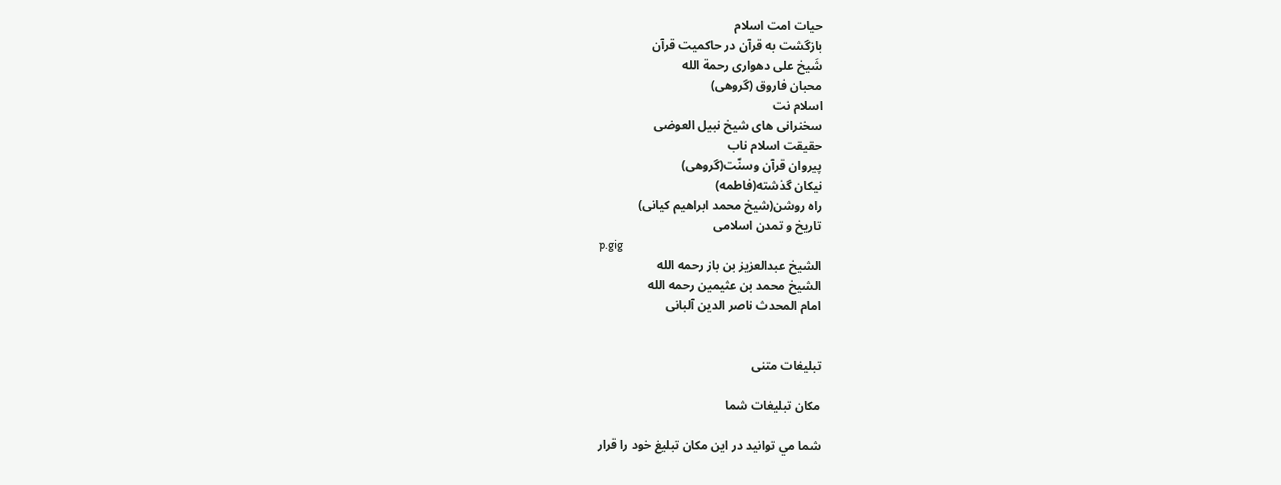حیات امت اسلام
بازگشت به قرآن در حاکمیت قرآن
شَیخ علی دهواری رحمة الله
محبان فاروق (گروهی)
اسلام نت
سخنرانی های شیخ نبیل العوضی
حقیقت اسلام ناب
پیروان قرآن وسنّت(گروهی)
نیکان گذشته(فاطمه)
راه روشن(شیخ محمد ابراهیم کیانی)
تاریخ و تمدن اسلامی
p.gig
الشيخ عبدالعزيز بن باز رحمه الله
الشيخ محمد بن عثيمين رحمه الله
امام المحدث ناصر الدین آلبانی


تبلیغات متنی

مکان تبليغات شما

شما مي توانيد در اين مکان تبليغ خود را قرار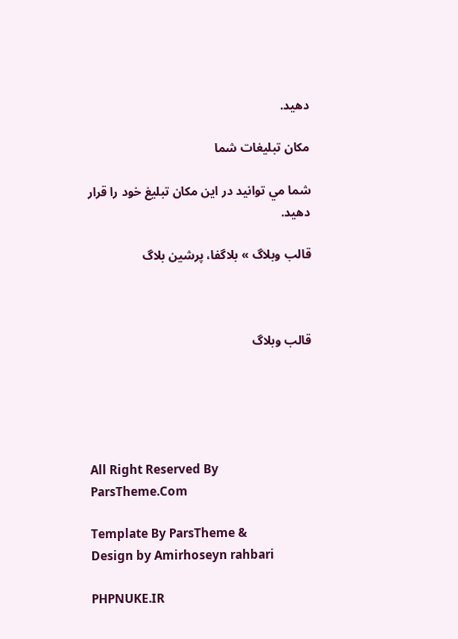دهيد.

مکان تبليغات شما

شما مي توانيد در اين مکان تبليغ خود را قرار دهيد.

قالب وبلاگ » بلاگفا، پرشین بلاگ



قالب وبلاگ





All Right Reserved By ParsTheme.Com

Template By ParsTheme &
Design by Amirhoseyn rahbari

PHPNUKE.IR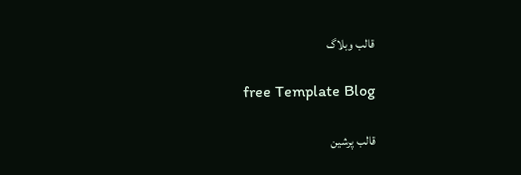قالب وبلاگ

free Template Blog

قالب پرشين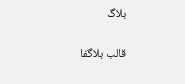بلاگ

قالب بلاگفا